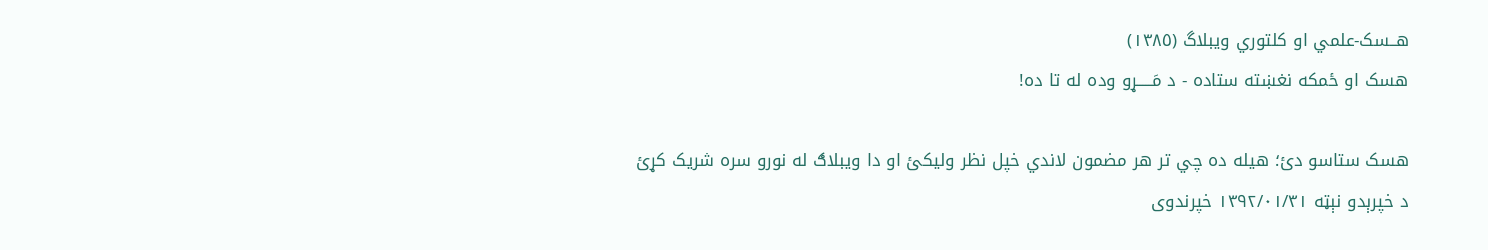هــسک-علمي او کلتوري ویبلاگ (١٣٨٥)
هسک او ځمکه نغښته ستاده - د مَـــــړو وده له تا ده!

هسک ستاسو دئ؛ هیله ده چي تر هر مضمون لاندي خپل نظر ولیکئ او دا ویبلاګ له نورو سره شریک کړئ
د خپرېدو نېټه ۱۳۹۲/۰۱/۳۱ خپرندوی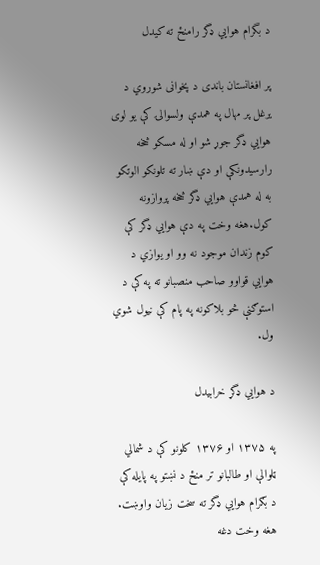د بگرام هوايي ډگر رامنځ ته کیدل

پر افغانستان باندی د پخوانی شوروي د یرغل پر مهال په همدې ولسوالۍ کې یو لوی هوايي ډگر جوړ شو او له مسکو څخه رارسیدونکې او دې ښار ته تلونکو الوتکو به له همدې هوایي ډگر څخه پروازونه کول.هغه وخت په دې هوایي ډگر کې کوم زندان موجود نه وو او یوازي د هوايي قواوو صاحب منصبانو ته په کې د استوګنې څو بلاکونه په پام کې نیول شوي ول.

د هوایي ډگړ خرابیدل

په ۱۳۷۵ او ۱۳۷۶ کلونو کې د شمالي ټلوالې او طالبانو تر منځ د نښتو په پایله کې د بګرام هوايي ډگر ته سخت زیان واوښت. هغه وخت دغه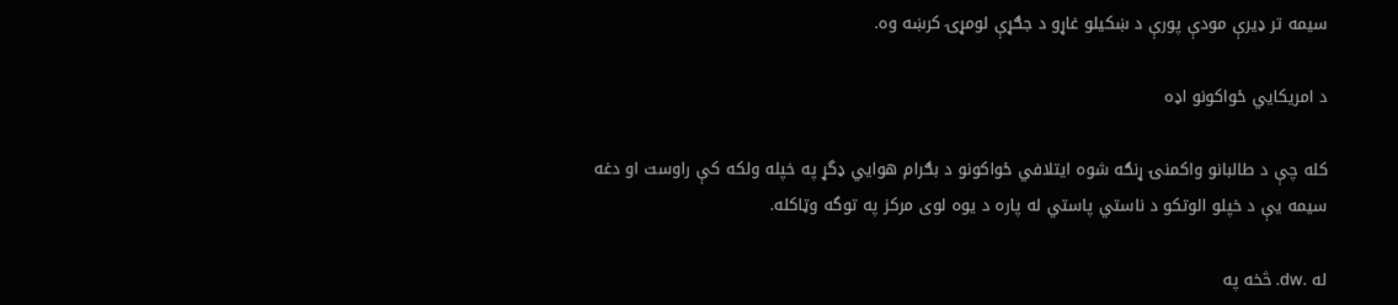سیمه تر ډیرې مودې پورې د ښکیلو غاړو د جګړې لومړۍ کرښه وه.

د امریکايي ځواکونو اډه

کله چې د طالبانو واکمنۍ ړنګه شوه ایتلافي ځواکونو د بګرام هوايي ډگړ په خپله ولکه کې راوست او دغه سیمه يې د خپلو الوتکو د ناستي پاستي له پاره د یوه لوی مرکز په توگه وټاکله.

له .dw. څخه په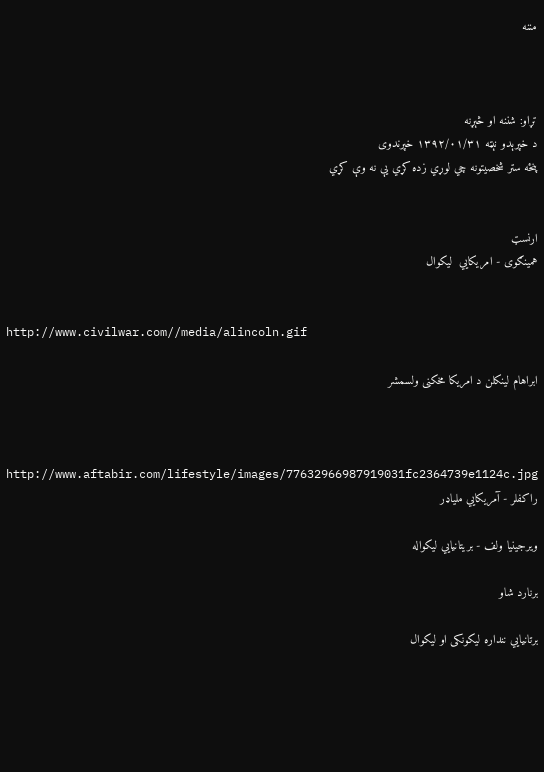مننه



تړاو: شننه او څېړنه
د خپرېدو نېټه ۱۳۹۲/۰۱/۳۱ خپرندوی
پنځه ستر شخصيتونه چي لوړي زده کړي يې نه وې کړي


ارنسټ
همینګوی - امريکايي  ليکوال


http://www.civilwar.com//media/alincoln.gif

ابراهام لینکلن د امريکا مخکنى ولسمشر



http://www.aftabir.com/lifestyle/images/77632966987919031fc2364739e1124c.jpg
راکفلر - آمریکایي ملياډر

ویرجینیا ولف - بریتانیايي ليکواله

برنارد شاو

برتانيايي ننداره ليکونکى او ليکوال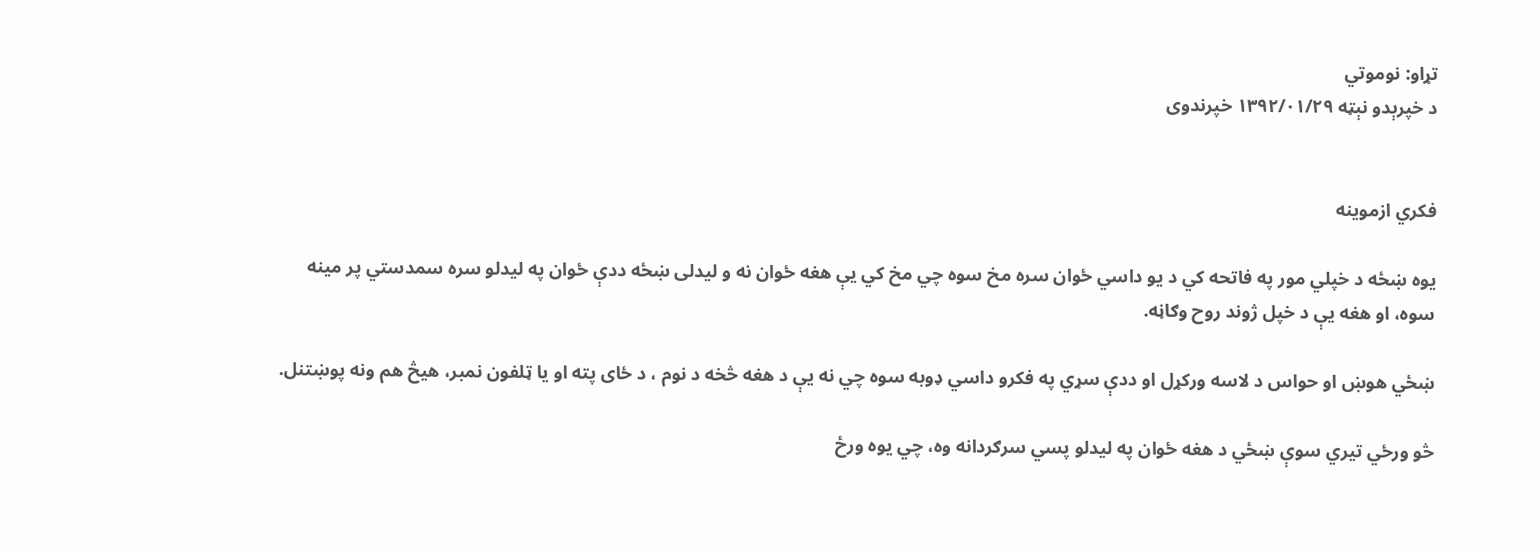تړاو: نوموتي
د خپرېدو نېټه ۱۳۹۲/۰۱/۲۹ خپرندوی


فکري ازموينه

يوه ښځه د خپلي مور په فاتحه کي د يو داسي ځوان سره مخ سوه چي مخ کي يې هغه ځوان نه و ليدلى ښځه ددې ځوان په ليدلو سره سمدستي پر مينه سوه، او هغه يې د خپل ژوند روح وګاڼه.

ښځي هوښ او حواس د لاسه ورکړل او ددې سړي په فکرو داسي ډوبه سوه چي نه يې د هغه څخه د نوم ، د ځاى پته او يا ټلفون نمبر، هيڅ هم ونه پوښتنل.

څو ورځي تيري سوې ښځي د هغه ځوان په ليدلو پسي سرګردانه وه، چي يوه ورځ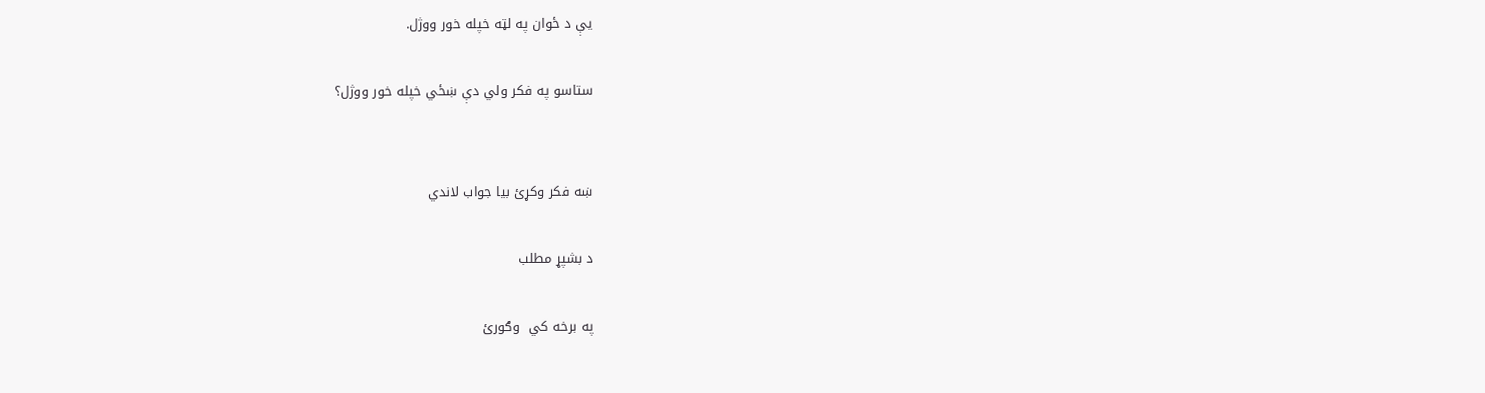يې د ځوان په لټه خپله خور ووژل.

ستاسو په فکر ولي دې ښځي خپله خور ووژل؟


ښه فکر وکړئ بيا جواب لاندي

د بشپړ مطلب

په برخه کي  وګورئ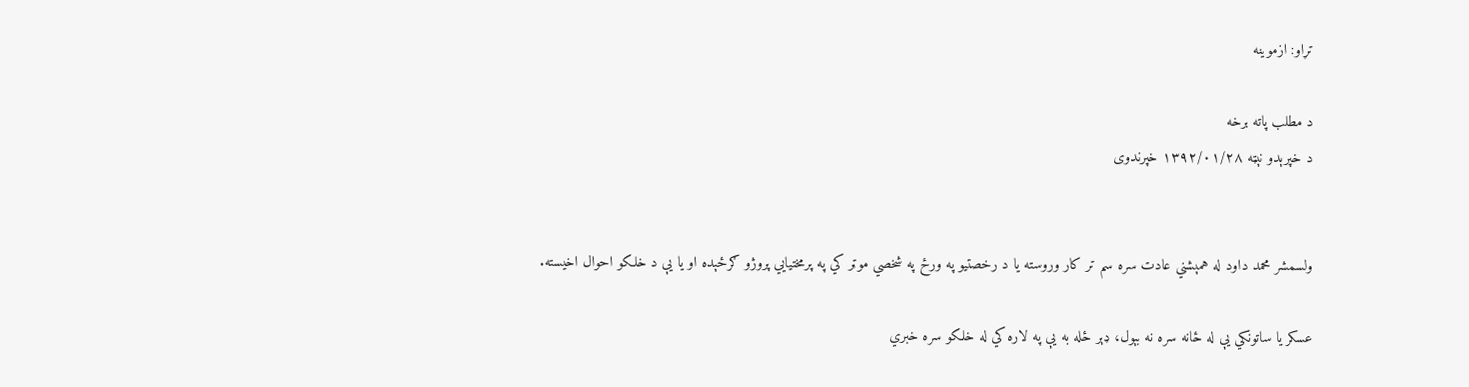تړاو: ازموينه

د مطلب پاته برخه
د خپرېدو نېټه ۱۳۹۲/۰۱/۲۸ خپرندوی


ولسمشر محمد داود له همېشني عادت سره سم تر کار وروسته يا د رخصتيو په ورځ په شخصي موټر کي په پرمختيايي پروژو ګرځېده او يا يې د خلکو احوال اخيسته.

عسکر يا ساتونکي يې له ځانه سره نه بېول، ډېر ځله به يې په لاره کي له خلکو سره خبري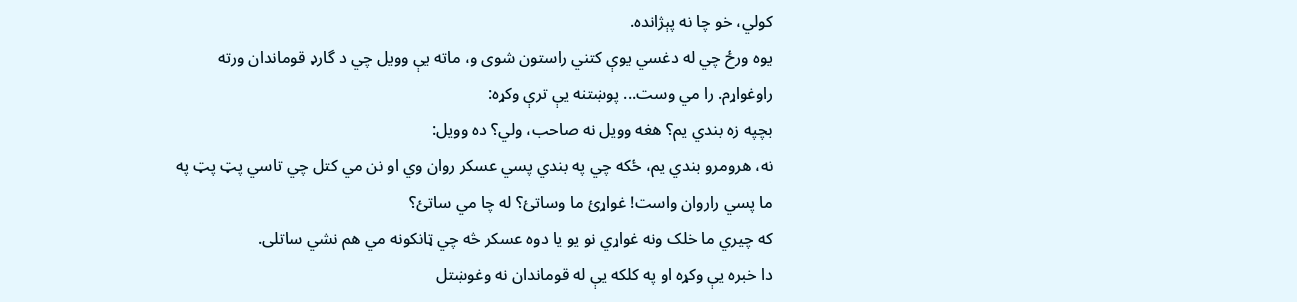کولي، خو چا نه پېژانده.
يوه ورځ چي له دغسي يوې کتني راستون شوى و، ماته يې وويل چي د گارډ قوماندان ورته راوغواړم. را مي وست... پوښتنه يې ترې وکړه:
بچپه زه بندي يم؟ هغه وويل نه صاحب، ولي؟ ده وويل:
نه، هرومرو بندي يم، ځکه چي په بندي پسي عسکر روان وي او نن مي کتل چي تاسي پټ پټ په ما پسي راروان واست! غواړئ ما وساتئ؟ له چا مي ساتئ؟
که چیري ما خلک ونه غواړي نو يو يا دوه عسکر څه چي ټانکونه مي هم نشي ساتلى.
دا خبره يې وکړه او په کلکه يې له قوماندان نه وغوښتل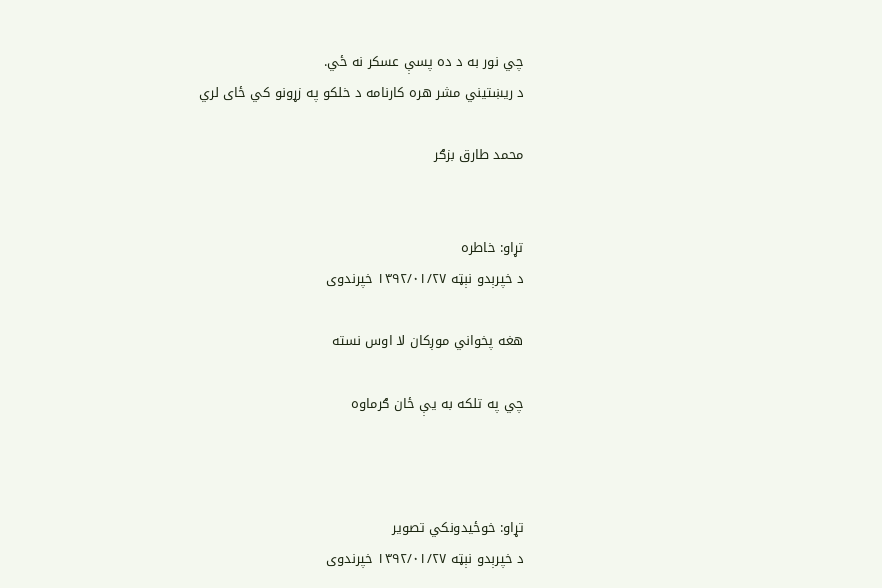چي نور به د ده پسې عسکر نه ځي.
د ريښتیني مشر هره کارنامه د خلکو په زړونو کي ځای لري

محمد طارق بزګر


تړاو: خاطره
د خپرېدو نېټه ۱۳۹۲/۰۱/۲۷ خپرندوی

هغه پخواني موږکان لا اوس نسته

چي په تلکه به يې ځان ګرماوه



تړاو: خوځيدونکي تصوير
د خپرېدو نېټه ۱۳۹۲/۰۱/۲۷ خپرندوی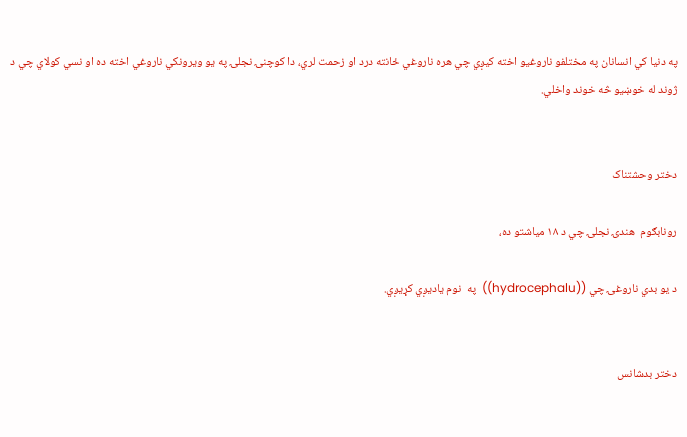په دنيا کي انسانان په مختلفو ناروغيو اخته کيږي چي هره ناروغي ځانته درد او زحمت لري، دا کوچنۍ نجلۍ په يو ويرونکي ناروغي اخته ده او نسي کولاي چي د ژوند له خوښيو څه خوند واخلي.


دختر وحشتناک

رونابګوم  هندۍ نجلۍ چي د ١٨ مياشتو ده،

د يو بدي ناروغۍ چي ((hydrocephalu))  په  نوم ياديږي کړيږي.


دختر بدشانس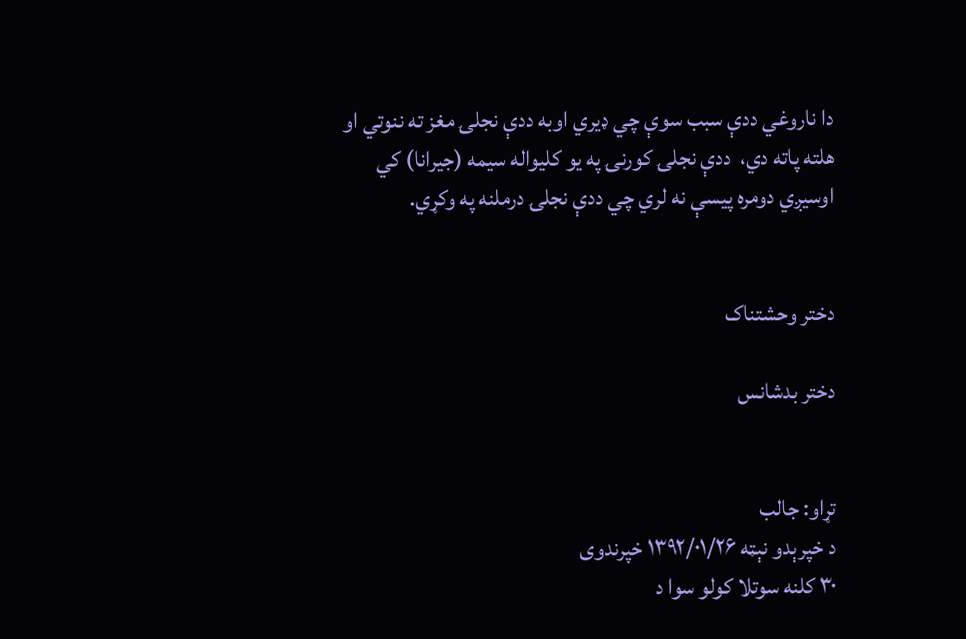دا ناروغي ددې سبب سوې چي ډيري اوبه ددې نجلۍ مغز ته ننوتي او هلته پاته دي،  ددې نجلۍ کورنۍ په يو کليواله سيمه (جيرانا) کي اوسيږي دومره پيسې نه لري چي ددې نجلۍ درملنه په وکړي.


دختر وحشتناک

دختر بدشانس


تړاو: جالب
د خپرېدو نېټه ۱۳۹۲/۰۱/۲۶ خپرندوی
٣٠ کلنه سوتلا کولو سوا د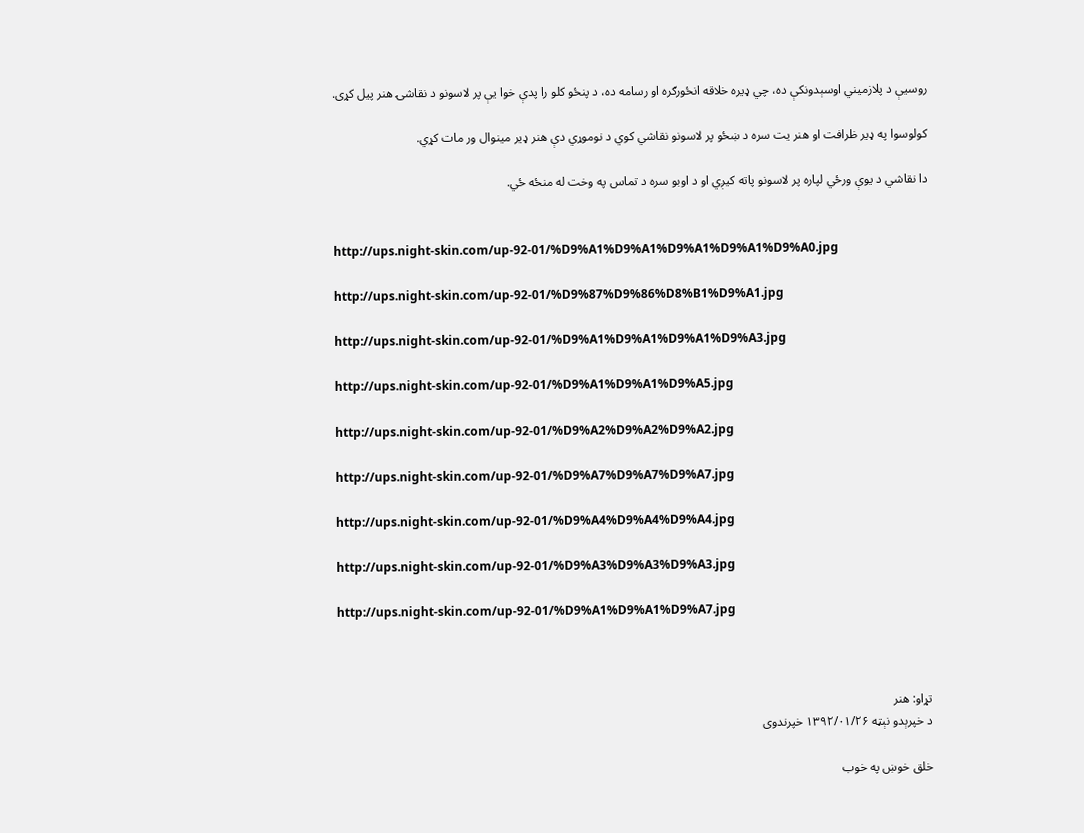روسيې د پلازميني اوسېدونکې ده، چي ډيره خلاقه انځورګره او رسامه ده، د پنځو کلو را پدې خوا يې پر لاسونو د نقاشۍ هنر پيل کړى.

کولوسوا په ډير ظرافت او هنر يت سره د ښځو پر لاسونو نقاشي کوي د نوموړي دې هنر ډير مينوال ور مات کړي.

دا نقاشي د يوې ورځي لپاره پر لاسونو پاته کيږي او د اوبو سره د تماس په وخت له منځه ځي.


http://ups.night-skin.com/up-92-01/%D9%A1%D9%A1%D9%A1%D9%A1%D9%A0.jpg

http://ups.night-skin.com/up-92-01/%D9%87%D9%86%D8%B1%D9%A1.jpg

http://ups.night-skin.com/up-92-01/%D9%A1%D9%A1%D9%A1%D9%A3.jpg

http://ups.night-skin.com/up-92-01/%D9%A1%D9%A1%D9%A5.jpg

http://ups.night-skin.com/up-92-01/%D9%A2%D9%A2%D9%A2.jpg

http://ups.night-skin.com/up-92-01/%D9%A7%D9%A7%D9%A7.jpg

http://ups.night-skin.com/up-92-01/%D9%A4%D9%A4%D9%A4.jpg

http://ups.night-skin.com/up-92-01/%D9%A3%D9%A3%D9%A3.jpg

http://ups.night-skin.com/up-92-01/%D9%A1%D9%A1%D9%A7.jpg



تړاو: هنر
د خپرېدو نېټه ۱۳۹۲/۰۱/۲۶ خپرندوی

خلق خوښ په خوب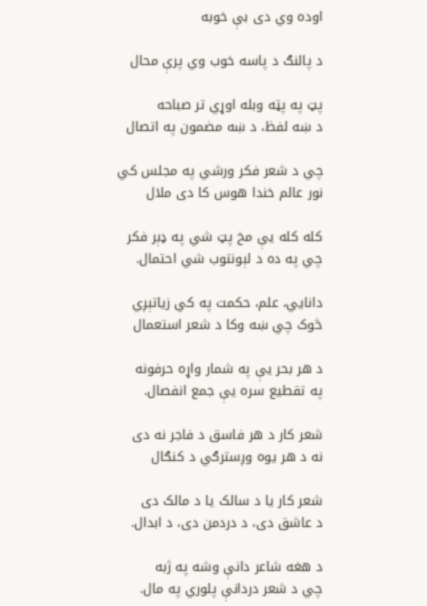اوده وي دى بې خوبه

د پالنګ د پاسه خوب وي پرې محال

پټ په پټه وبله اوړي تر صباحه
د ښه لفظ، د ښه مضمون په اتصال

چي د شعر فکر ورشي په مجلس کي
نور عالم خندا هوس کا دى ملال

کله کله يې مخ پټ شي په ډېر فکر
چي په ده د لېونتوب شي احتمال.

دانايي، علم، حکمت په کي زياتېږي
څوک چي ښه وکا د شعر استعمال

د هر بحر يې په شمار واړه حرفونه
په تقطيع سره يې جمع انفصال.

شعر کار د هر فاسق د فاجر نه دى
نه د هر يوه وږسترګي د کنګال

شعر کار يا د سالک يا د مالک دى
د عاشق دى، د دردمن دى، د ابدال.

د هغه شاعر دانې وشه په ژبه
چي د شعر دردانې پلوري په مال.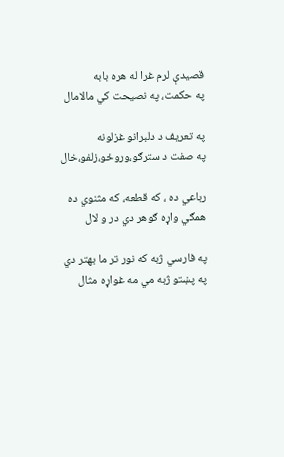قصيدې لرم غرا له هره بابه
په حکمت، په نصيحت کي مالامال

په تعريف د دلبرانو غزلونه
په صفت د سترګو،وروځو،زلفو،خال

رباعي ده ، که قطعه، که مثنوي ده
همګي واړه ګوهر دي در و لال

په فارسي ژبه که نور تر ما بهتر دي
په پښتو ژبه مي مه غواړه مثال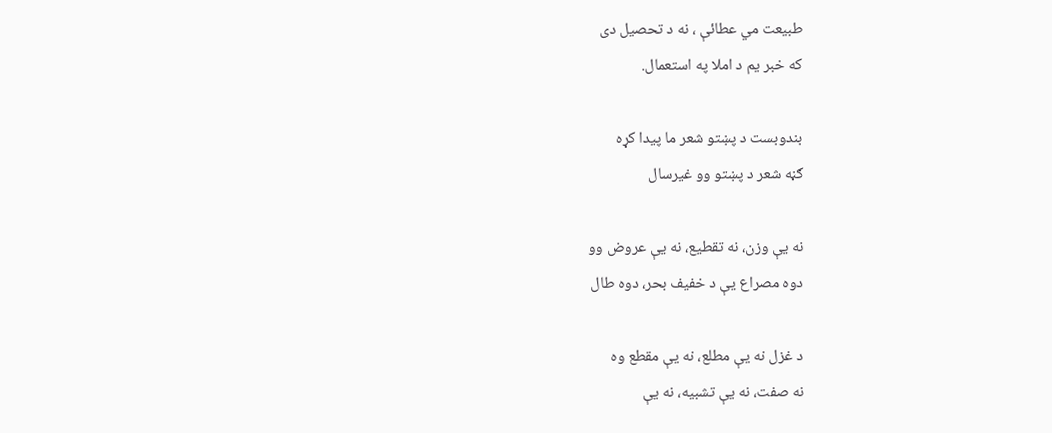طبيعت مي عطائې ، نه د تحصيل دى
که خبر يم د املا په استعمال.

بندوبست د پښتو شعر ما پيدا کړه
ګڼه شعر د پښتو وو غيرسال

نه يې وزن، نه تقطيع، نه يې عروض وو
دوه مصراع يې د خفيف بحر، دوه طال

د غزل نه يې مطلع، نه يې مقطع وه
نه صفت، نه يې تشبيه، نه يې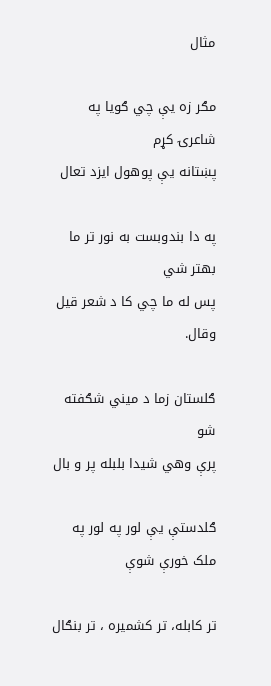مثال

مګر زه يې چي ګويا په شاعرۍ کړم
پښتانه يې پوهول ايزد تعال

په دا بندوبست به نور تر ما بهتر شي
پس له ما چي کا د شعر قيل وقال.

ګلستان زما د ميني شګفته شو
پرې وهي شيدا بلبله پر و بال

ګلدستې يې لور په لور په ملک خورې شوې

تر کابله، تر کشميره ، تر بنګال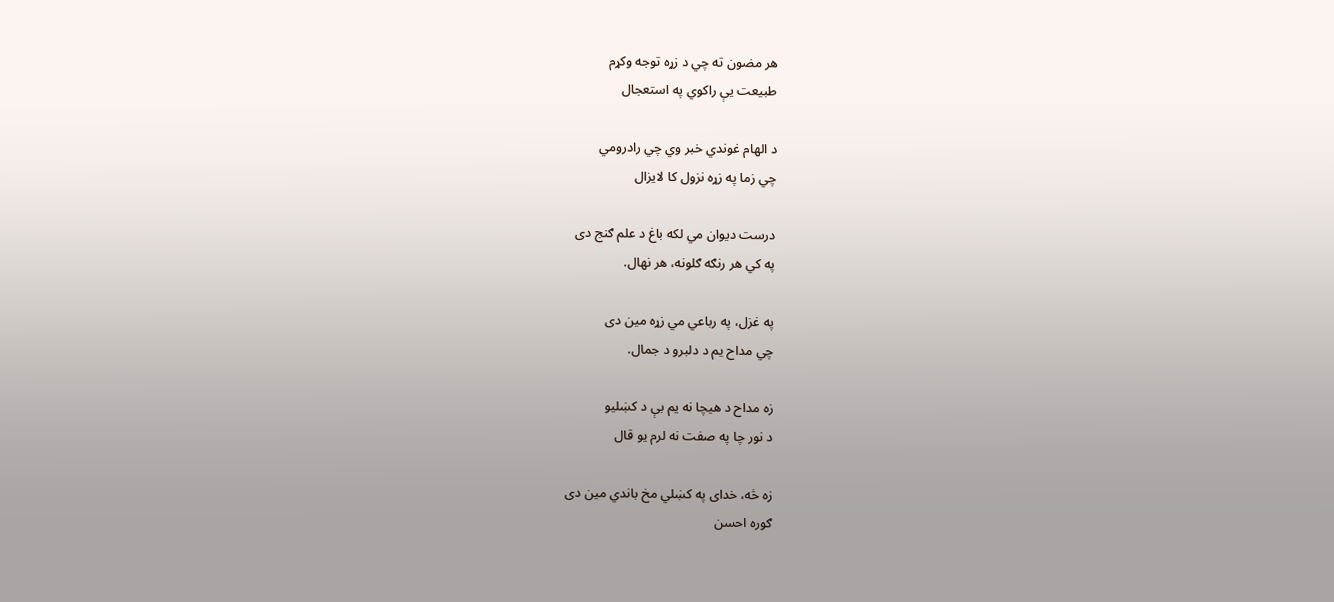هر مضون ته چي د زړه توجه وکړم
طبيعت يې راکوي په استعجال

د الهام غوندي خبر وي چي رادرومي
چي زما په زړه نزول کا لايزال

درست ديوان مي لکه باغ د علم ګنج دى
په کي هر رنګه ګلونه، هر نهال.

په غزل، په رباعي مي زړه مين دى
چي مداح يم د دلبرو د جمال.

زه مداح د هيچا نه يم بې د کښليو
د نور چا په صفت نه لرم يو قال

زه څه، خداى په کښلي مخ باندي مين دى
ګوره احسن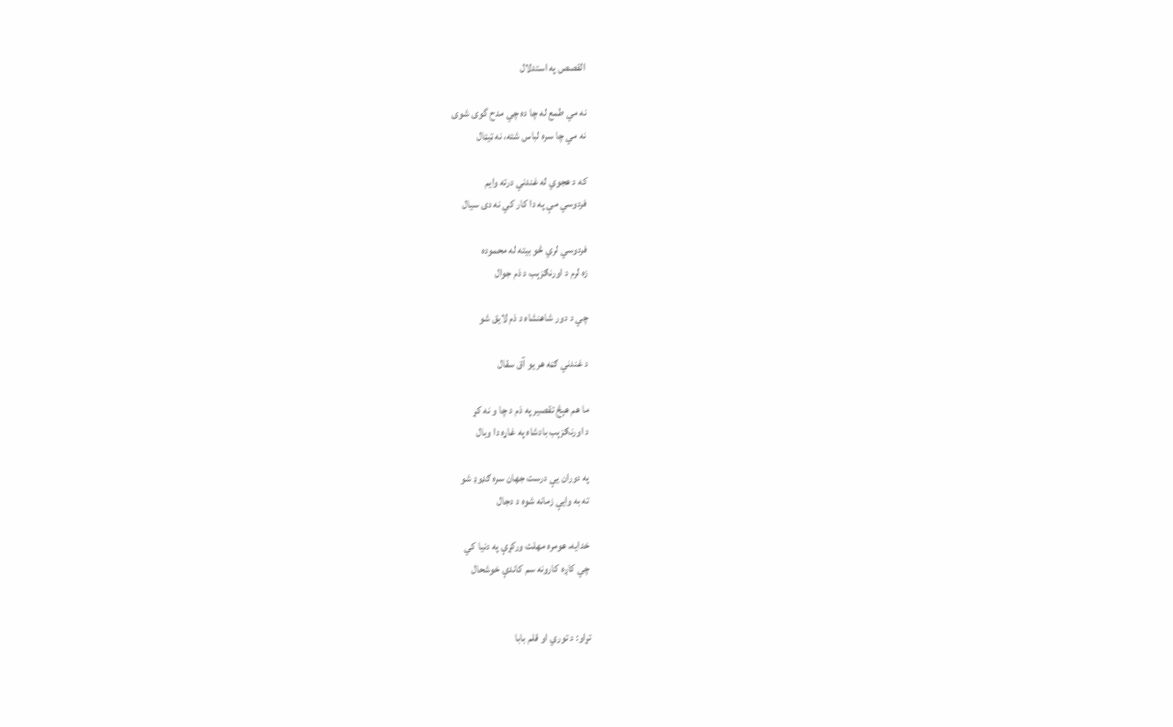القصص په استدلال

نه مي طمع له چا ده چي مدح گوى شوى
نه مي چا سره لباس شته، نه ټيټال

که د هجوي له غندني درته وايم
فردوسي مې په دا کار کي نه دى سيال

فردوسي لري څو بيته له محموده
زه لرم د اورنګزېب د ذم جوال

چي د دور شاهنشاه د ذم لايق شو

د غندني ګڼه هر يو آق سقال

ما هم هېڅ تقصير په ذم د چا و نه کړ
د اورنګزېب بادشاه په غاړه دا وبال

په دوران يې درست جهان سره ګډوډ شو
ته به وايې زمانه شوه د دجال

خدايه، هومره مهلت ورکړې په دنيا کي
چي کاږه کارونه سم کاندې خوشحال


تړاو: د توري او قلم بابا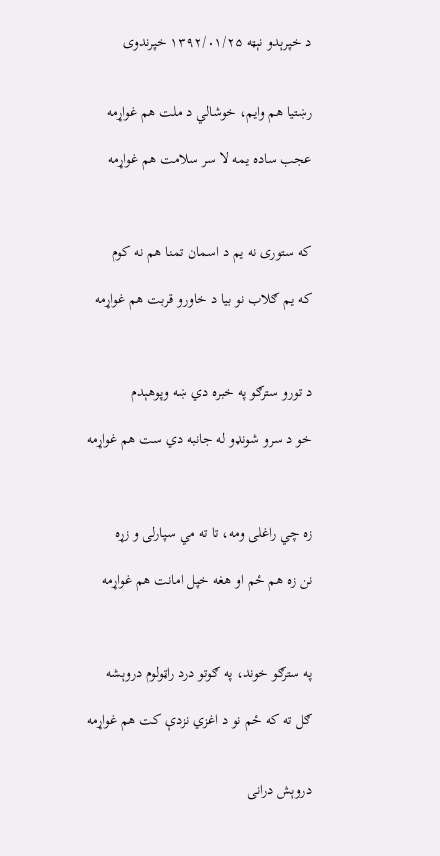د خپرېدو نېټه ۱۳۹۲/۰۱/۲۵ خپرندوی


رښتيا هم وايم، خوشالي د ملت هم غواړمه

عجب ساده يمه لا سر سلامت هم غواړمه



كه ستورى نه يم د اسمان تمنا هم نه كوم

كه يم ګلاب نو بيا د خاورو قربت هم غواړمه



د تورو سترګو په خبره دي ښه وپوهېدم

خو د سرو شونډو له جانبه دي ست هم غواړمه



زه چي راغلى ومه، تا ته مي سپارلى و زړه

نن زه هم ځم او هغه خپل امانت هم غواړمه



په سترګو خوند، په ګوتو درد راټولوم دروېشه

ګل ته كه ځم نو د اغزي نزدې كت هم غواړمه


دروېش درانى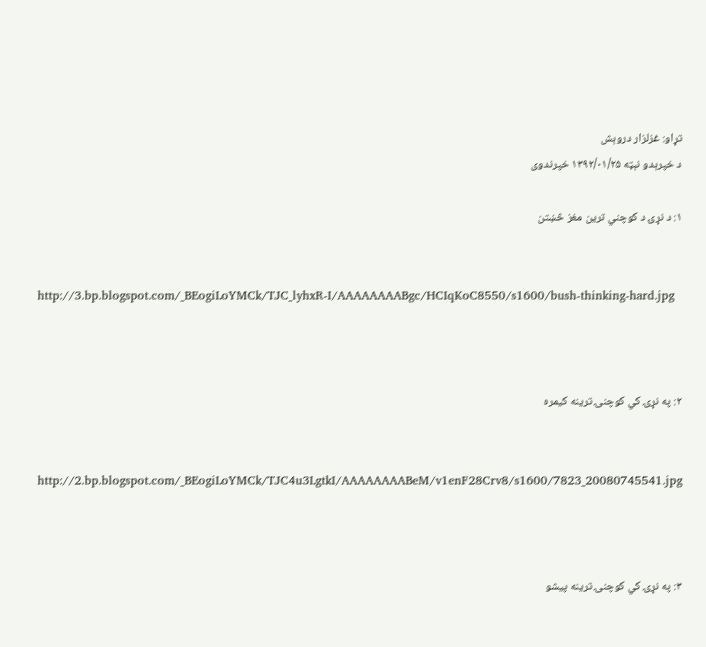تړاو: غزلزار دروېش
د خپرېدو نېټه ۱۳۹۲/۰۱/۲۵ خپرندوی

١: د نړۍ د کوچني ترين مغز څښتن


http://3.bp.blogspot.com/_BEogiLoYMCk/TJC_lyhxR-I/AAAAAAAABgc/HCIqKoC8550/s1600/bush-thinking-hard.jpg



٢: په نړۍ کي کوچنۍ ترينه کيمره


http://2.bp.blogspot.com/_BEogiLoYMCk/TJC4u3LgtkI/AAAAAAAABeM/v1enF28Crv8/s1600/7823_20080745541.jpg



٣: په نړۍ کي کوچنۍ ترينه پيشو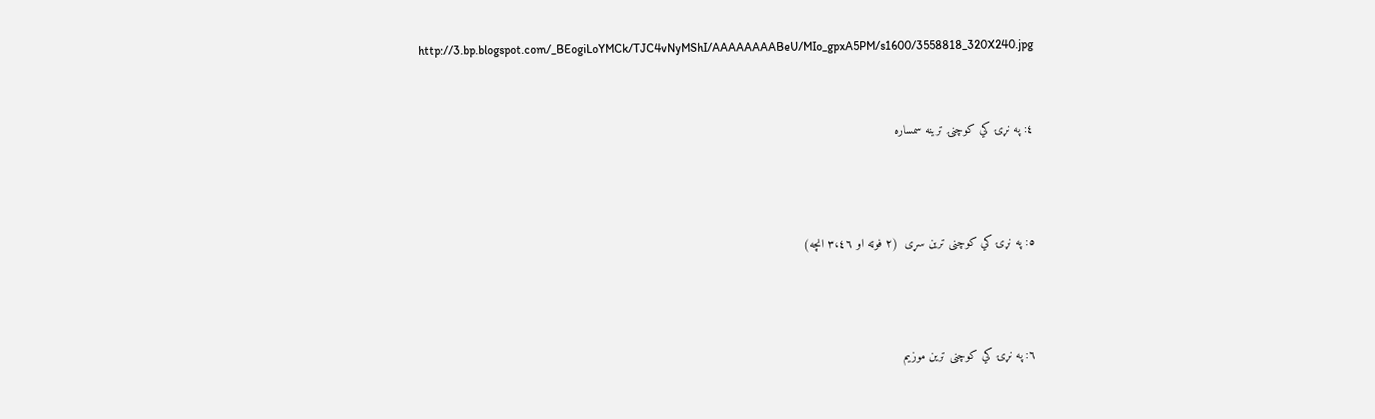http://3.bp.blogspot.com/_BEogiLoYMCk/TJC4vNyMShI/AAAAAAAABeU/MIo_gpxA5PM/s1600/3558818_320X240.jpg


٤: په نړۍ کي کوچنۍ ترينه سمساره



٥: په نړۍ کي کوچنى ترين سړى  (٢ فوټه او ٣،٤٦ انچه)



٦: په نړۍ کي کوچنى ترين موزيم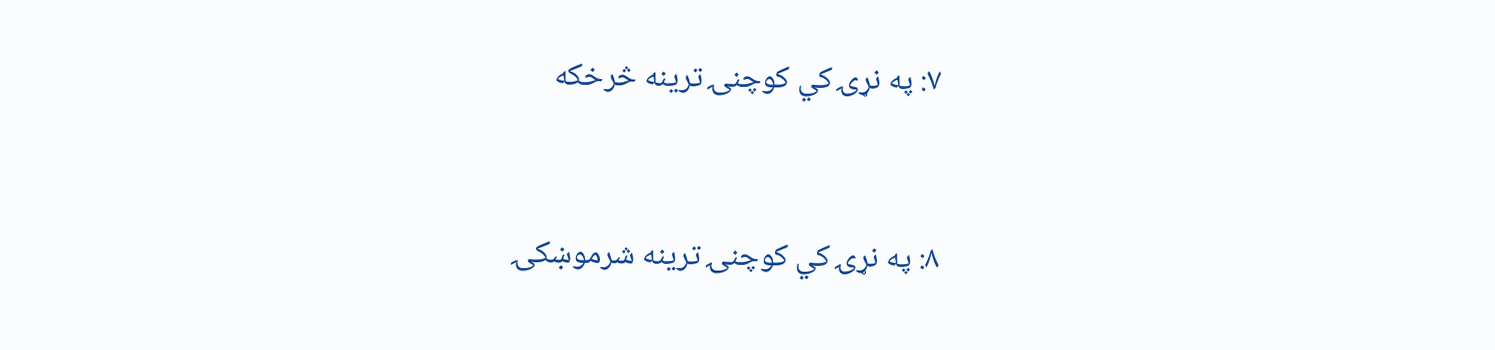٧: په نړۍ کي کوچنۍ ترينه څرخکه


٨: په نړۍ کي کوچنۍ ترينه شرموښکۍ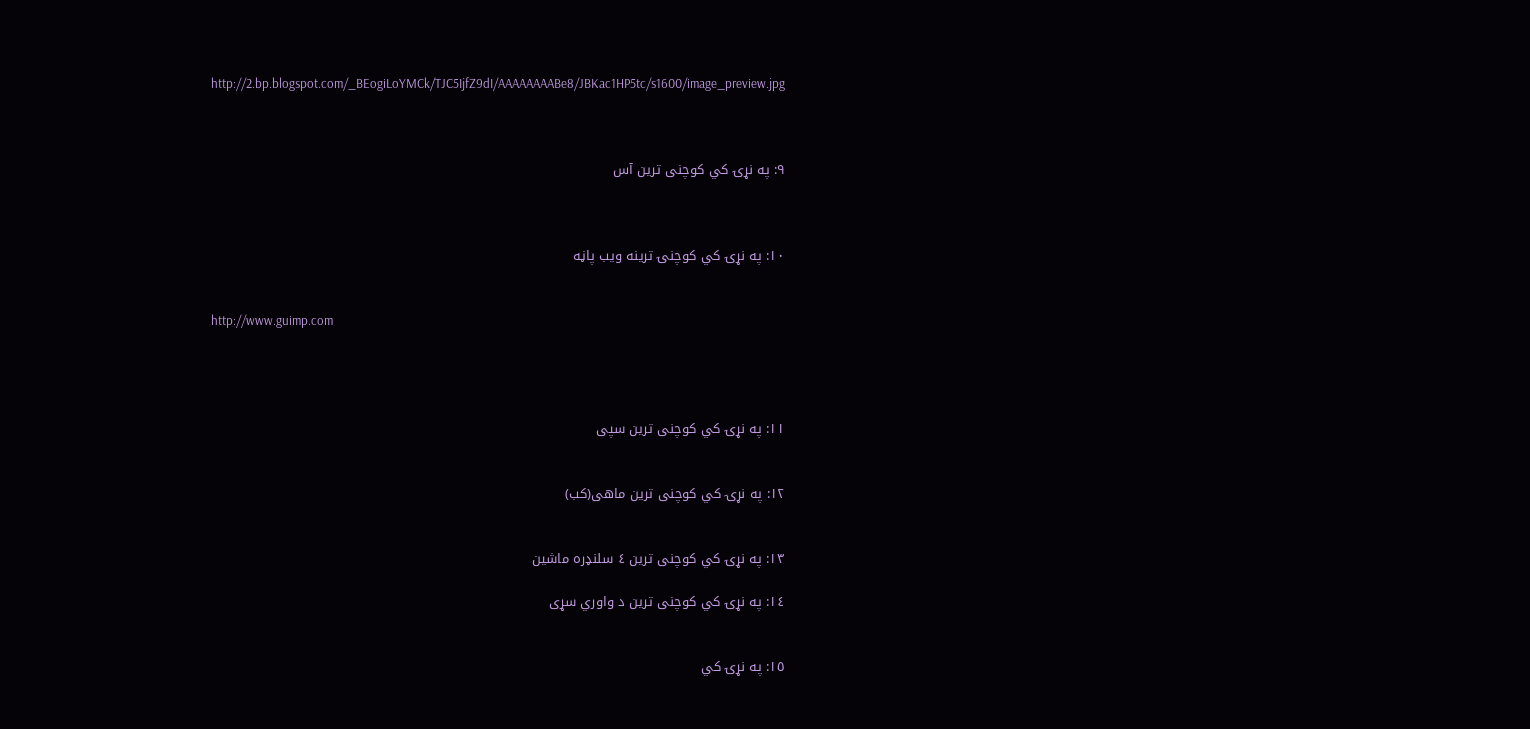http://2.bp.blogspot.com/_BEogiLoYMCk/TJC5IjfZ9dI/AAAAAAAABe8/JBKac1HP5tc/s1600/image_preview.jpg



٩: په نړۍ کي کوچنى ترين آس



١٠: په نړۍ کي کوچنۍ ترينه ويب پاڼه


http://www.guimp.com




١١: په نړۍ کي کوچنى ترين سپى


١٢: په نړۍ کي کوچنى ترين ماهى(کب)


١٣: په نړۍ کي کوچنى ترين ٤ سلنډره ماشين

١٤: په نړۍ کي کوچنى ترين د واوري سړى


١٥: په نړۍ کي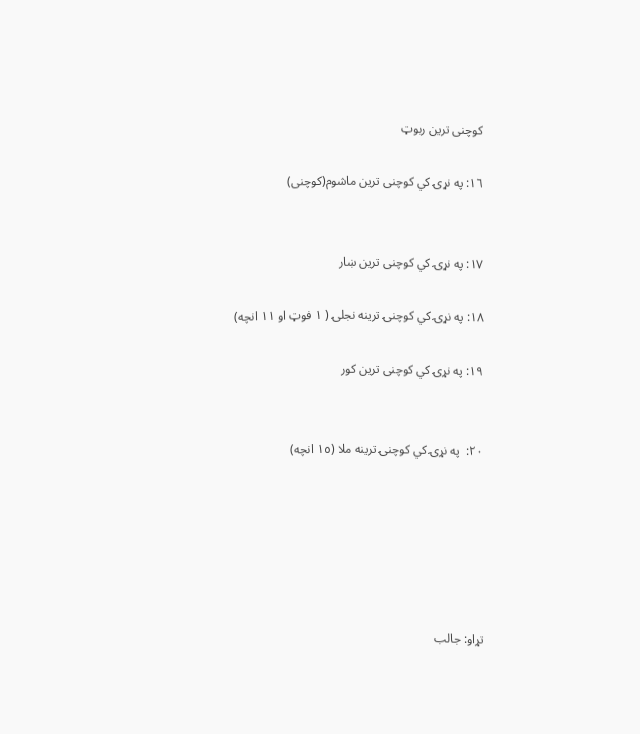کوچنى ترين ربوټ

١٦: په نړۍ کي کوچنى ترين ماشوم(کوچنى)


١٧: په نړۍ کي کوچنى ترين ښار

١٨: په نړۍ کي کوچنۍ ترينه نجلۍ ( ١ فوټ او ١١ انچه)

١٩: په نړۍ کي کوچنى ترين کور


٢٠:  په نړۍ کي کوچنۍ ترينه ملا (١٥ انچه)






تړاو: جالب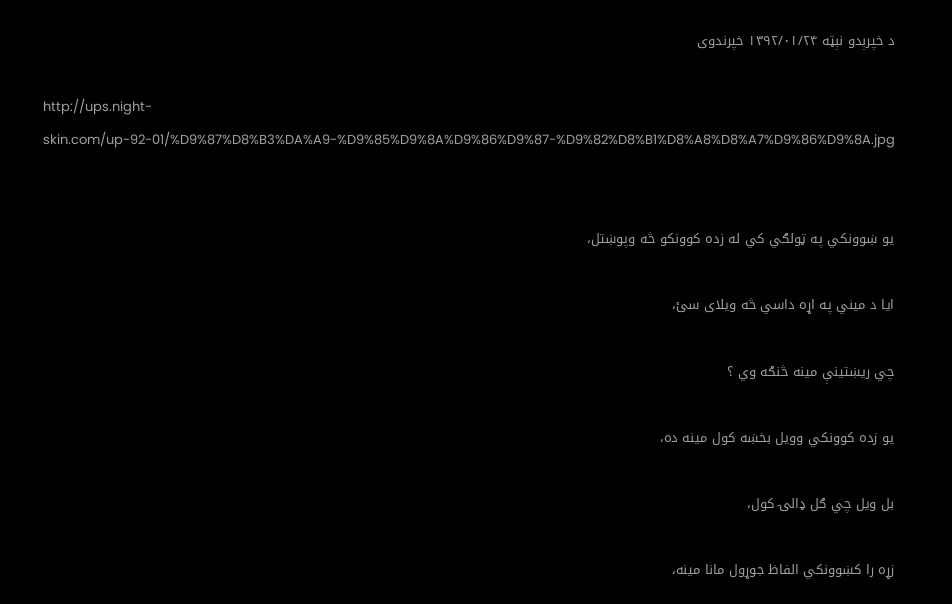د خپرېدو نېټه ۱۳۹۲/۰۱/۲۴ خپرندوی

http://ups.night-skin.com/up-92-01/%D9%87%D8%B3%DA%A9-%D9%85%D9%8A%D9%86%D9%87-%D9%82%D8%B1%D8%A8%D8%A7%D9%86%D9%8A.jpg


يو ښوونکي په ټولګي کي له زده کوونکو څه وپوښتل،

ايا د ميني په اړه داسي څه ويلاى سئ،

چي ريښتينې مينه څنګه وي ؟

يو زده کوونکي وويل بخښه کول مينه ده،

بل ويل چي ګل ډالۍ کول،

زړه را کښوونکي الفاظ جوړول مانا مينه،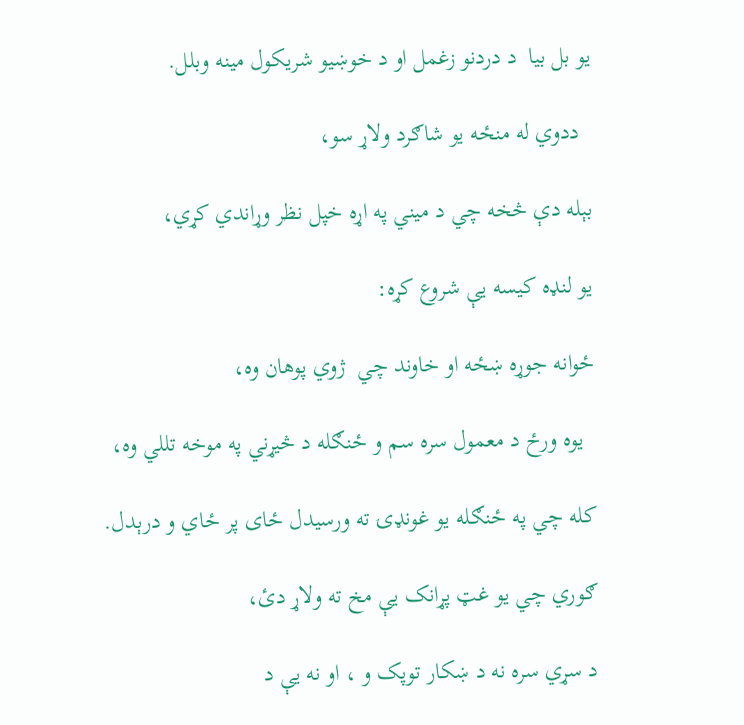يو بل بيا  د دردنو زغمل او د خوښيو شريکول مينه وبلل.

  ددوي له منځه يو شاګرد ولاړ سو،

بېله دې څخه چي د ميني په اړه خپل نظر وړاندي کړي،

يو لنډه کيسه يې شروع کړه:

ځوانه جوړه ښځه او خاوند چي  ژوي پوهان وه،

  يوه ورځ د معمول سره سم و ځنګله د څيړني په موخه تللي وه،

کله چي په ځنګله يو غونډۍ ته ورسيدل ځاى پر ځاي و درېدل.

ګوري چي يو غټ پړانک يې مخ ته ولاړ دئ،

د سړي سره نه د ښکار توپک و ، او نه يې د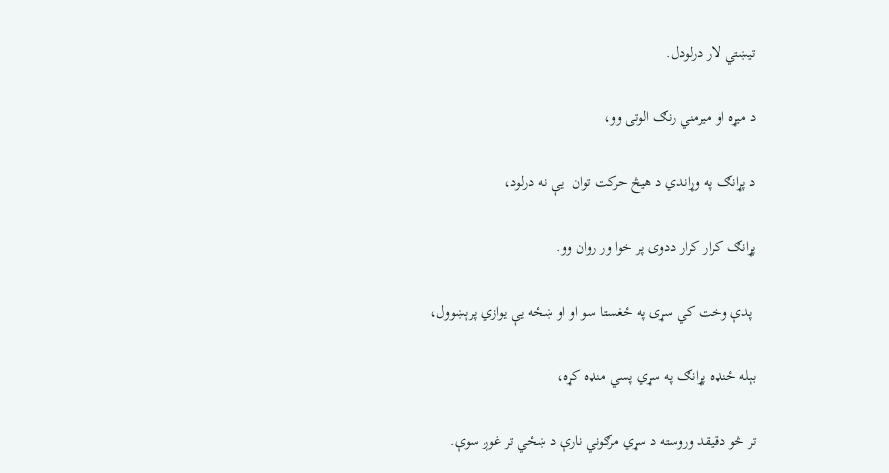تيښتي لار درلودل.

د ميړه او ميرمني رنګ الوتى وو،

د پړانګ په وړاندي د هيڅ حرکت توان  يې نه درلود،

پړانګ کرار کرار ددوى پر خوا ور روان وو.

 پدې وخت کي سړى په ځغستا سو او او ښځه يې يوازي پرېښوول،

بېله ځنډه پړانګ په سړي پسي منډه کړه،

تر څو دقيقد وروسته د سړي مرګوني نارې د ښځي تر غوږ سوې.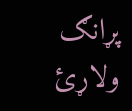پړانګ ولاړئ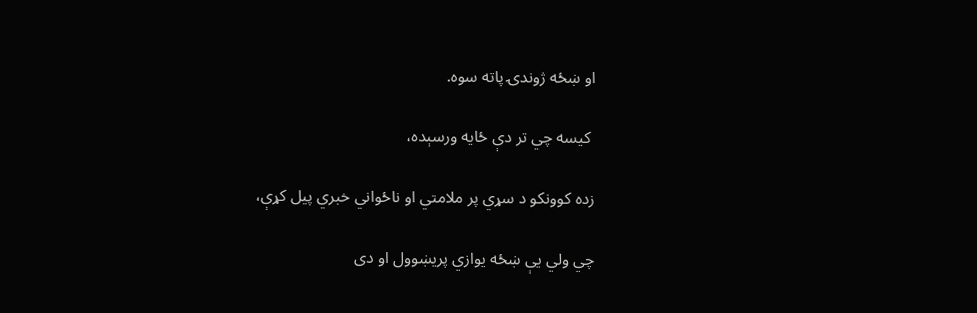او ښځه ژوندۍ پاته سوه.

 کيسه چي تر دې ځايه ورسېده،

زده کوونکو د سړي پر ملامتي او ناځواني خبري پيل کړې،

چي ولي يې ښځه يوازي پريښوول او دى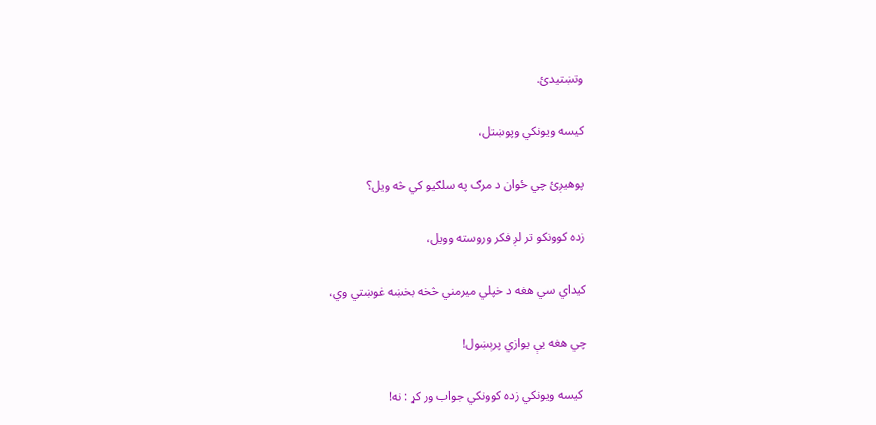وتښتيدئ.

کيسه ويونکي وپوښتل،

پوهيږئ چي ځوان د مرګ په سلګيو کي څه ويل؟

زده کوونکو تر لږ فکر وروسته وويل،

کيداي سي هغه د خپلي ميرمني څخه بخښه غوښتي وي،

چي هغه يې يوازي پرېښول!

 کيسه ويونکي زده کوونکي جواب ور کړ : نه!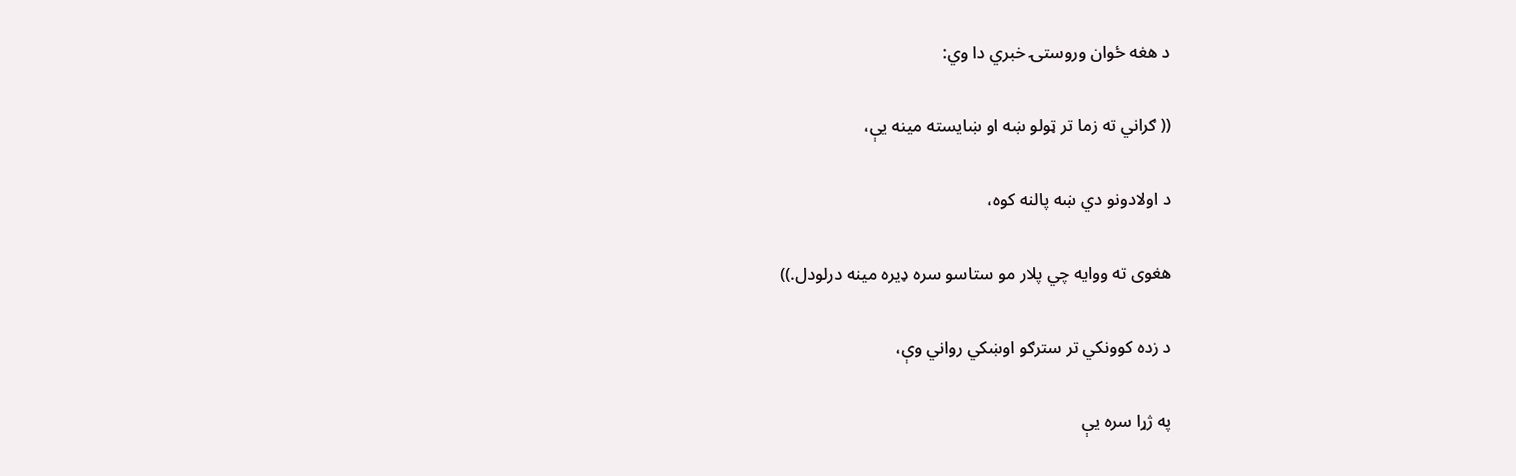د هغه ځوان وروستۍ خبري دا وي:

(( ګراني ته زما تر ټولو ښه او ښايسته مينه يې،

د اولادونو دي ښه پالنه کوه،

هغوى ته ووايه چي پلار مو ستاسو سره ډيره مينه درلودل.))

د زده کوونکي تر سترګو اوښکي رواني وې،

په ژړا سره يې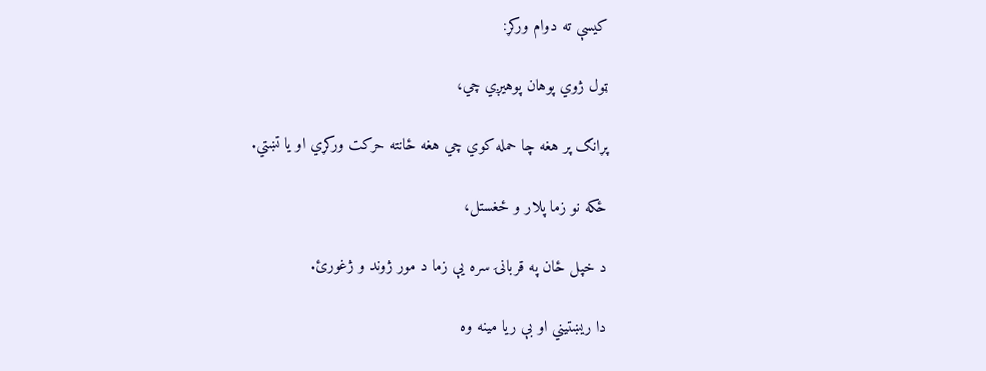کيسې ته دوام ورکړ:

ټول ژوي پوهان پوهيږي چي،

پړانګ پر هغه چا حمله کوي چي هغه ځانته حرکت ورکړي او يا تښتي.

ځکه نو زما پلار و ځغستل،

د خپل ځان په قربانۍ سره يې زما د مور ژوند و ژغورئ.

دا ريښتيني او بې ريا مينه وه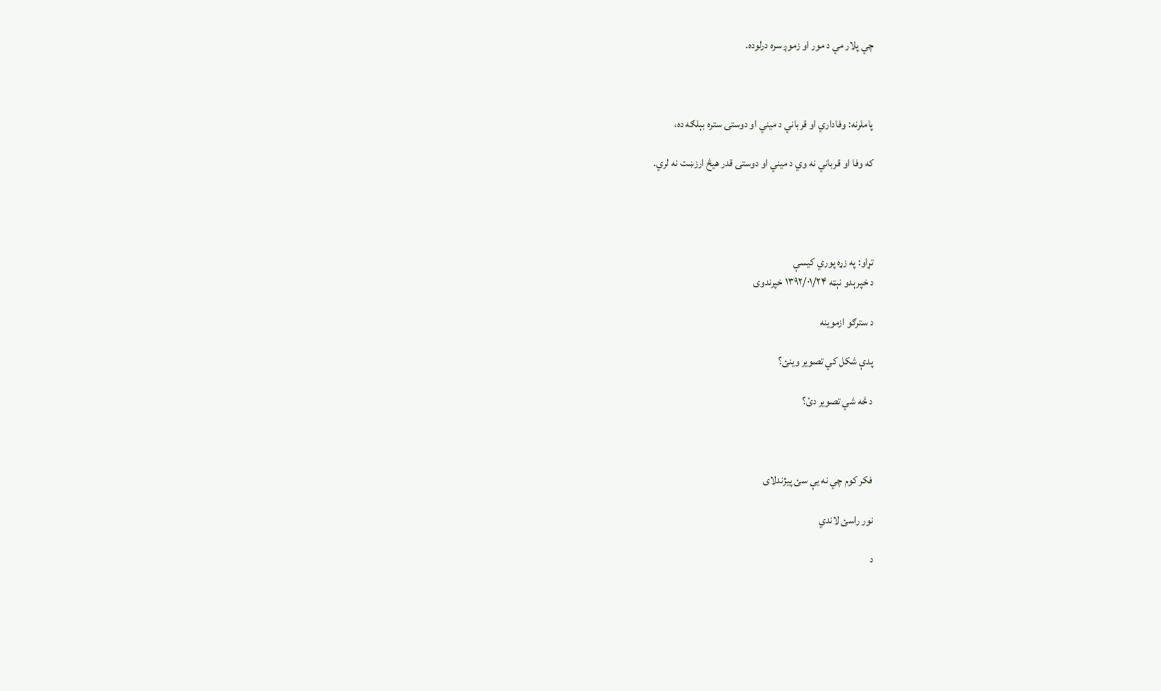چي پلار مي د مور او زموږ سره درلوده.



پاملرنه: وفاداري او قرباني د ميني او دوستۍ ستره بېلګه ده،

که وفا او قرباني نه وي د ميني او دوستۍ قدر هيڅ ارزښت نه لري.




تړاو: په زړه پوري کيسې
د خپرېدو نېټه ۱۳۹۲/۰۱/۲۴ خپرندوی

د سترګو ازموينه

پدې شکل کي تصوير وينئ؟

د څه شي تصوير دئ؟



فکر کوم چي نه يې سئ پيژندلاى

نور راسئ لاندي

د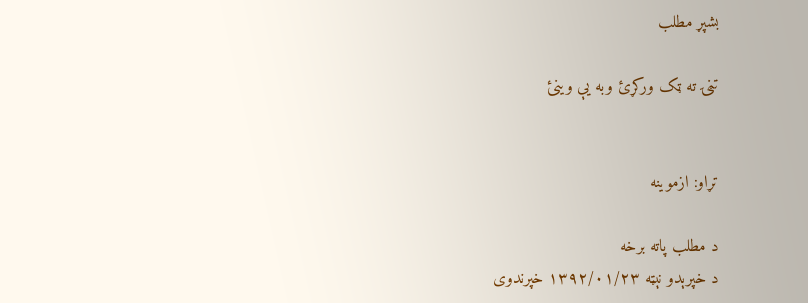بشپړ مطلب

تڼۍ ته ټک ورکړئ وبه يې وينئ


تړاو: ازموينه

د مطلب پاته برخه
د خپرېدو نېټه ۱۳۹۲/۰۱/۲۳ خپرندوی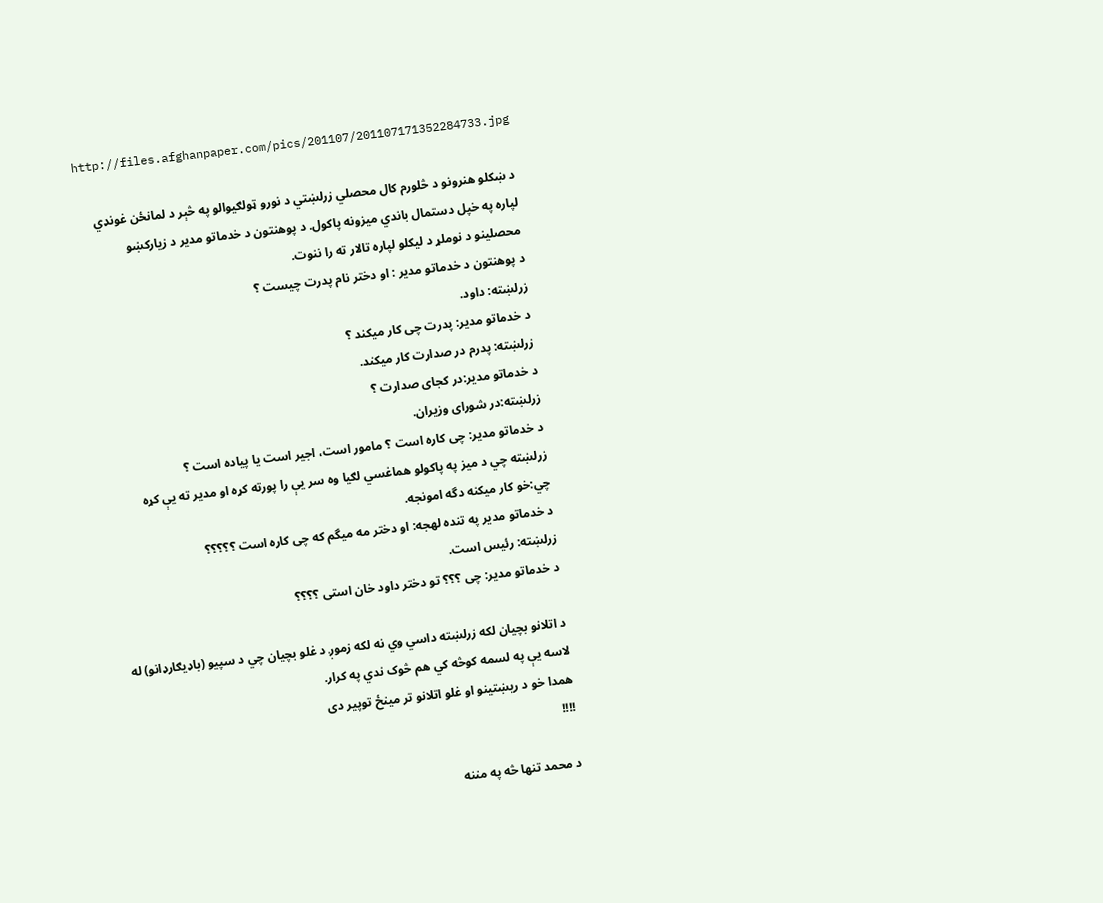http://files.afghanpaper.com/pics/201107/201107171352284733.jpg

د ښکلو هنرونو د څلورم کال محصلي زرلښتي د نورو ټولګیوالو په څېر د لمانځن غونډي لپاره په خپل دستمال باندي میزونه پاکول. د پوهنتون د خدماتو مدیر د زیارکښو محصلینو د نوملړ د لیکلو لپاره تالار ته را ننوت.
د پوهنتون د خدماتو مدیر : او دختر نام پدرت چیست ؟
زرلښته: داود.
د خدماتو مدیر: پدرت چی کار میکند ؟
زرلښته: پدرم در صدارت کار میکند.
د خدماتو مدیر:در کجای صدارت ؟
زرلښته:در شورای وزیران.
د خدماتو مدیر: چی کاره است ؟ مامور است، اجیر است یا پیاده است ؟
زرلښته چي د میز په پاکولو هماغسي لګیا وه سر یې را پورته کړه او مدیر ته یې کړه چي:خو کار میکنه دگه امونجه.
د خدماتو مدیر په تنده لهجه: او دختر مه میگم که چی کاره است ؟؟؟؟؟
زرلښته: رئیس است.
د خدماتو مدیر: چی ؟؟؟ تو دختر داود خان استی ؟؟؟؟

د اتلانو بچیان لکه زرلښته داسي وي نه لکه زموږ د غلو بچیان چي د سپیو (باډیګارډانو) له لاسه یې په لسمه کوڅه کي هم څوک ندي په کرار.
همدا خو د ریښتینو او غلو اتلانو تر مینځ توپیر دی
!!!!

د محمد تنها څه په مننه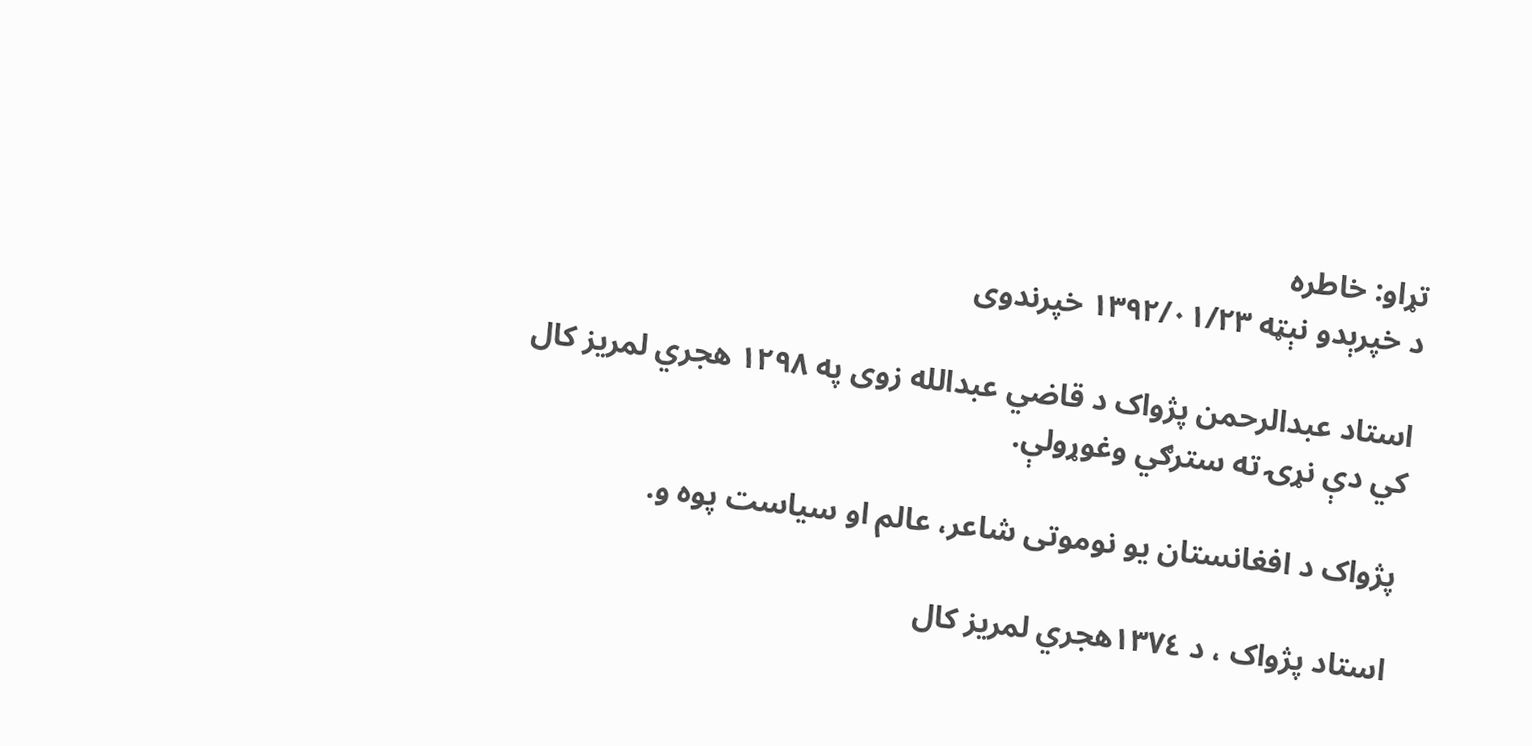تړاو: خاطره
د خپرېدو نېټه ۱۳۹۲/۰۱/۲۳ خپرندوی

استاد عبدالرحمن پژواک د قاضي عبدالله زوى په ١٢٩٨ هجري لمريز کال کي دې نړۍ ته سترګي وغوړولې.

پژواک د افغانستان يو نوموتى شاعر، عالم او سياست پوه و.

استاد پژواک ، د ١٣٧٤هجري لمريز کال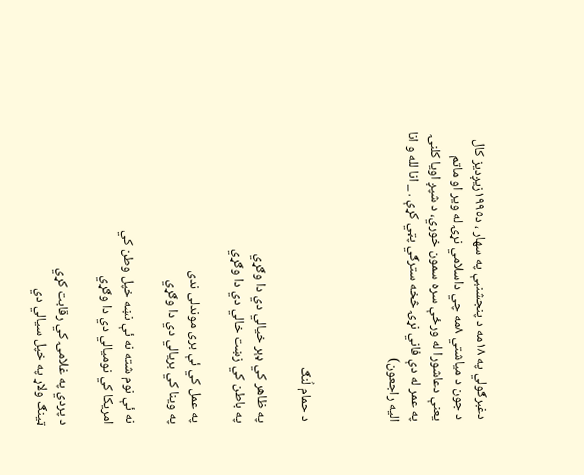دغبرګولي په ١٨مه د پنجشنبې په سهار ، د١٩٩٥زيږديز کال د جون د مياشتي ٨مه چي داسلامي نړۍ له وير او ماتم يعنې دعاشورا له ورځې سره سمون خوري، د شپږ اويا کلنۍ په عمر له دې فاني نړۍ څخه سترګي پټي کړې . _ انا لله و انا اليه راجعون)



د حمام لُنګ

په ظاهر کي ډېر خیالي دي دا وګړي
په باطن کي زښت خالي دي دا وګړي

په عمل کي ئې بری موندلی ندی
په وینا کي بریالي دي دا وګړي

نه ئې نوم شته نه ئې نښه خپل وطن کي
امریکا کي نومیالي دي دا وګړي

د پردي په غلامۍ کي رقابت کړي
ټینګ ولاړ په خپل سیالي دي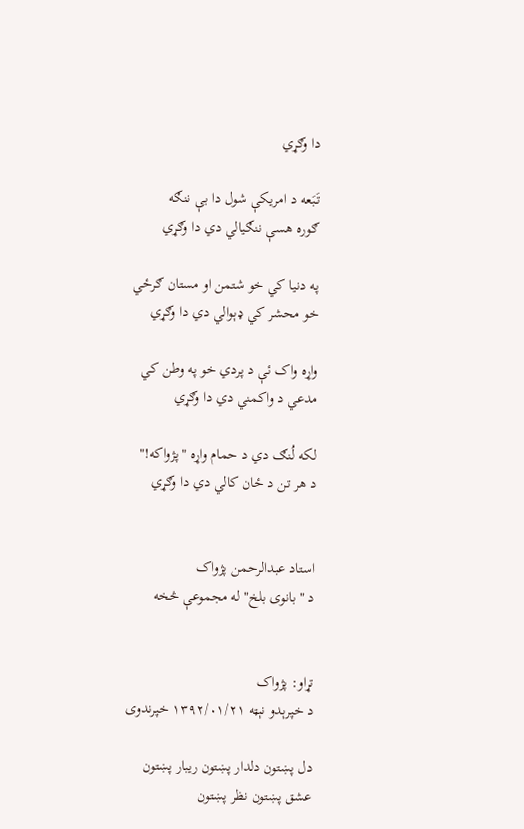دا وګړي

تَبَعه د امریکې شول دا بې ننګه
ګوره هسې ننګیالي دي دا وګړي

په دنیا کي خو شتمن او مستان ګرځي
خو محشر کي ډېوالي دي دا وګړي

واړه واک ئې د پردي خو په وطن کي
مدعي د واکمني دي دا وګړي

لکه لُنګ دي د حمام واړه "پژواکه!"
د هر تن د ځان کالي دي دا وګړي


استاد عبدالرحمن پژواک
د "بانوی بلخ" له مجموعې څخه


تړاو: پژواک
د خپرېدو نېټه ۱۳۹۲/۰۱/۲۱ خپرندوی

دل پښتون دلدار پښتون ریبار پښتون
عشق پښتون نظر پښتون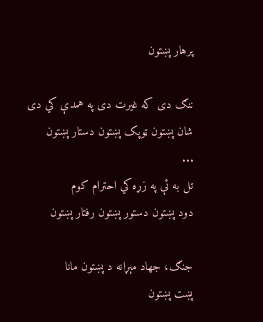پرهار پښتون

ننګ دی که غیرت دی په همدې کي دی
شان پښتون ټوپک پښتون دستار پښتون
...
تل به ئې په زړه کي احترام کوم
دود پښتون دستور پښتون رفتار پښتون

جنګ، جهاد مېړانه د پښتون مانا
پښت پښتون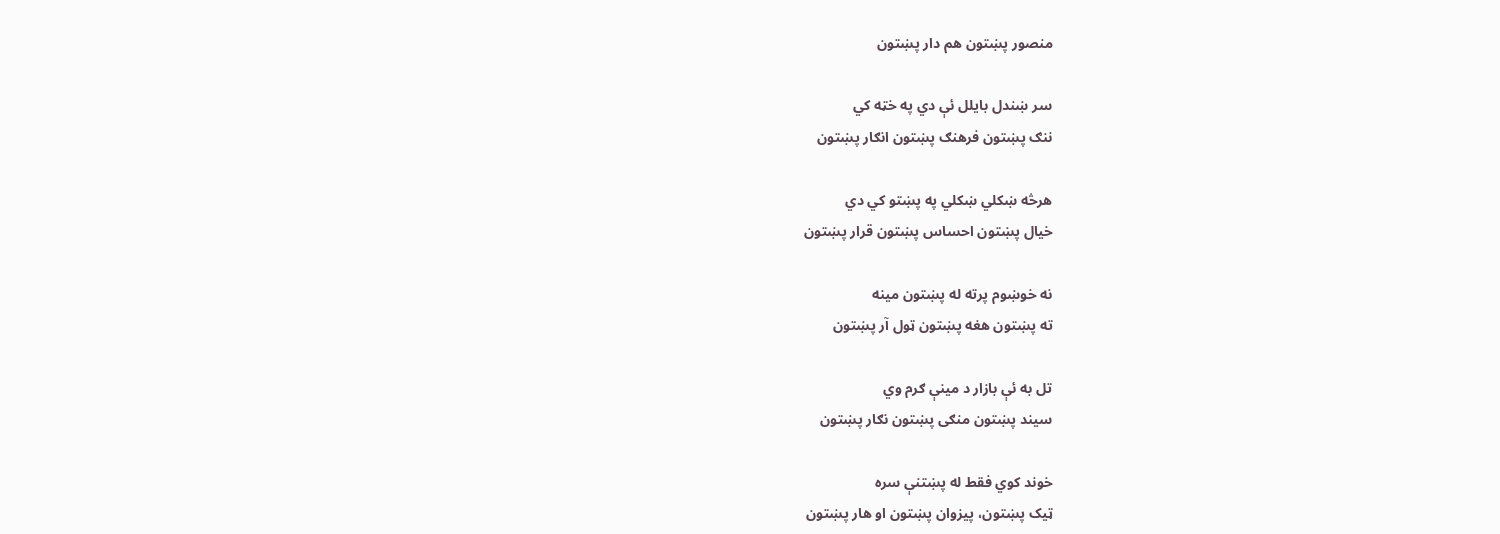منصور پښتون هم دار پښتون

سر ښندل بایلل ئې دي په خټه کي
ننګ پښتون فرهنګ پښتون انګار پښتون

هرڅه ښکلي ښکلي په پښتو کي دي
خیال پښتون احساس پښتون قرار پښتون

نه خوښوم پرته له پښتون مینه
ته پښتون هغه پښتون ټول آر پښتون

تل به ئې بازار د مینې ګرم وي
سیند پښتون منګی پښتون نګار پښتون

خوند کوي فقط له پښتنې سره
ټیک پښتون، پیزوان پښتون او هار پښتون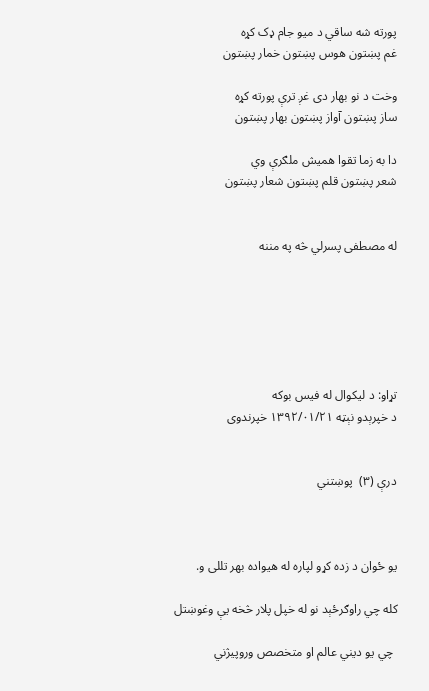پورته شه ساقي د میو جام ډک کړه
غم پښتون هوس پښتون خمار پښتون

وخت د نو بهار دی غږ ترې پورته کړه
ساز پښتون آواز پښتون بهار پښتون

دا به زما تقوا همیش ملګرې وي
شعر پښتون قلم پښتون شعار پښتون


له مصطفى پسرلي څه په مننه






تړاو: د ليکوال له فيس بوکه
د خپرېدو نېټه ۱۳۹۲/۰۱/۲۱ خپرندوی


درې (۳)  پوښتني



يو ځوان د زده کړو لپاره له هیواده بهر تللی و.

کله چي راوګرځېد نو له خپل پلار څخه یې وغوښتل

 چي یو دیني عالم او متخصص وروپیژني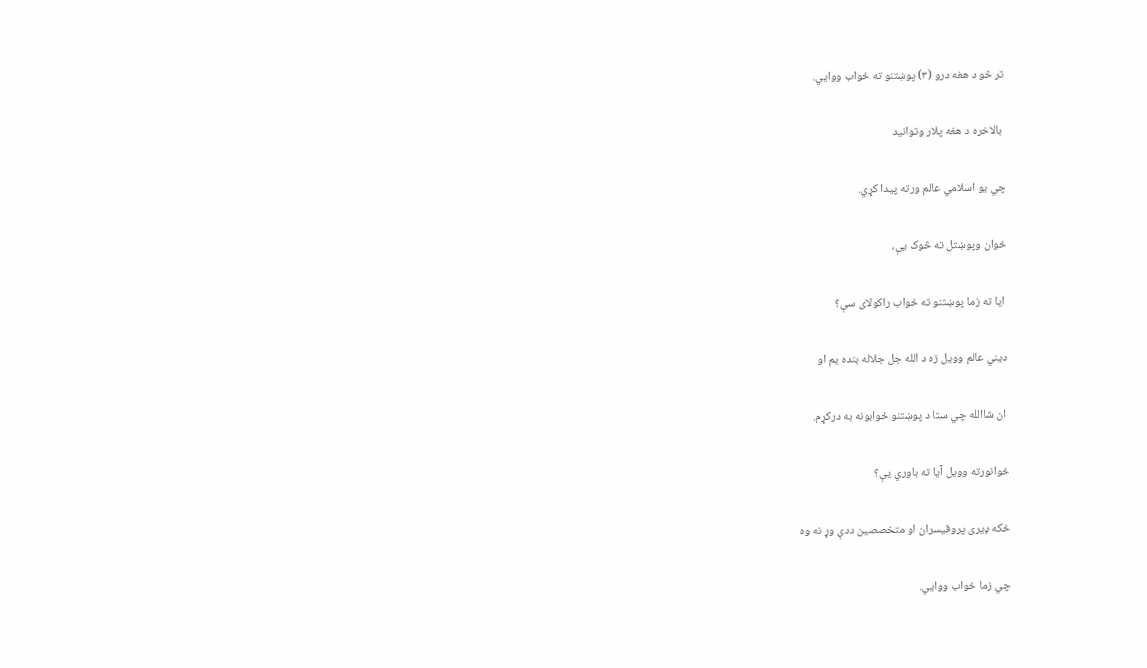تر څو د هغه درو (۳) پوښتنو ته ځواب ووايي.

 بالاخره د هغه پلار وتوانید

چي یو اسلامي عالم ورته پیدا کړي.

ځوان وپوښتل ته څوک يې،

 ایا ته زما پوښتنو ته ځواب راکولای سې؟

دیني عالم وويل زه د الله جل جلاله بنده یم او

 ان شاالله چي ستا د پوښتنو ځوابونه به درکړم.

ځوانورته وويل آیا ته باوري يې؟

ځکه ډیرى پروفیسران او متخصصین ددې وړ نه وه

چي زما ځواب ووايي.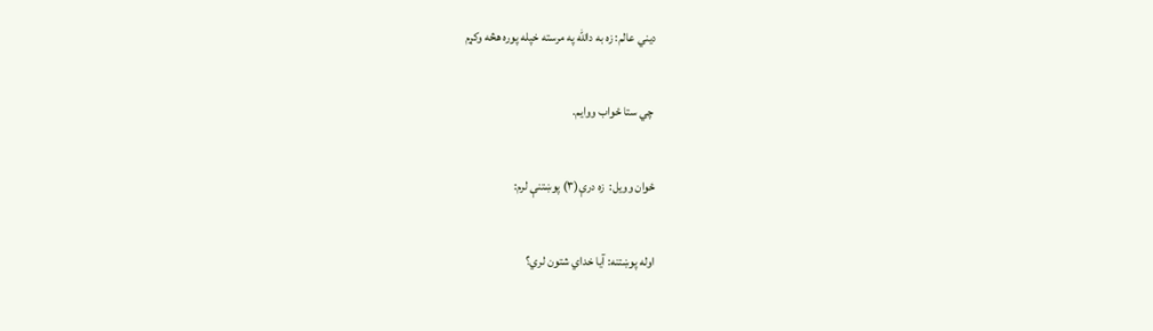دیني عالم: زه به دالله په مرسته خپله پوره هڅه وکړم

 چي ستا ځواب ووایم.

ځوان وویل:  زه درې(۳) پوښتنې لرم:

اوله پوښتنه: آیا خداي شتون لري؟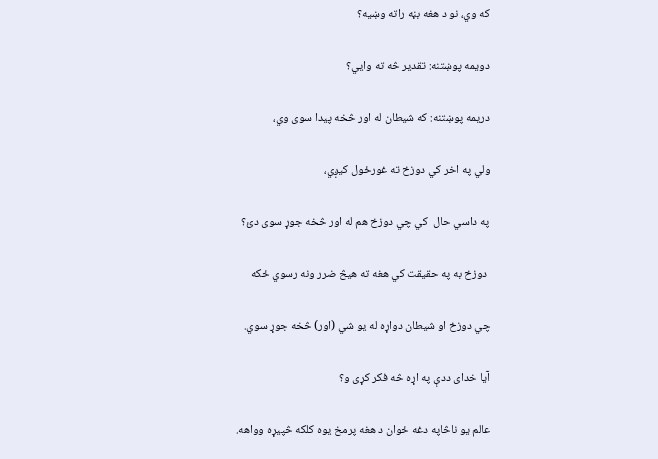که وي، نو د هغه بڼه راته وښیه؟

دویمه پوښتنه: تقدیر څه ته وایي؟

دریمه پوښتنه: که شیطان له اور څخه پیدا سوى وي،

ولي په اخر کي دوزخ ته غورځول کیږي،

په داسي حال  کي چي دوزخ هم له اور څخه جوړ سوى دئ؟

 دوزخ به په حقیقت کي هغه ته هیڅ ضرر ونه رسوي ځکه

چي دوزخ او شیطان دواړه له یو شي (اور) څخه جوړ سوي.

آیا خدای ددې په اړه څه فکر کړی و؟

عالم یو ناڅاپه دغه ځوان د هغه پرمخ یوه کلکه څپیړه وواهه.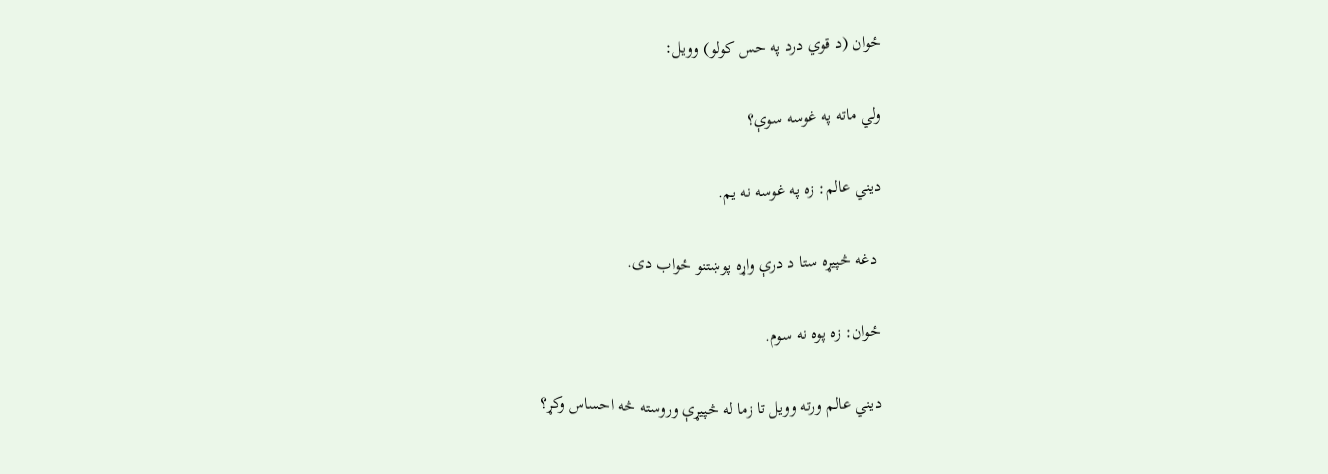ځوان (د قوي درد په حس کولو) وویل:

ولي ماته په غوسه سوې؟

ديني عالم: زه په غوسه نه یم.

 دغه څپیړه ستا د درې واړه پوښتنو ځواب دی.

ځوان: زه پوه نه سوم.

ديني عالم ورته وويل تا زما له څپیړې وروسته څه احساس وکړ؟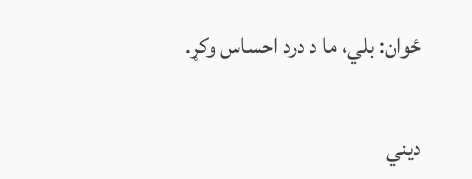ځوان: بلي، ما د درد احساس وکړ.

ديني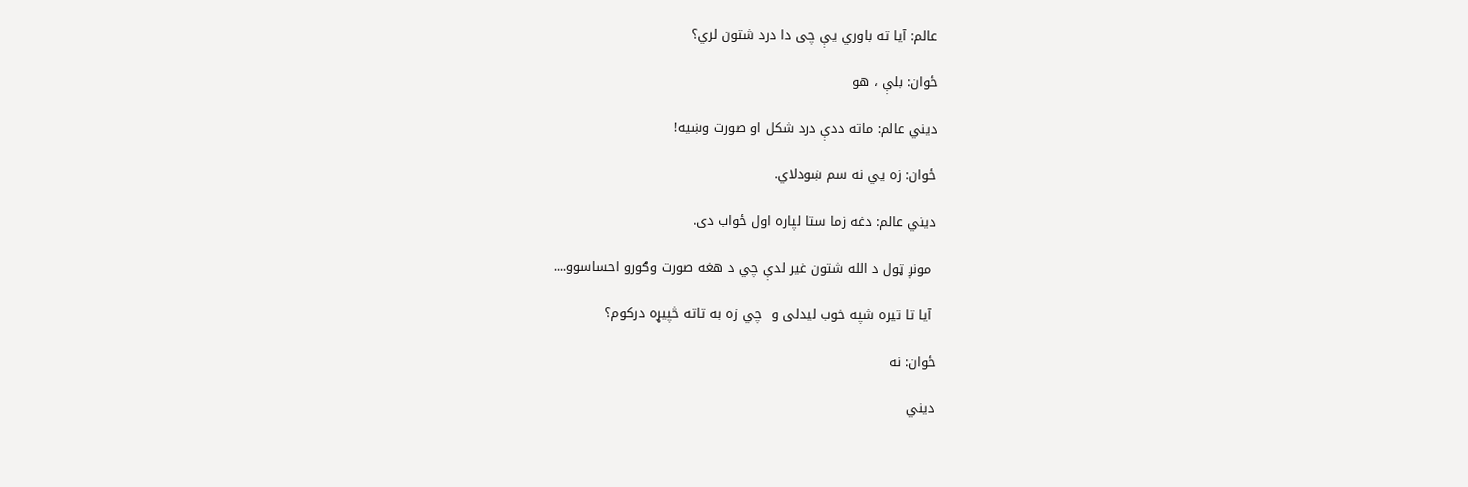عالم: آیا ته باوري يې چی دا درد شتون لري؟

ځوان: بلې ، هو

ديني عالم: ماته ددې درد شکل او صورت وښیه!

ځوان: زه یي نه سم ښودلاي.

ديني عالم: دغه زما ستا لپاره اول ځواب دی.

 مونږ ټول د الله شتون غیر لدې چي د هغه صورت وګورو احساسوو....

 آیا تا تیره شپه خوب لیدلی و  چي زه به تاته څپیړه درکوم؟

ځوان: نه

ديني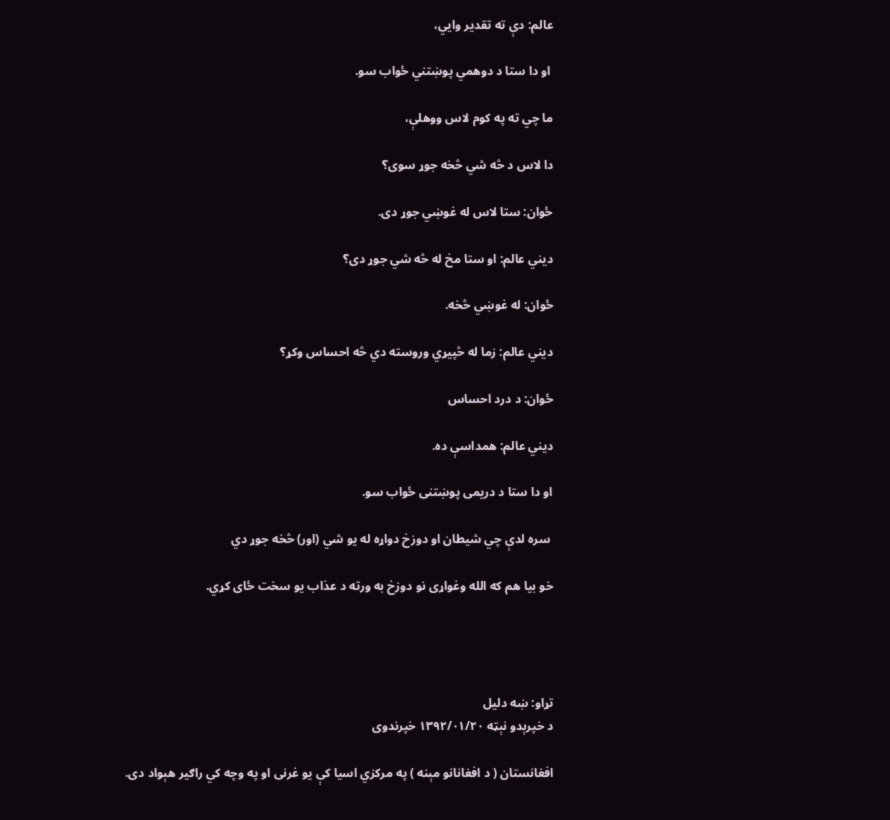عالم: دې ته تقدیر وايي،

 او دا ستا د دوهمي پوښتني ځواب سو.

ما چي ته په کوم لاس ووهلې،

دا لاس د څه شي څخه جوړ سوى؟

ځوان: ستا لاس له غوښي جوړ دی.

ديني عالم: او ستا مخ له څه شي جوړ دی؟

ځوان: له غوښي څخه.

ديني عالم: زما له څپیړي وروسته دي څه احساس وکړ؟

ځوان: د درد احساس

ديني عالم: همداسې ده.

او دا ستا د دریمی پوښتنی ځواب سو.

 سره لدې چي شیطان او دوزخ دواړه له یو شي (اور) څخه جوړ دي

خو بیا هم که الله وغواړی نو دوزخ به ورته د عذاب یو سخت ځای کړي.




تړاو: ښه دليل
د خپرېدو نېټه ۱۳۹۲/۰۱/۲۰ خپرندوی

افغانستان ( د افغانانو مېنه ) په مرکزي اسيا کې يو غرنى او په وچه کي راګير هېواد دى.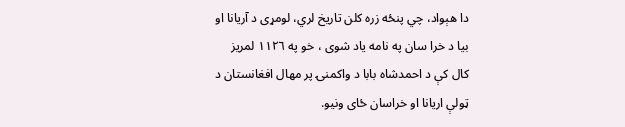دا هېواد، چي پنځه زره کلن تاريخ لري، لومړى د آريانا او بيا د خرا سان په نامه ياد شوى ، خو په ١١٢٦ لمريز کال کې د احمدشاه بابا د واکمنۍ پر مهال افغانستان د ټولې اريانا او خراسان ځاى ونيو.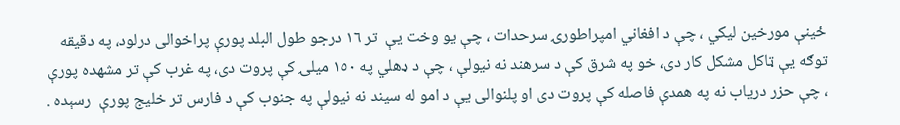ځينې مورخين ليکي ، چې د افغاني امپراطورۍ سرحدات ، چې يو وخت يې  تر ١٦ درجو طول البلد پورې پراخوالى درلود، په دقيقه توګه يې ټاکل مشکل کار دى، خو په شرق کې د سرهند نه نيولې ، چې د ډهلي په ١٥٠ ميلۍ کې پروت دى، په غرب کې تر مشهده پورې ، چې حزر درياب نه په همدې فاصله کې پروت دى او پلنوالى يې د امو له سيند نه نيولې په جنوب کې د فارس تر خليج پورې  رسېده .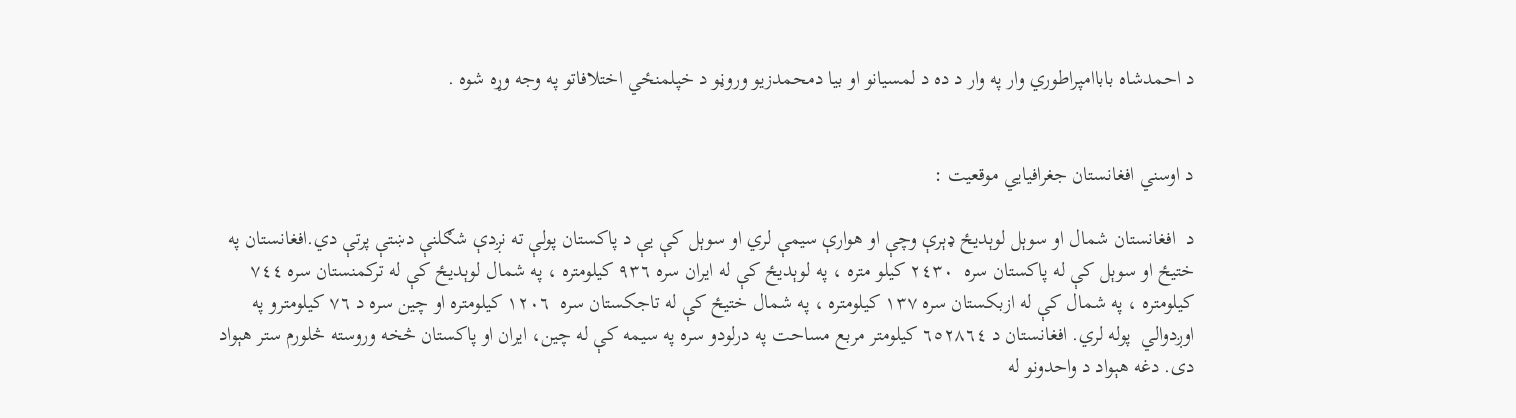د احمدشاه باباامپراطوري وار په وار د ده د لمسيانو او بيا دمحمدزيو وروڼو د خپلمنځي اختلافاتو په وجه وړه شوه .


د اوسني افغانستان جغرافيايي موقعيت :

د  افغانستان شمال او سوېل لوېديځ ډېرې وچې او هوارې سيمې لري او سوېل کې يې د پاکستان پولې ته نږدې شګلنې دښتې پرتې دي.افغانستان په ختيځ او سوېل کې له پاکستان سره  ٢٤٣٠ کيلو متره ، په لوېديځ کې له ايران سره ٩٣٦ کيلومتره ، په شمال لوېديځ کې له ترکمنستان سره ٧٤٤ کيلومتره ، په شمال کې له ازبکستان سره ١٣٧ کيلومتره ، په شمال ختيځ کې له تاجکستان سره  ١٢٠٦ کيلومتره او چين سره د ٧٦ کيلومترو په اوږدوالي  پوله لري. افغانستان د ٦٥٢٨٦٤ کيلومتر مربع مساحت په درلودو سره په سيمه کې له چين، ايران او پاکستان څخه وروسته څلورم ستر هېواد دى. دغه هېواد د واحدونو له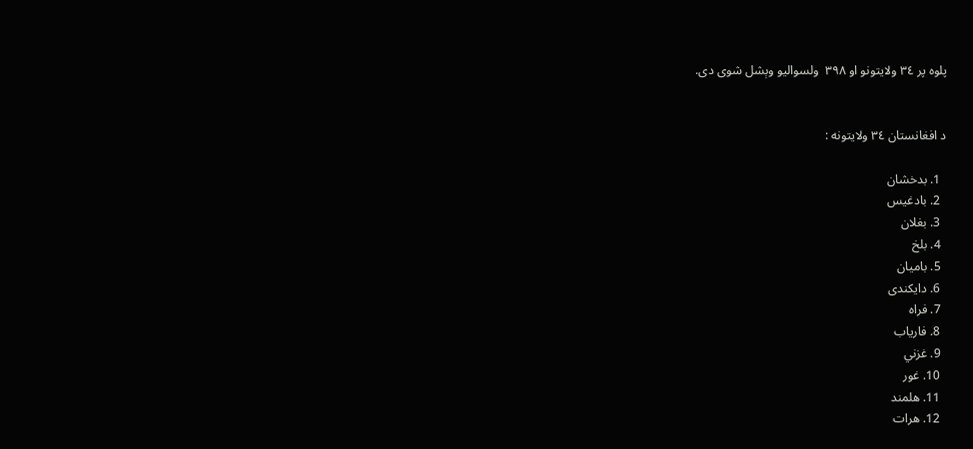پلوه پر ٣٤ ولايتونو او ٣٩٨  ولسواليو وېشل شوى دى.


د افغانستان ٣٤ ولايتونه :

  1. بدخشان
  2. بادغيس
  3. بغلان
  4. بلخ
  5. باميان
  6. دايکندی
  7. فراه
  8. فارياب
  9. غزني
  10. غور
  11. هلمند
  12. هرات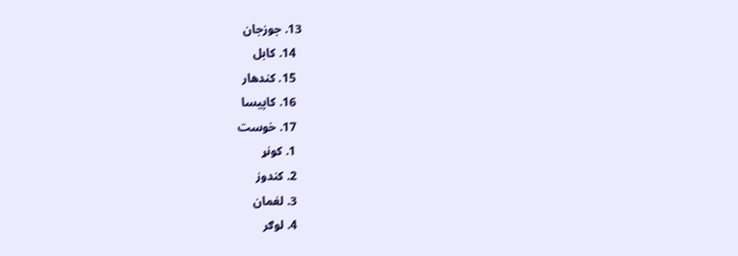13. جوزجان
  14. کابل
  15. کندهار
  16. کاپيسا
  17. خوست
  1. کونړ
  2. کندوز
  3. لغمان
  4. لوګر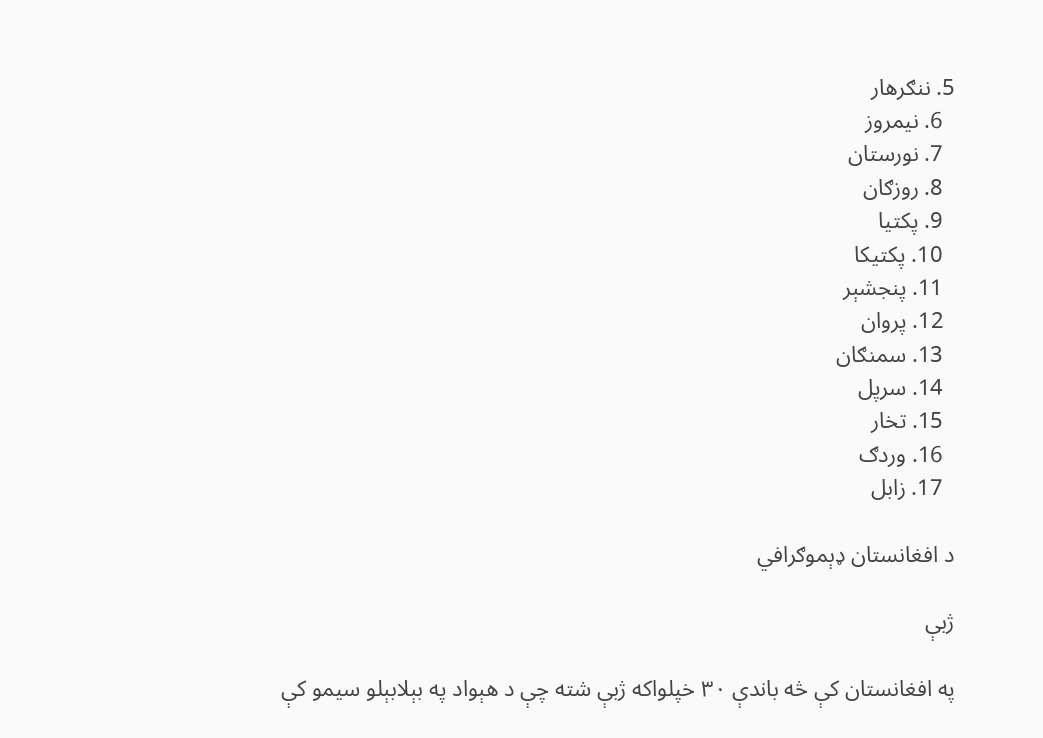5. ننګرهار
  6. نيمروز
  7. نورستان
  8. روزګان
  9. پکتيا
  10. پکتيکا
  11. پنجشېر
  12. پروان
  13. سمنګان
  14. سرپل
  15. تخار
  16. وردګ
  17. زابل

د افغانستان ډېموګرافي

ژبې

په افغانستان كې څه باندې ۳۰ خپلواكه ژبې شته چې د هېواد په بېلابېلو سيمو كې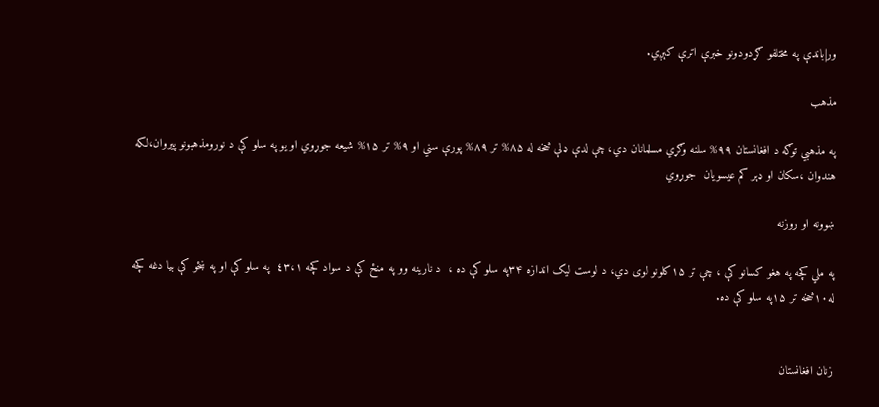ور|باندې په مختلفو ګړدودونو خبرې اترې كېږي.

مذهب

په مذهبي توګه د افغانستان ۹۹% سلنه وګړي مسلمانان دي، چې لدې ډلې څخه له ۸۵% تر ۸۹% پورې سني او ۹% تر ۱۵% شيعه جوړوي او يو په سلو کې د نورومذهبونو پيروان،لکه هندوان ،سکان او ډېر کم عيسويان  جوړوي

ښوونه او روزنه

په ملي کچه په هغو کسانو کې ، چې تر ۱۵کلونو لوى دي، د لوست ليک اندازه ۳۴په سلو کې ده ،  د نارينه وو په منځ کې د سواد کچه ٤٣،١  په سلو کې او په ښځو کې بيا دغه کچه له۱۰څخه تر ۱۵په سلو کې ده.


زنان افغانستان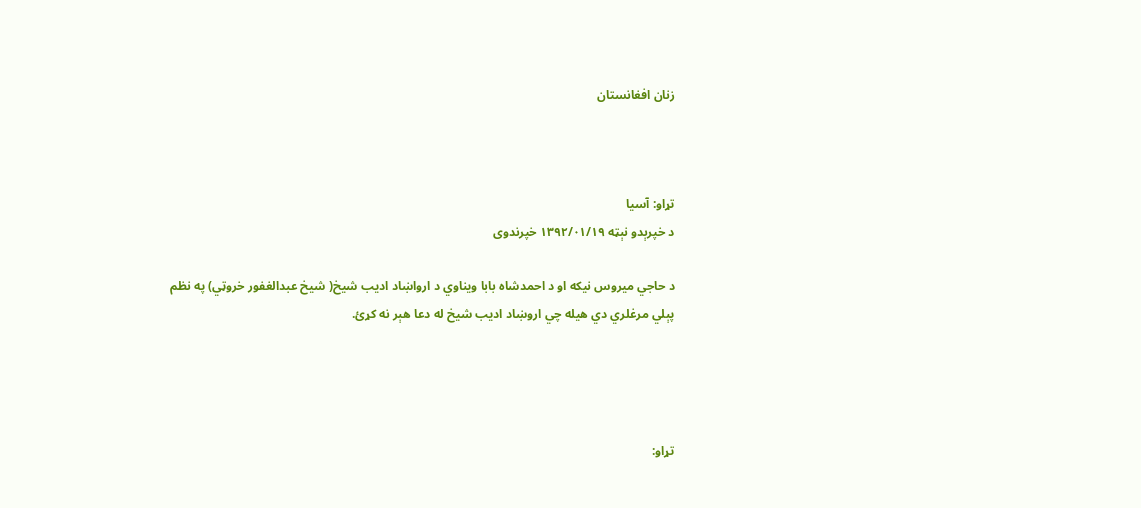زنان افغانستان



تړاو: آسيا
د خپرېدو نېټه ۱۳۹۲/۰۱/۱۹ خپرندوی

د حاجي ميروس نيکه او د احمدشاه بابا ويناوي د ارواښاد اديب شيخ( شيخ عبدالغفور خروټي) په نظم پېلي مرغلري دي هيله چي اروښاد اديب شيخ له دعا هېر نه کړئ.




تړاو: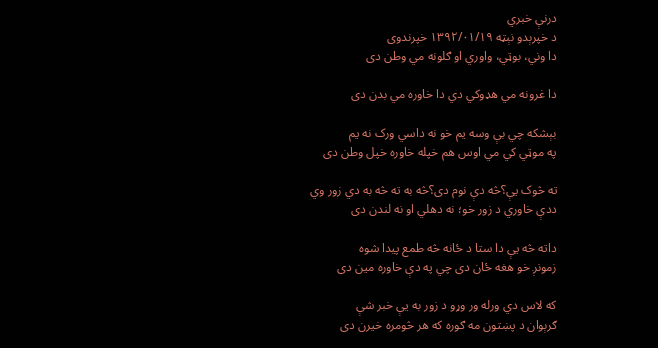درنې خبري
د خپرېدو نېټه ۱۳۹۲/۰۱/۱۹ خپرندوی
دا وني، بوټي، واوري او ګلونه مي وطن دى

دا غرونه مي هډوکي دي دا خاوره مي بدن دى

بېشکه چي بې وسه يم خو نه داسي ورک نه يم
په موټي کي مي اوس هم خپله خاوره خپل وطن دى

ته څوک يې؟څه دې نوم دى؟څه به ته څه به دي زور وي
ددې خاوري د زور خو؛ نه دهلي او نه لندن دى

داته څه يې دا ستا د ځانه څه طمع پيدا شوه
زمونږ خو هغه ځان دى چي په دې خاوره مين دى

که لاس دي ورله ور وړو د زور به يې خبر شې
ګرېوان د پښتون مه ګوره که هر څومره خيرن دى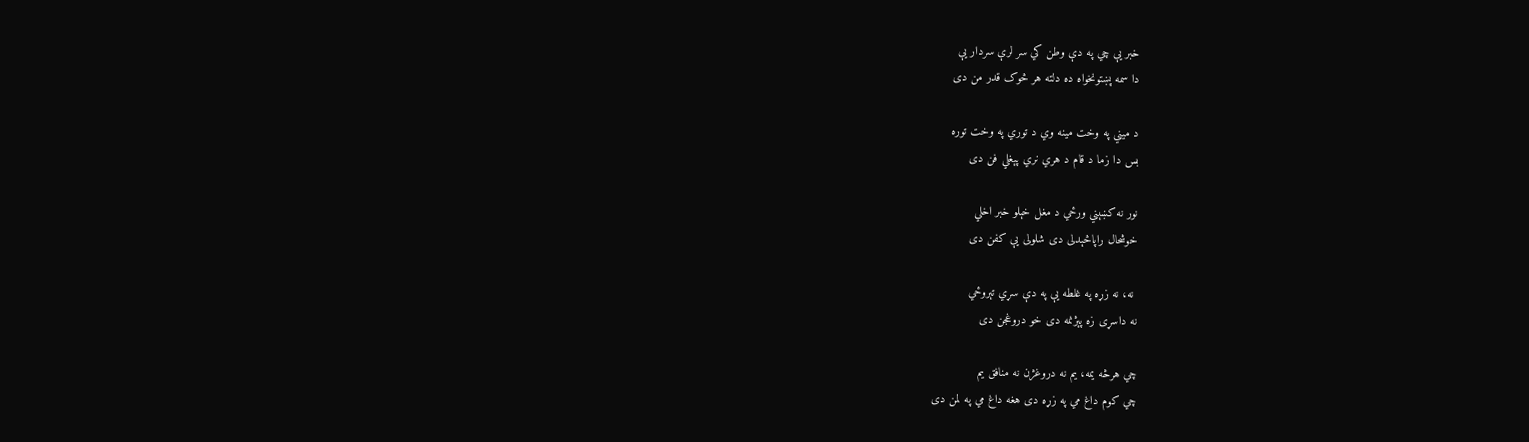خبر يې چي په دې وطن کي سر لرې سردار يې
دا سمه پښتونخواه ده دلته هر څوک قدر من دى

د ميني په وخت مينه وي د توري په وخت توره
بس دا زما د قام د هري نري پېغلي فن دى

نور نه کښېني ورځي د مغل خېلو خبر اخلي
خوشحال راپاڅېدلى دى شلولى يې کفن دى

 نه، نه زړه په غلطه يې په دې سړي تېروځي
نه داسړى زه پېژنمه دى خو دروغجن دى

چي هرڅه يمه، يم نه دروغژن نه منافق يم
چي کوم داغ مي په زړه دى هغه داغ مي په لمن دى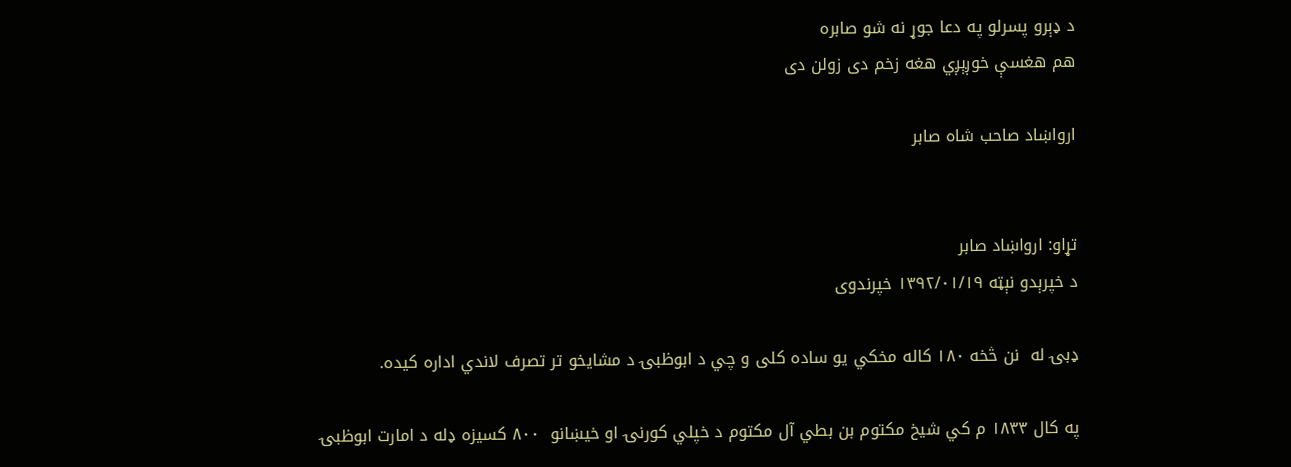د ډېرو پسرلو په دعا جوړ نه شو صابره
هم هغسې خوږېږي هغه زخم دى زولن دى

ارواښاد صاحب شاه صابر


تړاو: ارواښاد صابر
د خپرېدو نېټه ۱۳۹۲/۰۱/۱۹ خپرندوی

ډبۍ له  نن څخه ١٨٠ کاله مخکي يو ساده کلى و چي د ابوظبۍ د مشايخو تر تصرف لاندي اداره کيده.

په کال ١٨٣٣ م کي شيخ مکتوم بن بطي آل مکتوم د خپلي کورنۍ او خيښانو  ٨٠٠ کسيزه ډله د امارت ابوظبۍ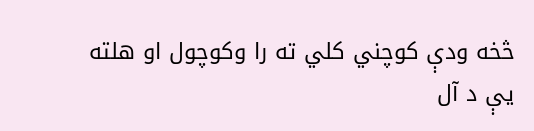څخه ودې کوچني کلي ته را وکوچول او هلته يې د آل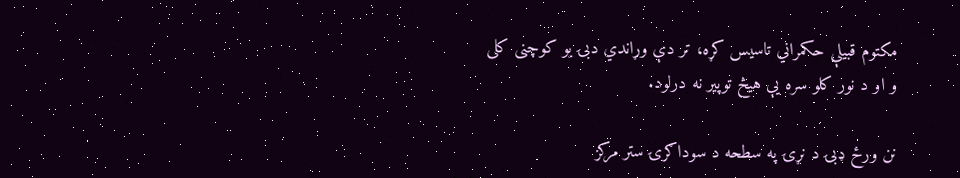مکتوم قبيلې حکمراني تاسيس کړه، تر دې وړاندي دبۍ يو کوچنى کلى و او د نور کلو سره يې هيڅ توپير نه درلود.

نن ورځ ډبۍ د نړۍ په سطحه د سوداګرۍ ستر مرکز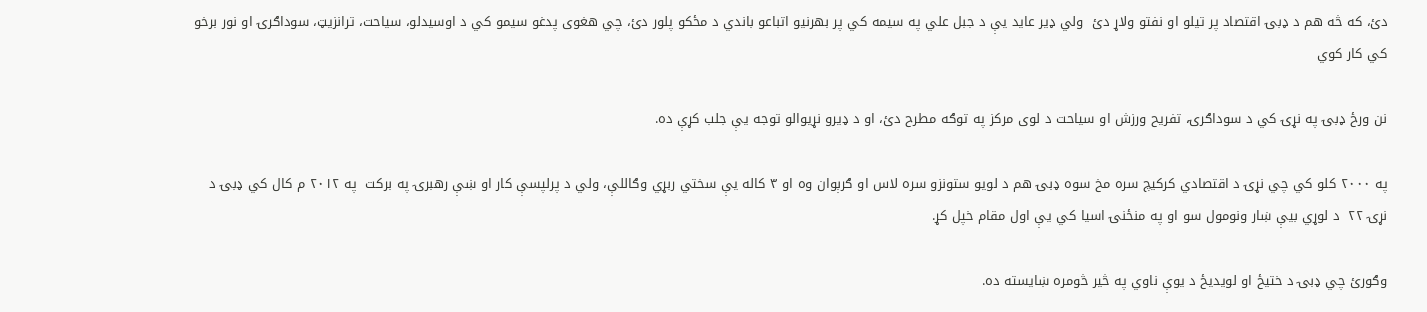دئ، که څه هم د ډبۍ اقتصاد پر تيلو او نفتو ولاړ دئ  ولي ډير عايد يې د جبل علي په سيمه کي پر بهرنيو اتباعو باندي د مځکو پلور دئ، چي هغوى پدغو سيمو کي د اوسيدلو، سياحت، ترانزيټ، سوداګرۍ او نور برخو کي کار کوي

نن ورځ ډبۍ په نړۍ کي د سوداګرۍ، تفريح ورزش او سياحت د لوى مرکز په توګه مطرح دئ، او د ډيرو نړيوالو توجه يې جلب کړې ده.

په ٢٠٠٠ کلو کي چي نړۍ د اقتصادي کرکيچ سره مخ سوه ډبۍ هم د لويو ستونزو سره لاس او ګرېوان وه او ٣ کاله يې سختي ربړي وګاللې، ولي د پرلپسې کار او ښې رهبرۍ په برکت  په ٢٠١٢ م کال کي ډبۍ د نړۍ ٢٢  د لوړي بيې ښار ونومول سو او په منځنۍ اسيا کي يې اول مقام خپل کړ.

وګورئ چي ډبۍ د ختيځ او لويديځ د يوې ناوي په څير څومره ښايسته ده.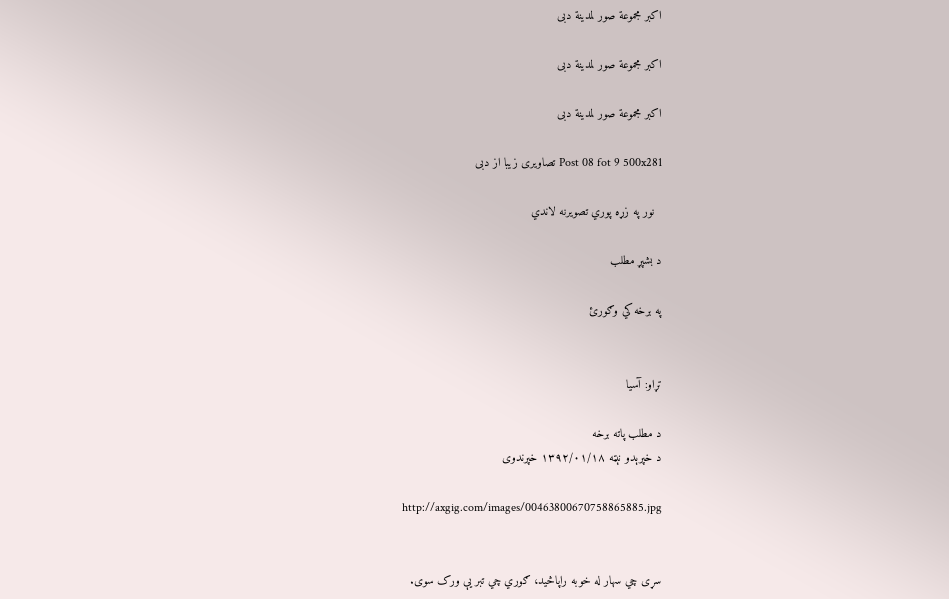اكبر مجموعة صور لمدينة دبى

اكبر مجموعة صور لمدينة دبى

اكبر مجموعة صور لمدينة دبى

Post 08 fot 9 500x281 تصاویری زیبا از دبی

  نور په زړه پوري تصويرنه لاندي

د بشپړ مطلب

په برخه کي وګورئ


تړاو: آسيا

د مطلب پاته برخه
د خپرېدو نېټه ۱۳۹۲/۰۱/۱۸ خپرندوی

http://axgig.com/images/00463800670758865885.jpg


سړى چي سهار له خوبه راپاڅيد، ګوري چي تبر يې ورک سوى.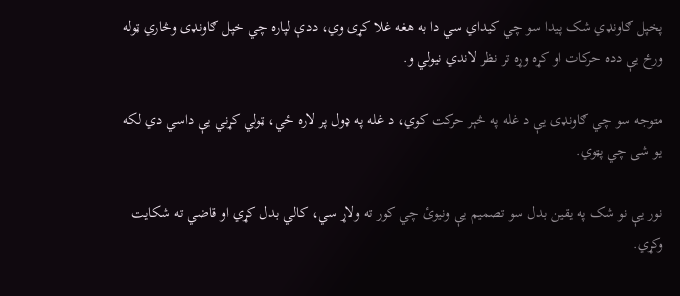پخپل ګاونډي شک پيدا سو چي کيداي سي دا به هغه غلا کړى وي، ددې لپاره چي خپل ګاونډى وڅاري ټوله ورځ يې دده حرکات او کړه وړه تر نظر لاندي نيولي و.

متوجه سو چي ګاونډى يې د غله په څېر حرکت کوي، د غله په ډول پر لاره ځي، ټولي کړني يې داسي دي لکه يو شى چي پټوي.

نور يې نو شک په يقين بدل سو تصميم يې ونيوئ چي کور ته ولاړ سي، کالي بدل کړي او قاضي ته شکايت وکړي.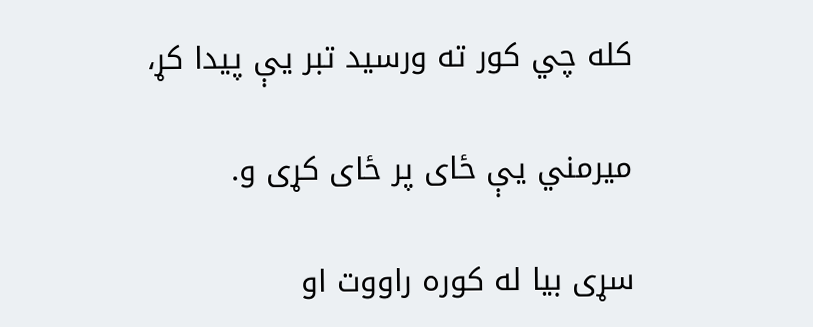کله چي کور ته ورسيد تبر يې پيدا کړ،

ميرمني يې ځاى پر ځاى کړى و.

سړى بيا له کوره راووت او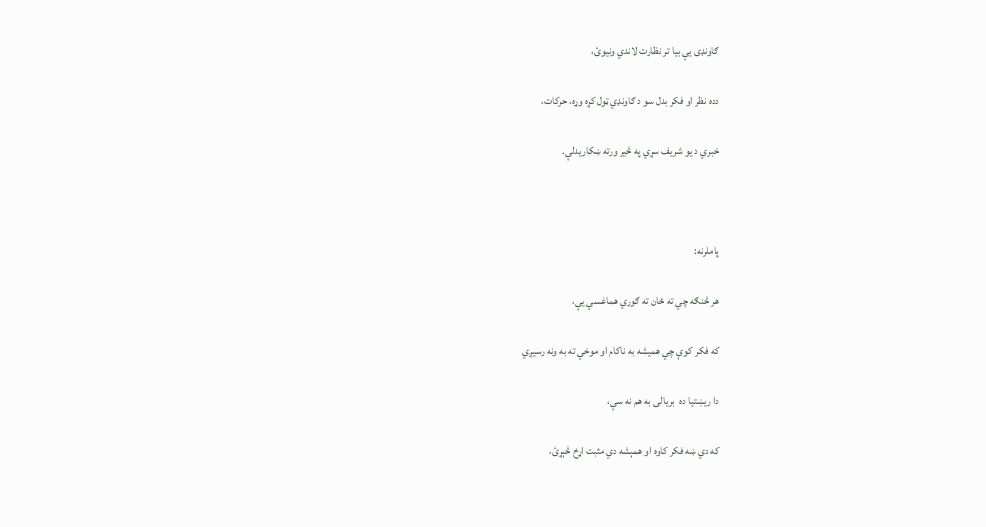ګاونډى يې بيا تر نظارت لاندي ونيوئ،

دده نظر او فکر بدل سو د ګاونډي ټول کړه وړه، حرکات،

خبري د يو شريف سړي په څير ورته ښکاريدلې.



پاملرنه:

هر څنګه چي ته ځان ته ګوري هماغسي يې،

که فکر کوې چي هميشه به ناکام او موخي ته به ونه رسيږي

دا ريښتيا ده  بريالى به هم نه سې،

که دي ښه فکر کاوه او همېشه دي مثبت اړخ څېړئ،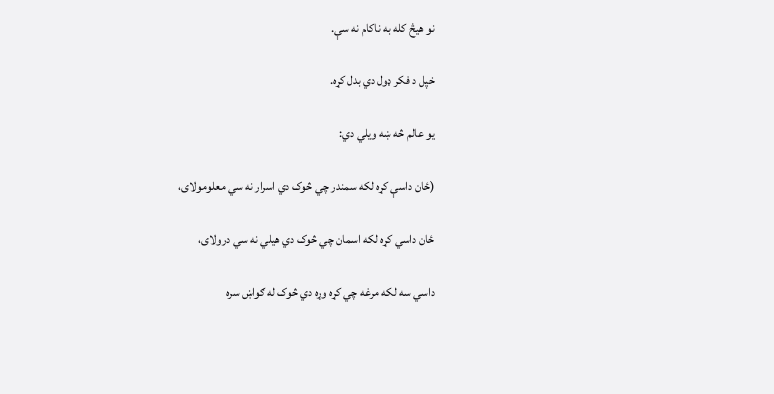نو هيڅ کله به ناکام نه سې.

خپل د فکر ډول دي بدل کړه.

يو عالم څه ښه ويلي دي:

(ځان داسې کړه لکه سمندر چي څوک دي اسرار نه سي معلومولای،

ځان داسي کړه لکه اسمان چي څوک دي هيلي نه سي درولای،

داسي سه لکه مرغه چي کړه وړه دي څوک له ګواښ سره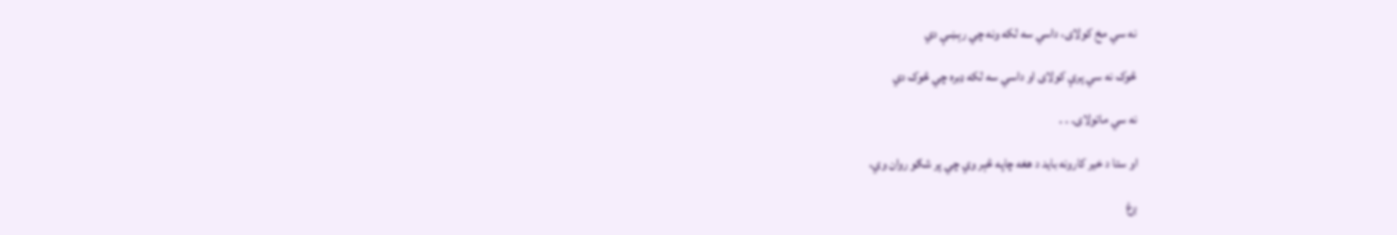نه سي مخ کولای، داسي سه لکه ونه چي رېښې دي

څوک نه سي پرې کولای او داسي سه لکه ډبره چي څوک دي

نه سي ماتولای. . .

او ستا د خير کارونه بايد د هغه چاپه څېر وي چي پر شګو روان وي،

ږغ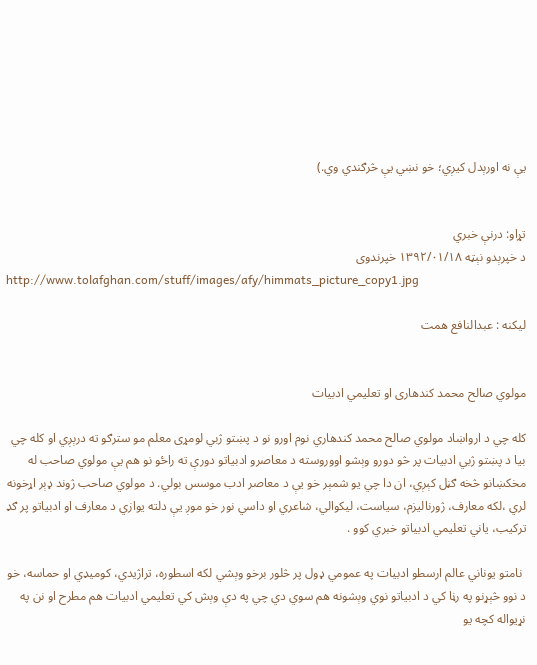يې نه اورېدل کيږي؛ خو نښي يې څرګندي وي.)


تړاو: درنې خبري
د خپرېدو نېټه ۱۳۹۲/۰۱/۱۸ خپرندوی
http://www.tolafghan.com/stuff/images/afy/himmats_picture_copy1.jpg

ليکنه : عبدالنافع همت


مولوي صالح محمد کندهاری او تعليمي ادبيات

کله چي د ارواښاد مولوي صالح محمد کندهاري نوم اورو نو د پښتو ژبي لومړی معلم مو سترګو ته درېږي او کله چي بيا د پښتو ژبي ادبيات پر څو دورو وېشو اووروسته د معاصرو ادبياتو دورې ته راځو نو هم يې مولوي صاحب له مخکښانو څخه ګڼل کېږي، ان دا چي يو شمېر خو يې د معاصر ادب موسس بولي. د مولوي صاحب ژوند ډېر اړخونه لري ،لکه معارف، ژورناليزم، سياست، ليکوالي، شاعري او داسي نور خو موږ يې دلته يوازي د معارف او ادبياتو پر ګډ ترکيب، ياني تعليمي ادبياتو خبري کوو .

 نامتو يوناني عالم ارسطو ادبيات په عمومي ډول پر څلور برخو وېشي لکه اسطوره، تراژيدي، کوميډي او حماسه، خو د نوو څېړنو په رڼا کي د ادبياتو نوي وېشونه هم سوي دي چي په دې وېش کي تعليمي ادبيات هم مطرح او نن په نړيواله کچه يو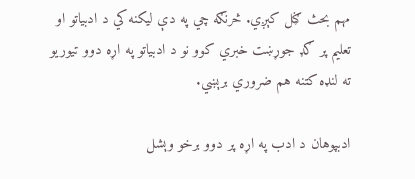مهم بحث ګڼل کېږي. څرنګه چي په دې ليکنه کي د ادبياتو او تعليم پر ګډ جوړښت خبري کوو نو د ادبياتو په اړه دوو تيوريو ته لنډه کتنه هم ضروري برېښي.

ادبپوهان د ادب په اړه پر دوو برخو وېشل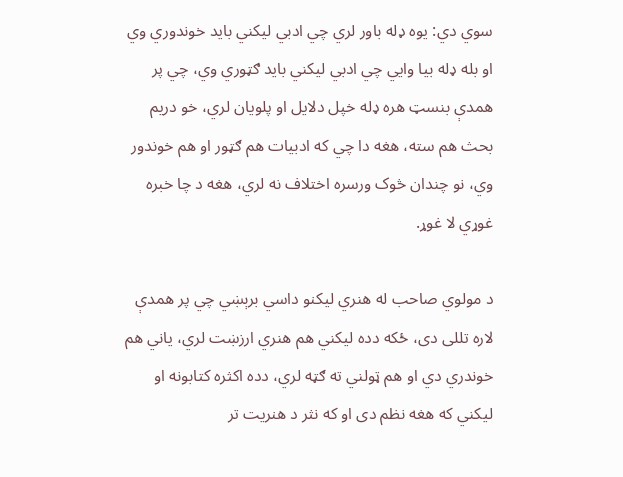سوي دي: يوه ډله باور لري چي ادبي ليکني بايد خوندوري وي او بله ډله بيا وايي چي ادبي ليکني بايد ګټوري وي، چي پر همدې بنسټ هره ډله خپل دلايل او پلويان لري، خو دريم بحث هم سته، هغه دا چي که ادبيات هم ګټور او هم خوندور وي، نو چندان څوک ورسره اختلاف نه لري، هغه د چا خبره غوړي لا غوړ.

د مولوي صاحب له هنري ليکنو داسي برېښي چي پر همدې لاره تللی دی، ځکه دده ليکني هم هنري ارزښت لري، ياني هم خوندري دي او هم ټولني ته ګټه لري، دده اکثره کتابونه او ليکني که هغه نظم دی او که نثر د هنريت تر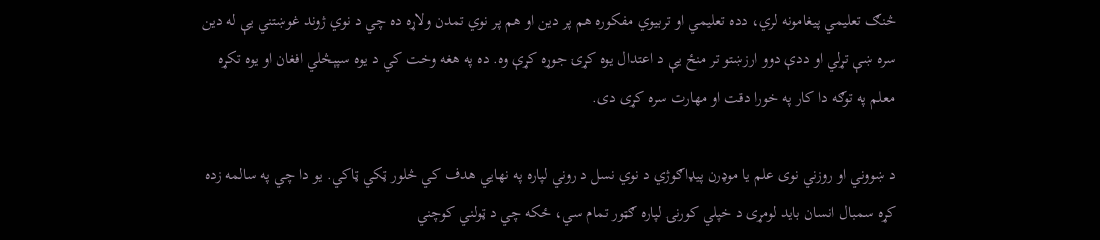څنګ تعليمي پيغامونه لري، دده تعليمي او تربيوي مفکوره هم پر دين او هم پر نوي تمدن ولاړه ده چي د نوي ژوند غوښتني يې له دين سره ښې تړلي او ددې دوو ارزښتو تر منځ يې د اعتدال يوه کړۍ جوړه کړې وه. ده په هغه وخت کي د يوه سپېڅلي افغان او يوه تکړه معلم په توګه دا کار په خورا دقت او مهارت سره کړی دی.

د ښووني او روزني نوی علم يا موډرن پيډاګوژي د نوي نسل د روني لپاره په نهايي هدف کي څلور ټکي ټاکي. يو دا چي په سالمه زده کړه سمبال انسان بايد لومړی د خپلي کورنۍ لپاره ګټور تمام سي، ځکه چي د ټولني کوچني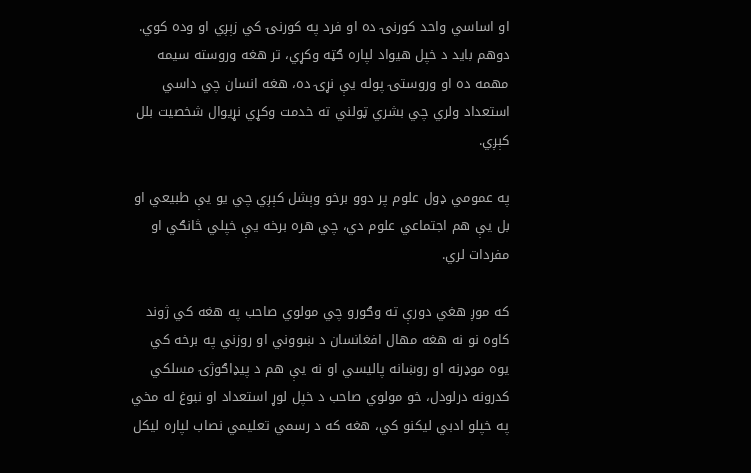او اساسي واحد کورنۍ ده او فرد په کورنۍ کي زېږي او وده کوي. دوهم بايد د خپل هيواد لپاره ګټه وکړي، تر هغه وروسته سيمه مهمه ده او وروستۍ پوله يې نړۍ ده، هغه انسان چي داسي استعداد ولري چي بشري ټولني ته خدمت وکړي نړيوال شخصيت بلل کېږي.

په عمومي ډول علوم پر دوو برخو وېشل کېږي چي يو يې طبيعي او بل يې هم اجتماعي علوم دي، چي هره برخه يې خپلي څانګي او مفردات لري.

که موږ هغي دورې ته وګورو چي مولوي صاحب په هغه کي ژوند کاوه نو نه هغه مهال افغانسان د ښووني او روزني په برخه کي يوه موډرنه او روښانه پاليسي او نه يې هم د پيډاګوژۍ مسلکي کدرونه درلودل، خو مولوي صاحب د خپل لوړ استعداد او نبوغ له مخي په خپلو ادبي ليکنو کي، هغه که د رسمي تعليمي نصاب لپاره ليکل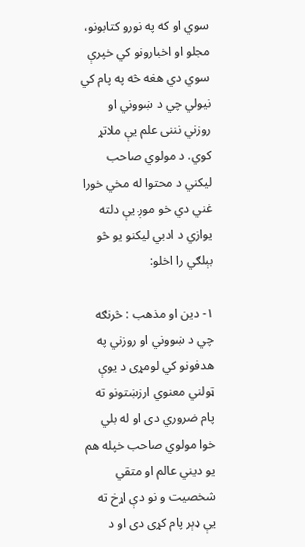سوي او که په نورو کتابونو، مجلو او اخبارونو کي خپرې سوي دي هغه څه په پام کي نيولي چي د ښووني او روزني نننی علم يې ملاتړ کوي. د مولوي صاحب ليکني د محتوا له مخي خورا غني دي خو موږ يې دلته يوازي د ادبي ليکنو يو څو بېلګي را اخلو:

١- دين او مذهب : څرنګه چي د ښووني او روزني په هدفونو کي لومړی د يوې ټولني معنوي ارزښتونو ته پام ضروري دی او له بلي خوا مولوي صاحب خپله هم يو ديني عالم او متقي شخصيت و نو دې اړخ ته يې ډېر پام کړی دی او د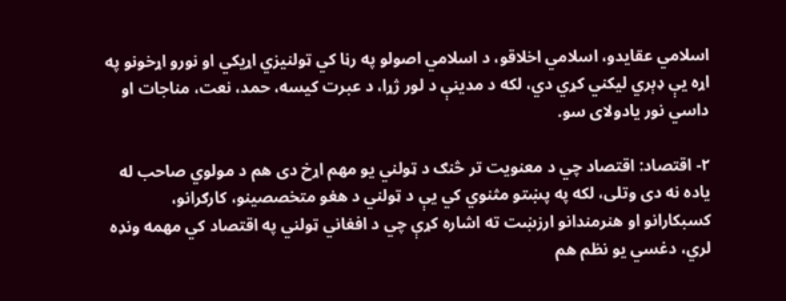اسلامي عقايدو، اسلامي اخلاقو، د اسلامي اصولو په رڼا کي ټولنيزي اړيکي او نورو اړخونو په اړه يې ډېري ليکني کړي دي، لکه د مدينې د لور ژړا، د عبرت کيسه، حمد، نعت، مناجات او داسي نور يادولای سو.

٢- اقتصاد: اقتصاد چي د معنويت تر څنګ د ټولني يو مهم اړخ دی هم د مولوي صاحب له ياده نه دی وتلی، لکه په پښتو مثنوي کي يې د ټولني د هغو متخصصينو، کارګرانو، کسبکارانو او هنرمندانو ارزښت ته اشاره کړې چي د افغاني ټولني په اقتصاد کي مهمه ونډه لري، دغسي يو نظم هم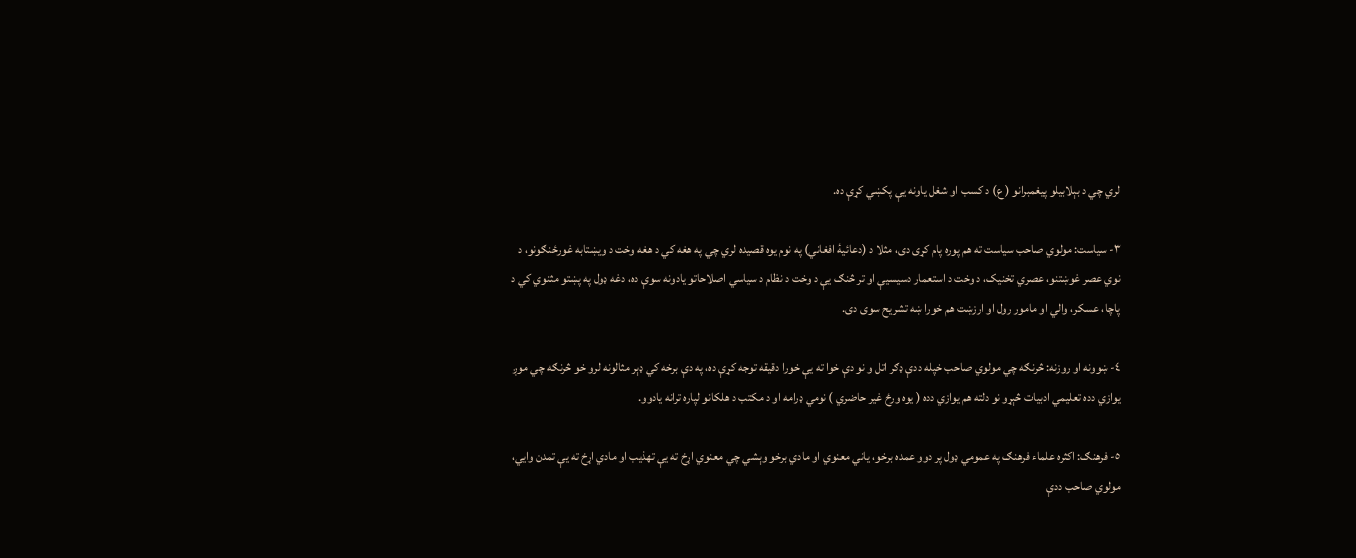لري چي د بېلابيلو پيغمبرانو ( ع) د کسب او شغل ياونه يې پکښي کړې ده.

٣- سياست: مولوي صاحب سياست ته هم پوره پام کړی دی، مثلا د (دعائيۀ افغاني) په نوم يوه قصيده لري چي په هغه کي د هغه وخت د ويښتابه غورځنګونو، د نوي عصر غوښتنو، عصري تخنيک، د وخت د استعمار دسيسيې او تر څنګ يې د وخت د نظام د سياسي اصلاحاتو يادونه سوې ده، دغه ډول په پښتو مثنوي کي د پاچا، عسکر، والي او مامور رول او ارزښت هم خورا ښه تشريح سوی دی.

٤- ښوونه او روزنه: څرنګه چي مولوي صاحب خپله ددې ډګر اتل و نو دې خوا ته يې خورا دقيقه توجه کړې ده، په دې برخه کي ډېر مثالونه لرو خو څرنګه چي موږ يوازي دده تعليمي ادبيات څېړو نو دلته هم يوازي دده ( يوه ورځ غير حاضري ) نومي ډرامه او د مکتب د هلکانو لپاره ترانه يادوو.

٥- فرهنګ: اکثره علماء فرهنګ په عمومي ډول پر دوو عمده برخو، ياني معنوي او مادي برخو وېشي چي معنوي اړخ ته يې تهذيب او مادي اړخ ته يې تمدن وايي، مولوي صاحب ددې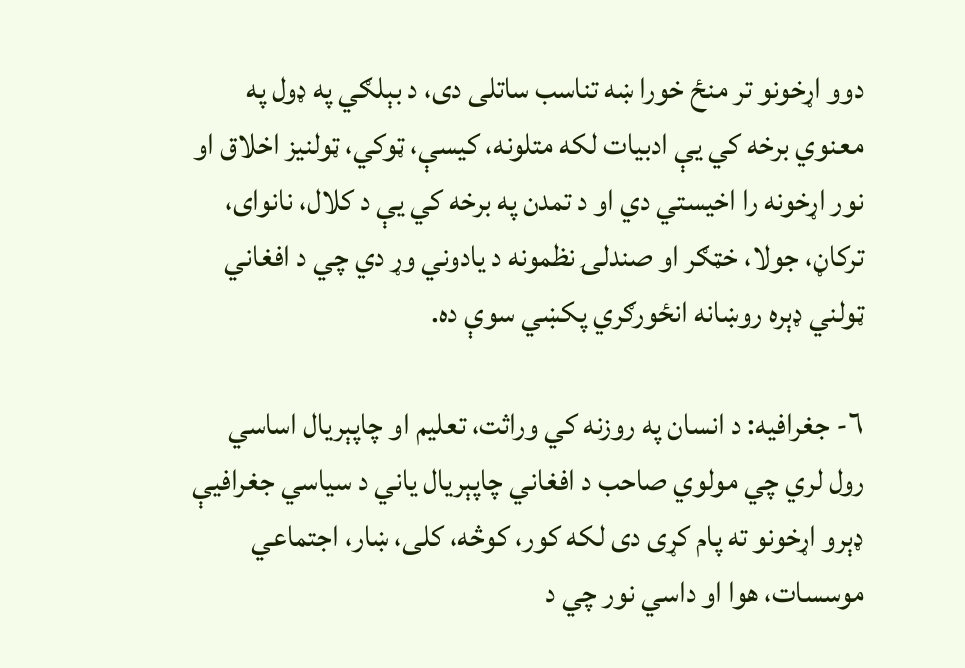دوو اړخونو تر منځ خورا ښه تناسب ساتلی دی، د بېلګي په ډول په معنوي برخه کي يې ادبيات لکه متلونه، کيسې، ټوکي، ټولنيز اخلاق او نور اړخونه را اخيستي دي او د تمدن په برخه کي يې د کلال، نانوای، ترکاڼ، جولا، خټګر او صندلۍ نظمونه د يادوني وړ دي چي د افغاني ټولني ډېره روښانه انځورګري پکښي سوې ده.

٦- جغرافيه: د انسان په روزنه کي وراثت، تعليم او چاپېريال اساسي رول لري چي مولوي صاحب د افغاني چاپېريال ياني د سياسي جغرافيې ډېرو اړخونو ته پام کړی دی لکه کور، کوڅه، کلی، ښار، اجتماعي موسسات، هوا او داسي نور چي د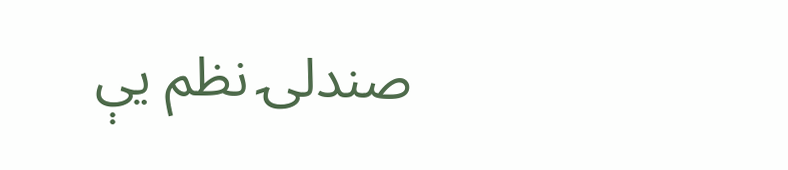صندلۍ نظم يې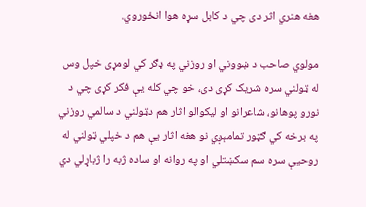هغه هنري اثر دی چي د کابل سړه هوا انځوروي.

مولوي صاحب د ښووني او روزني په ډګر کي لومړی خپل وس له ټولني سره شريک کړی دی، خو چي کله يې فکر کړی چي د نورو پوهانو، شاعرانو او ليکوالو اثار هم دټولني د سالمي روزني په برخه کي ګټور تمامېږي نو هغه اثار يې هم د خپلي ټولني له روحيې سره سم سکښتلي او په روانه او ساده ژبه را ژباړلي دي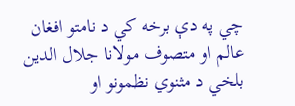چي په دې برخه کي د نامتو افغان عالم او متصوف مولانا جلال الدين بلخي د مثنوي نظمونو او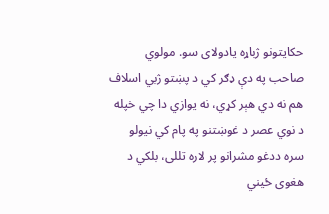حکايتونو ژباړه يادولای سو. مولوي صاحب په دې ډګر کي د پښتو ژبي اسلاف هم نه دي هېر کړي، نه يوازي دا چي خپله د نوي عصر د غوښتنو په پام کي نيولو سره ددغو مشرانو پر لاره تللی، بلکي د هغوی ځيني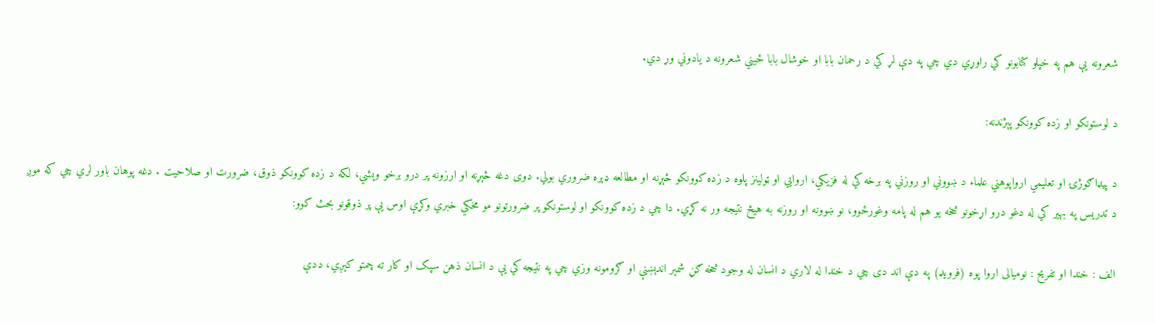شعرونه يې هم په خپلو کتابونو کي راوړي دي چي په دې لړ کي د رحمان بابا او خوشال بابا ځيني شعرونه د يادوني وړ دي.

د لوستونکو او زده کوونکو پېژندنه:

د پيډاګوژۍ او تعليمي ارواپوهني علماء د ښووني او روزني په برخه کي له فزيکي، اروايي او ټولينز پلوه د زده کوونکو څېړنه او مطالعه ډېره ضروري بولي. دوی دغه څېړنه او ارزونه پر درو برخو وېشي، لکه د زده کوونکو ذوق، ضرورت او صلاحيت . دغه پوهان باور لري چي که موږ د تدريس په بهير کي له دغو درو اړخونو څخه يو هم له پامه وغورځوو، نو ښوونه او روزنه به هيڅ نتيجه ور نه کړي. دا چي د زده کوونکو او لوستونکو پر ضرورتونو مو مخکي خبري وکړې اوس يې پر ذوقونو بحث کوو:

الف : خندا او تفريح : نوميالی اروا پوه (فرويډ) په دې اند دی چي د خندا له لاري د انسان له وجود څخه ګڼ شمېر اندېښنې او ګرومونه وزي چي په نتيجه کي يې د انسان ذهن سپک او کار ته چمتو کېږي، ددې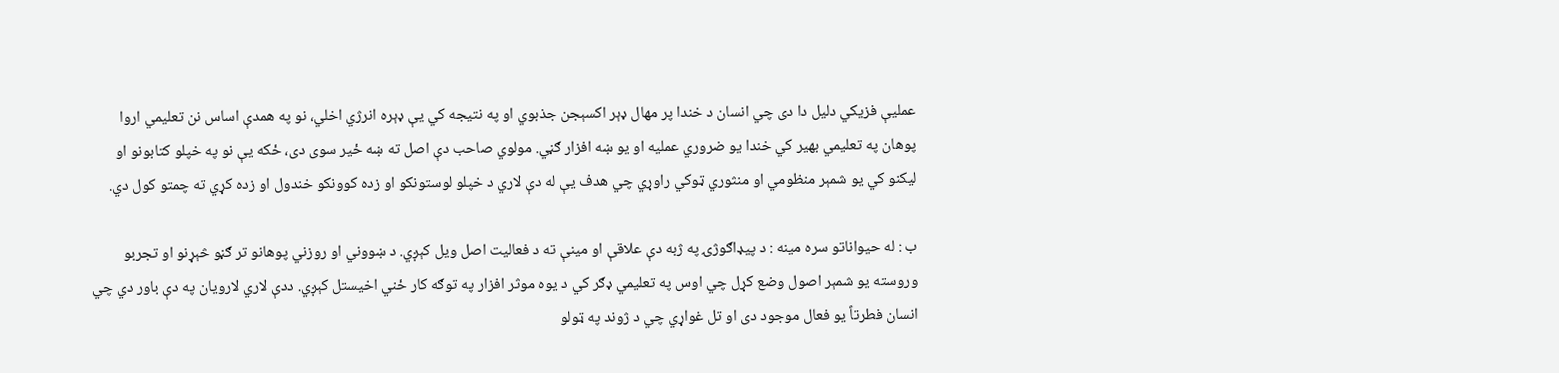عمليې فزيکي دليل دا دی چي انسان د خندا پر مهال ډېر اکسېجن جذبوي او په نتيجه کي يې ډېره انرژي اخلي، نو په همدې اساس نن تعليمي اروا پوهان په تعليمي بهير کي خندا يو ضروري عمليه او يو ښه افزار ګڼي. مولوي صاحب دې اصل ته ښه ځير سوی دی، ځکه يې نو په خپلو کتابونو او ليکنو کي يو شمېر منظومي او منثوري ټوکي راوړي چي هدف يې له دې لاري د خپلو لوستونکو او زده کوونکو خندول او زده کړي ته چمتو کول دي.

ب : له حيواناتو سره مينه : د پيډاګوژۍ په ژبه دې علاقې او مينې ته د فعاليت اصل ويل کېږي. د ښووني او روزني پوهانو تر ګڼو څېړنو او تجربو وروسته يو شمېر اصول وضع کړل چي اوس په تعليمي ډګر کي د يوه موثر افزار په توګه کار ځني اخيستل کېږي. ددې لاري لارويان په دې باور دي چي انسان فطرتاً يو فعال موجود دی او تل غواړي چي د ژوند په ټولو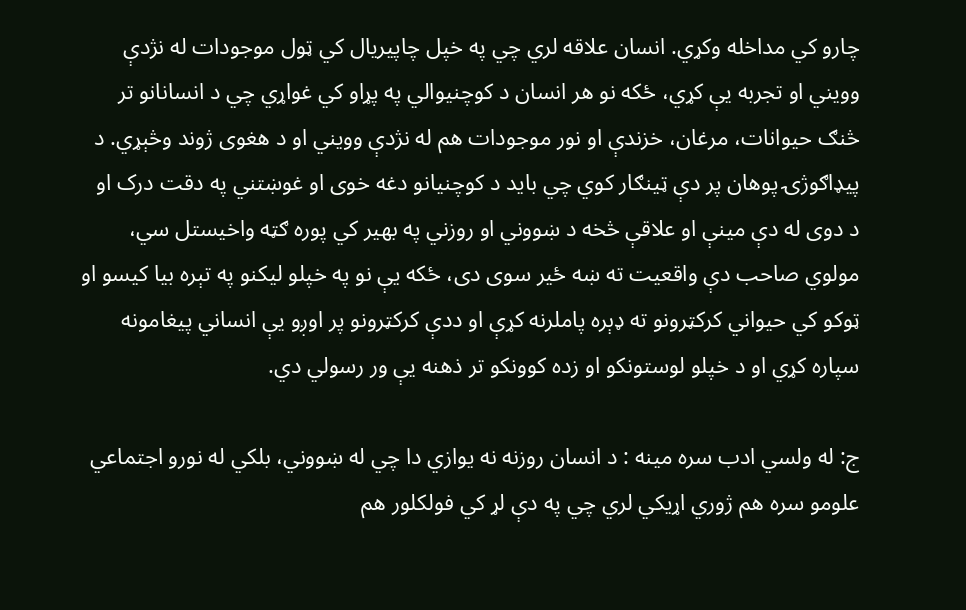چارو کي مداخله وکړي. انسان علاقه لري چي په خپل چاپيريال کي ټول موجودات له نژدې وويني او تجربه يې کړي، ځکه نو هر انسان د کوچنيوالي په پړاو کي غواړي چي د انسانانو تر څنګ حيوانات، مرغان، خزندې او نور موجودات هم له نژدې وويني او د هغوی ژوند وڅېړي. د پيډاګوژۍ پوهان پر دې ټينګار کوي چي بايد د کوچنيانو دغه خوی او غوښتني په دقت درک او د دوی له دې مينې او علاقې څخه د ښووني او روزني په بهير کي پوره ګټه واخيستل سي، مولوي صاحب دې واقعيت ته ښه ځير سوی دی، ځکه يې نو په خپلو ليکنو په تېره بيا کيسو او ټوکو کي حيواني کرکټرونو ته ډېره پاملرنه کړې او ددې کرکټرونو پر اوږو يې انساني پيغامونه سپاره کړي او د خپلو لوستونکو او زده کوونکو تر ذهنه يې ور رسولي دي.

ج: له ولسي ادب سره مينه : د انسان روزنه نه يوازي دا چي له ښووني، بلکي له نورو اجتماعي علومو سره هم ژوري اړيکي لري چي په دې لړ کي فولکلور هم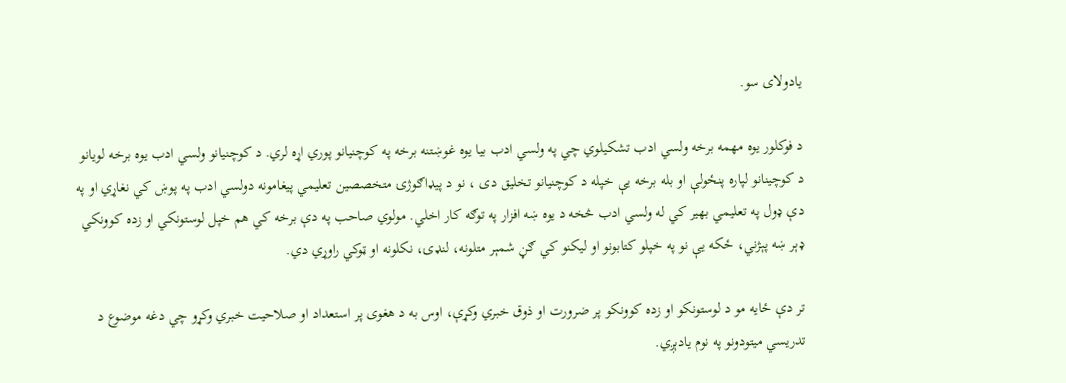يادولای سو.

د فوکلور يوه مهمه برخه ولسي ادب تشکيلوي چي په ولسي ادب بيا يوه غوښتنه برخه په کوچنيانو پوري اړه لري. د کوچنيانو ولسي ادب يوه برخه لويانو د کوچينانو لپاره پنځولې او بله برخه يې خپله د کوچنيانو تخليق دی ، نو د پيډاګوژۍ متخصصين تعليمي پيغامونه دولسي ادب په پوښ کي نغاړي او په دې ډول په تعليمي بهير کي له ولسي ادب څخه د يوه ښه افزار په توګه کار اخلي. مولوي صاحب په دې برخه کي هم خپل لوستونکي او زده کوونکي ډېر ښه پېژني، ځکه يې نو په خپلو کتابونو او ليکنو کي ګڼ شمېر متلونه، لنډۍ، نکلونه او ټوکي راوړي دي.

تر دې ځايه مو د لوستونکو او زده کوونکو پر ضرورت او ذوق خبري وکړې، اوس به د هغوی پر استعداد او صلاحيت خبري وکړو چي دغه موضوع د تدريسي ميتودونو په نوم يادېږي.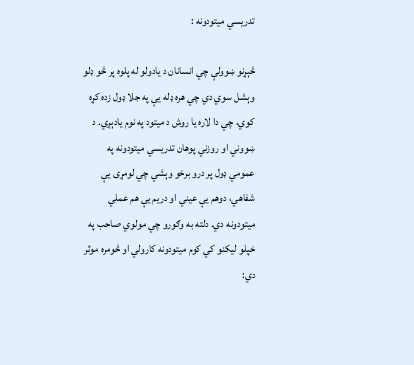تدريسي ميتودونه :

څېړنو ښوولې چي انسانان د يادولو له پلوه پر څو ډلو وېشل سوي دي چي هره ډله يې په جلا ډول زده کړه کوي، چي دا لاره يا روش د ميتود په نوم يادېږي. د ښووني او روزني پوهان تدريسي ميتودونه په عمومي ډول پر درو برخو وېشي چي لومړی يې شفاهي، دوهم يې عيني او دريم يې هم عملي ميتودونه دي. دلته به وګورو چي مولوي صاحب په خپلو ليکنو کي کوم ميتودونه کارولي او څومره موثر دي: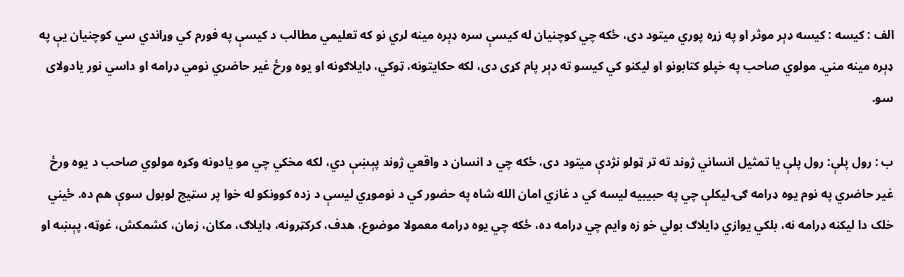الف : کيسه : کيسه ډېر موثر او په زړه پوري ميتود دی، ځکه چي کوچنيان له کيسې سره ډېره مينه لري نو که تعليمي مطالب د کيسې په فورم کي وړاندي سي کوچنيان يې په ډېره مينه مني. مولوي صاحب په خپلو کتابونو او ليکنو کي کيسو ته ډېر پام کړی دی، لکه حکايتونه، ټوکي، ډايلاګونه او يوه ورځ غير حاضري نومي ډرامه او داسي نور يادولای سو.

ب : رول پلې: رول پلې يا تمثيل انساني ژوند ته تر ټولو نژدې ميتود دی، ځکه چي د انسان د واقعي ژوند پېښې دي، لکه مخکي چي مو يادونه وکړه مولوي صاحب د يوه ورځ غير حاضري په نوم يوه ډرامه ګۍ ليکلې چي په حبيبيه ليسه کي د غازي امان الله شاه په حضور کي د نوموړي ليسې د زده کوونکو له خوا پر سټيج لوبول سوې هم ده. ځيني خلک دا ليکنه ډرامه نه، بلکي يوازي ډايلاګ بولي خو زه وايم چي ډرامه ده، ځکه چي يوه ډرامه معمولا موضوع، هدف، کرکټرونه، ډايلاګ، مکان، زمان، کشمکش، غوټه، پېښه او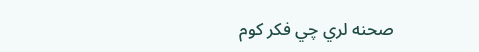صحنه لري چي فکر کوم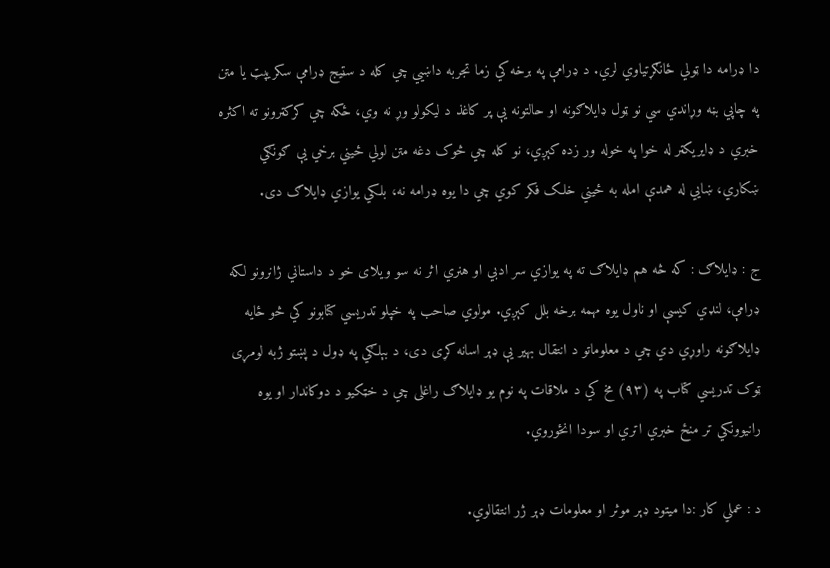دا ډرامه دا ټولي ځانګړتياوي لري. د ډرامې په برخه کي زما تجربه داښيي چي کله د سټيج ډرامې سکريپټ يا متن په چاپي بڼه وړاندي سي نو ټول ډايلاګونه او حالتونه يې پر کاغذ د ليکولو وړ نه وي، ځکه چي کرکټرونو ته اکثره خبري د ډايريکټر له خوا په خوله ور زده کېږي، نو کله چي څوک دغه متن لولي ځيني برخي يې ګونګي ښکاري، ښايي له همدې امله به ځيني خلک فکر کوي چي دا يوه ډرامه نه، بلکي يوازي ډايلاګ دی.

ج : ډايلاګ : که څه هم ډايلاګ ته په يوازي سر ادبي او هنري اثر نه سو ويلای خو د داستاني ژانرونو لکه ډرامې، لنډي کيسې او ناول يوه مهمه برخه بلل کېږي. مولوي صاحب په خپلو تدريسي کتابونو کي څو ځايه ډايلاګونه راوړي دي چي د معلوماتو د انتقال بهير يې ډېر اسانه کړی دی، د بېلګي په ډول د پښتو ژبه لومړی ټوک تدريسي کتاب په (٩٣) مخ کي د ملاقات په نوم يو ډايلاګ راغلی چي د خټکيو د دوکاندار او يوه رانيوونکي تر منځ خبري اتري او سودا انځوروي.

د : عملي کار :دا ميتود ډېر موثر او معلومات ډېر ژر انتقالوي.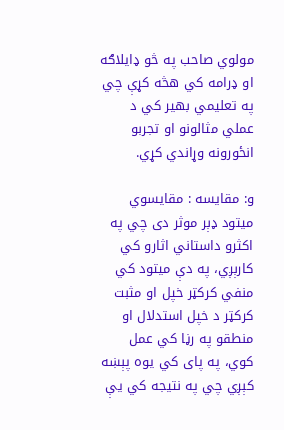مولوي صاحب په څو ډايلاګه او ډرامه کي هڅه کړې چي په تعليمي بهير کي د عملي مثالونو او تجربو انځورونه وړاندي کړي.

و: مقايسه : مقايسوي ميتود ډېر موثر دی چي په اکثرو داستاني اثارو کي کارېږي، په دې ميتود کي منفي کرکټر خپل او مثبت کرکټر د خپل استدلال او منطقو په رڼا کي عمل کوي، په پای کي يوه پېښه کېږي چي په نتيجه کي يې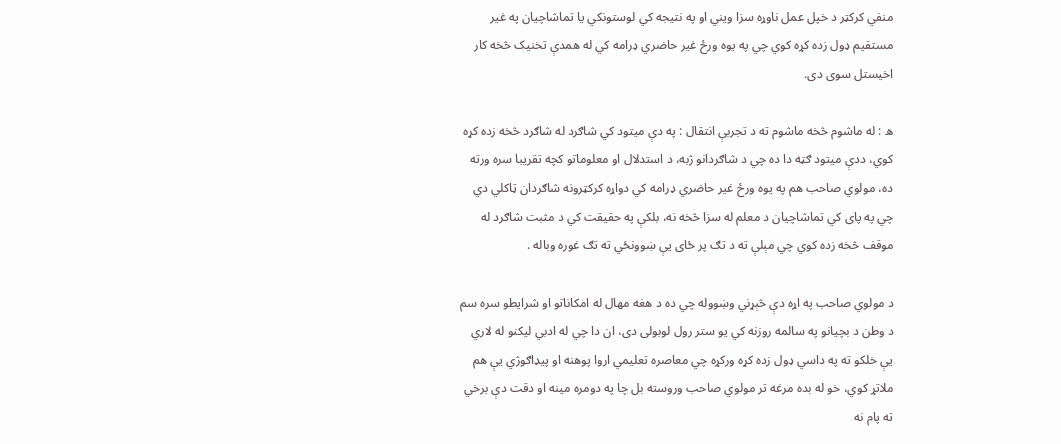منفي کرکټر د خپل عمل ناوړه سزا ويني او په نتيجه کي لوستونکي يا تماشاچيان په غير مستقيم ډول زده کړه کوي چي په يوه ورځ غير حاضري ډرامه کي له همدې تخنيک څخه کار اخيستل سوی دی.

ه : له ماشوم څخه ماشوم ته د تجربې انتقال : په دې ميتود کي شاګرد له شاګرد څخه زده کړه کوي، ددې ميتود ګټه دا ده چي د شاګردانو ژبه، د استدلال او معلوماتو کچه تقريبا سره ورته ده، مولوي صاحب هم په يوه ورځ غير حاضري ډرامه کي دواړه کرکټرونه شاګردان ټاکلي دي چي په پای کي تماشاچيان د معلم له سزا څخه نه، بلکې په حقيقت کي د مثبت شاګرد له موقف څخه زده کوي چي مېلې ته د تګ پر ځای يې ښوونځي ته تګ غوره وباله .

د مولوي صاحب په اړه دې څېړني وښووله چي ده د هغه مهال له امکاناتو او شرايطو سره سم د وطن د بچيانو په سالمه روزنه کي يو ستر رول لوبولی دی، ان دا چي له ادبي ليکنو له لاري يې خلکو ته په داسي ډول زده کړه ورکړه چي معاصره تعليمي اروا پوهنه او پيډاګوژي يې هم ملاتړ کوي، خو له بده مرغه تر مولوي صاحب وروسته بل چا په دومره مينه او دقت دې برخي ته پام نه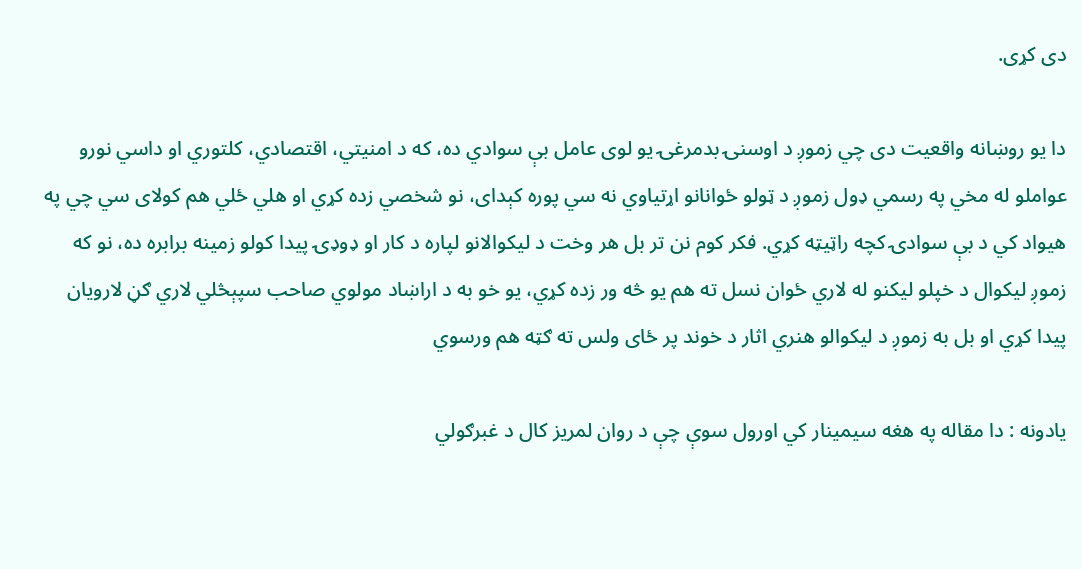دی کړی.

دا يو روښانه واقعيت دی چي زموږ د اوسنۍ بدمرغۍ يو لوی عامل بې سوادي ده، که د امنيتي، اقتصادي، کلتوري او داسي نورو عواملو له مخي په رسمي ډول زموږ د ټولو ځوانانو اړتياوي نه سي پوره کېدای، نو شخصي زده کړي او هلي ځلي هم کولای سي چي په هيواد کي د بې سوادۍ کچه راټيټه کړي. فکر کوم نن تر بل هر وخت د ليکوالانو لپاره د کار او ډوډۍ پيدا کولو زمينه برابره ده، نو که زموږ ليکوال د خپلو ليکنو له لاري ځوان نسل ته هم يو څه ور زده کړي، يو خو به د اراښاد مولوي صاحب سپېڅلي لاري ګڼ لارويان پيدا کړي او بل به زموږ د ليکوالو هنري اثار د خوند پر ځای ولس ته ګټه هم ورسوي

يادونه : دا مقاله په هغه سيمينار کي اورول سوې چې د روان لمريز کال د غبرګولي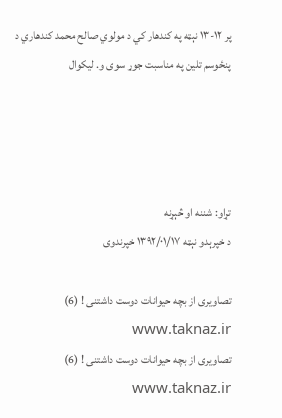پر ١٢-١٣ نېټه په کندهار کي د مولوي صالح محمد کندهاري د پنځوسم تلين په مناسبت جوړ سوی و. ليکوال




تړاو: شننه او څېړنه
د خپرېدو نېټه ۱۳۹۲/۰۱/۱۷ خپرندوی

تصاویری از بچه حیوانات دوست داشتنی ! (6) www.taknaz.ir
تصاویری از بچه حیوانات دوست داشتنی ! (6) www.taknaz.ir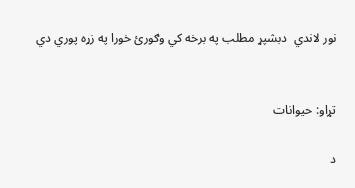نور لاندي  دبشپړ مطلب په برخه کي وګورئ خورا په زړه پوري دي


تړاو: حيوانات

د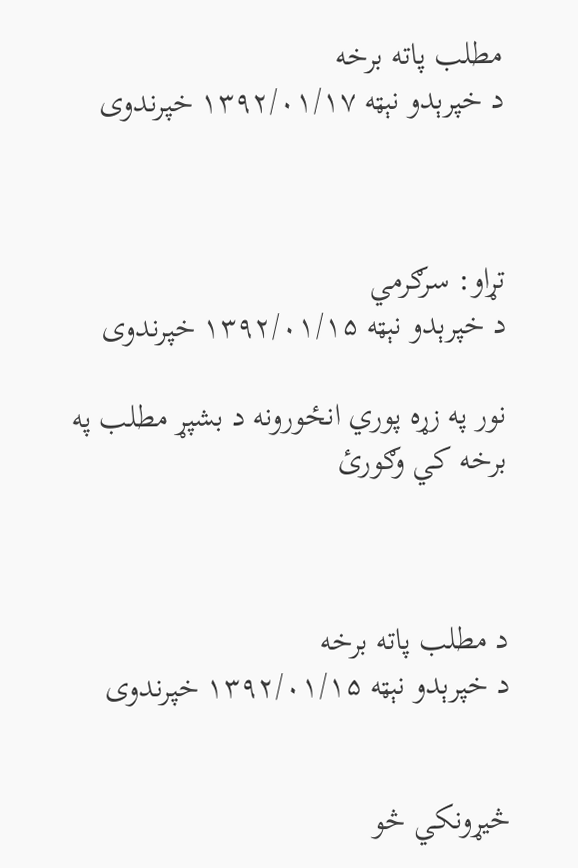مطلب پاته برخه
د خپرېدو نېټه ۱۳۹۲/۰۱/۱۷ خپرندوی



تړاو: سرګرمي
د خپرېدو نېټه ۱۳۹۲/۰۱/۱۵ خپرندوی

نور په زړه پوري انځورونه د بشپړ مطلب په برخه کي وګورئ



د مطلب پاته برخه
د خپرېدو نېټه ۱۳۹۲/۰۱/۱۵ خپرندوی


څيړونکي څو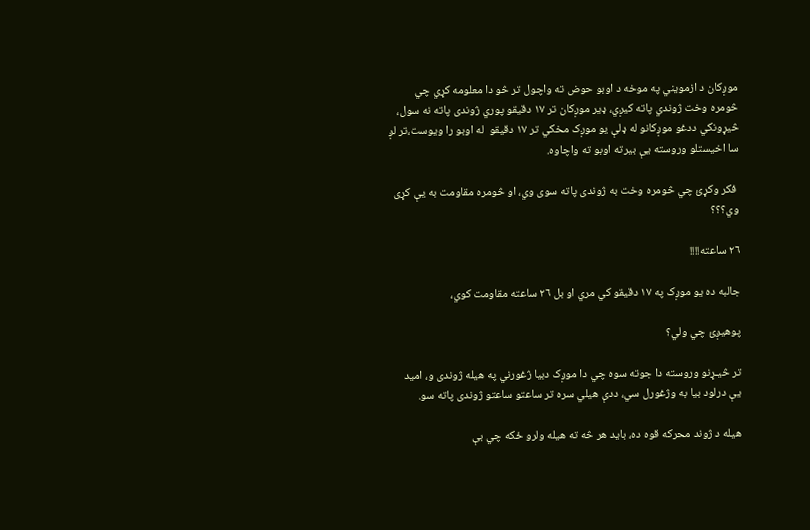موږکان د ازمويني په موخه د اوبو حوض ته واچول تر څو دا معلومه کړي چي څومره وخت ژوندي پاته کيږي، ډير موږکان تر ١٧ دقيقو پوري ژوندى پاته نه سول، څيړونکي ددغو موږکانو له ډلې يو موږک مخکي تر ١٧ دقيقو  له اوبو را ويوست،تر لږ سا اخيستلو وروسته يې بيرته اوبو ته واچاوه.

 فکر وکړئ چي څومره وخت به ژوندى پاته سوى وي، او څومره مقاومت به يې کړى وي؟؟؟

٢٦ ساعته!!!!

جالبه ده يو موږک په ١٧ دقيقو کي مري او بل ٢٦ ساعته مقاومت کوي،

پوهيږئ چي ولي؟

تر څيـړنو وروسته دا جوته سوه چي دا موږک دبيا ژغورني په هيله ژوندى و، اميد يې درلود بيا به وژغورل سي، ددې هيلي سره تر ساعتو ساعتو ژوندى پاته سو.

هيله د ژوند محرکه قوه ده، بايد هر څه ته هيله ولرو ځکه چي بې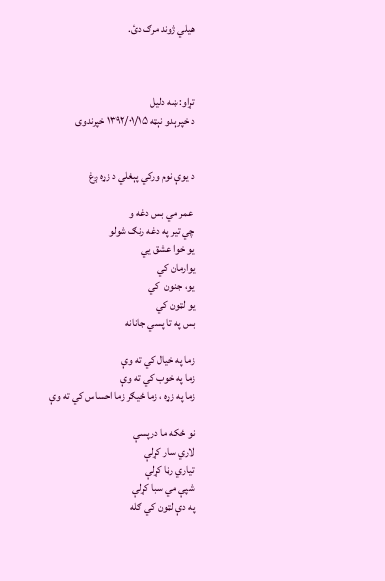هيلي ژوند مرګ دئ.



تړاو: ښه دليل
د خپرېدو نېټه ۱۳۹۲/۰۱/۱۵ خپرندوی


د يوې نوم ورکي پېغلي د زړه ږغ

 عمر مي بس دغه و
چي تير په دغه رنګ شولو
يو خوا عشق يي
يوارمان کي
يو، جنون  کي
يو لټون کي
بس په تا پسي جانانه

زما په خيال کي ته وې
زما په خوب کي ته وې
زما په زړه ، زما ځيګر زما احساس کي ته وې

نو ځکه ما درپسې
لاري سار کړلې
تياري رڼا کړلې
شپې مي سبا کړلې
په دې لټون کي ګله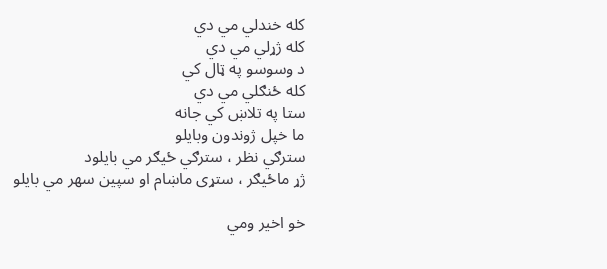کله خندلي مي دي
کله ژړلي مي دي
د وسوسو په ټال کي
کله ځنګلي مي دي
ستا په تلاښ کي جانه
ما خپل ژوندون وبايلو
سترګي نظر ، سترګي ځيګر مي بايلود
ژړ ماځيګر ، ستړی ماښام او سپين سهر مي بايلو

خو اخير ومي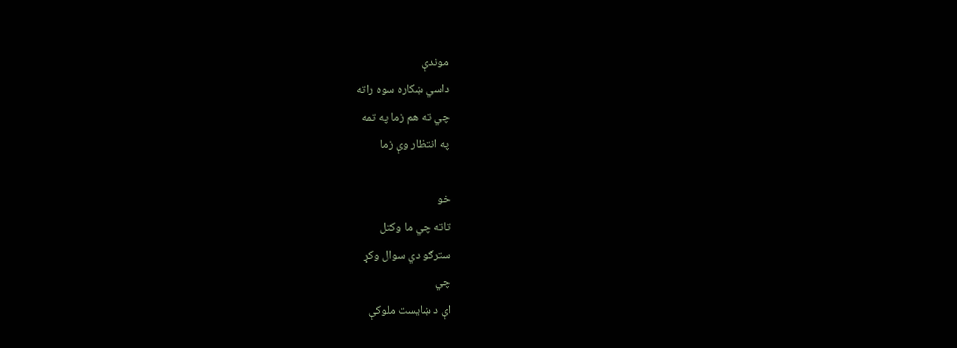موندې
داسي ښکاره سوه راته
چي ته هم زما په تمه
په انتظار وې زما

خو
تاته چي ما وکتل
سترګو دي سوال وکړ
چي
اې د ښايست ملوکې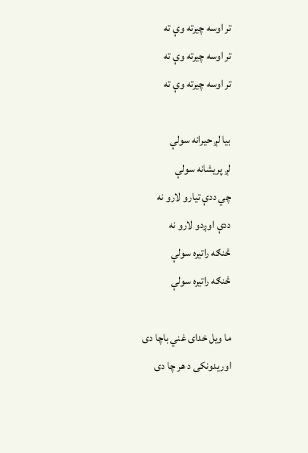تر اوسه چيرته وې ته
تر اوسه چيرته وې ته
تر اوسه چيرته وې ته

بيا لږ حيرانه سولې
لږ پريشانه سولې
چي ددې تيارو لارو نه
ددې اوږدو لارو نه
څنګه راتيره سولې
څنګه راتيره سولې

ما ويل خدای غني باچا دی
اوريدونکی د هر چا دی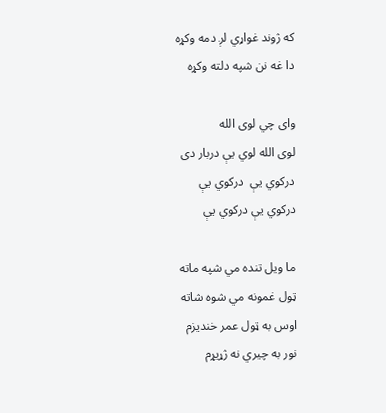که ژوند غواړي لږ دمه وکړه
دا غه نن شپه دلته وکړه

وای چي لوی الله
لوی الله لوي يې دربار دی
درکوي يې  درکوي يې
درکوي يې درکوي يې

ما ويل تنده مي شپه ماته
ټول غمونه مي شوه شاته
اوس به ټول عمر خنديزم
نور به چيري نه ژړيړم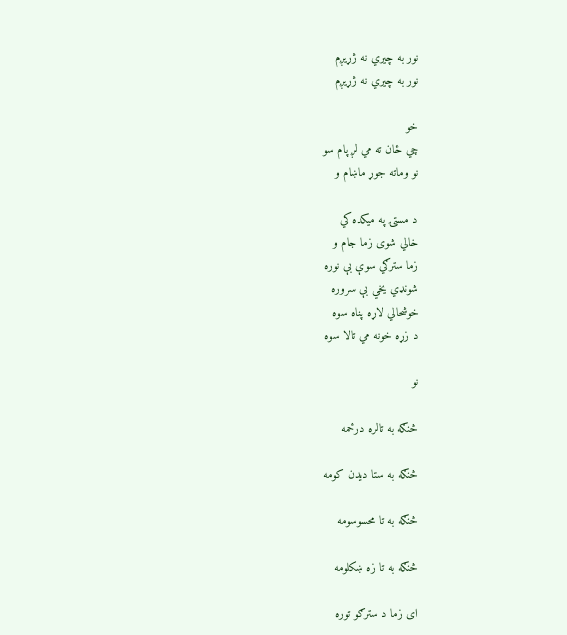نور به چيري نه ژړيږم
نور به چيري نه ژړيږم

خو
چي ځان ته مي لږ پام سو
نو وماته جوړ ماښام و

د مستۍ په ميکده کي
خالي شوی زما جام و
زما سترګي سوې بې نوره
شونډي يخي بې سروره
خوشحالي لاړه پناه سوه
د زړه خونه مي تالا سوه

نو

څنګه به تالره درځمه

څنګه به ستا ديدن کومه

څنګه به تا محسوسومه

څنګه به تا زه ښکلومه

اى زما د سترګو توره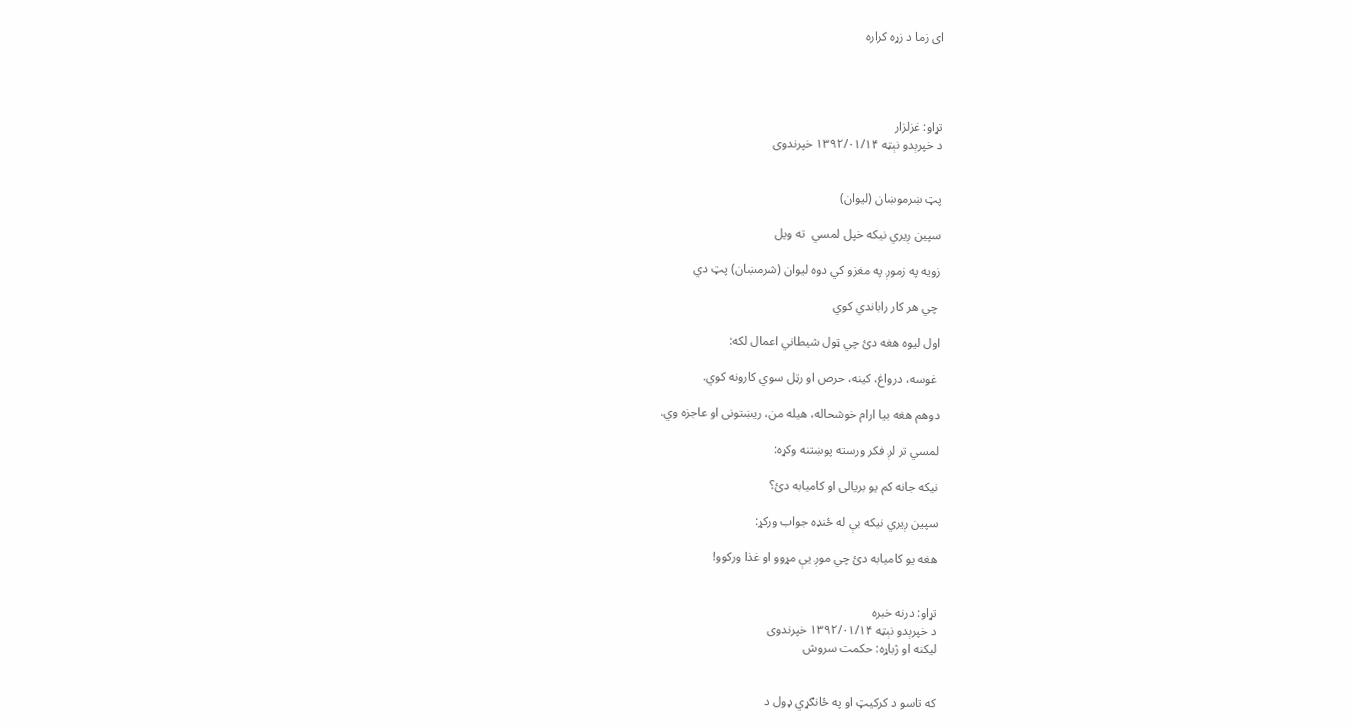اى زما د زړه کراره




تړاو: غزلزار
د خپرېدو نېټه ۱۳۹۲/۰۱/۱۴ خپرندوی


پټ ښرموښان (ليوان)

سپين ږيري نيکه خپل لمسي  ته ويل

زويه په زموږ په مغزو کي دوه ليوان (شرمښان) پټ دي

 چي هر کار راباندي کوي

اول ليوه هغه دئ چي ټول شيطاني اعمال لکه:

 غوسه، درواغ، کينه، حرص او رټل سوي کارونه کوي.

دوهم هغه بيا ارام خوشحاله، هيله من، ريښتونى او عاجزه وي.

لمسي تر لږ فکر ورسته پوښتنه وکړه:

نيکه جانه کم يو بريالى او کاميابه دئ؟

سپين ږيري نيکه بې له ځنډه جواب ورکړ:

هغه يو کاميابه دئ چي موږ يې مړوو او غذا ورکوو!


تړاو: درنه خبره
د خپرېدو نېټه ۱۳۹۲/۰۱/۱۴ خپرندوی
لیکنه او ژباړه: حکمت سروش


که تاسو د کرکیټ او په ځانګړي ډول د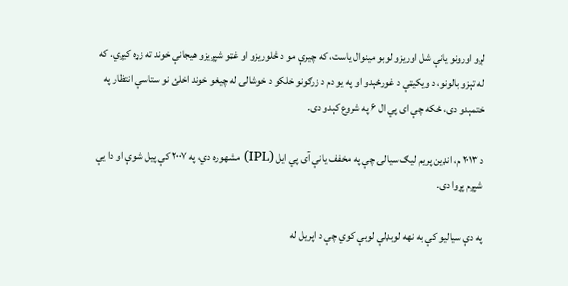لږو اورونو یانې شل اوریزو لوبو مینوال یاست، که چیرې مو د څلوریزو او غټو شپږیزو هیجانې خوند ته زړه کیږي. که له تېزو بالونو، د ویکیټې د غورځېدو او په یو دم د زرګونو خلکو د خوشالۍ له چیغو خوند اخلئ نو ستاسې انتظار په ختمېدو دی، ځکه چې ای پي ال ۶ په شروع کېدو دی.

د ۲۰۱۳ م، انډین پریم لیګ سیالۍ چې په مخفف یانې آی پي ایل (IPL) مشهوره دي، په ۲۰۰۷ کې پیل شوې او دا یې شپږم پړوا دی.

په دې سیالیو کې به نهه لوبډلې لوبې کوي چې د اپریل له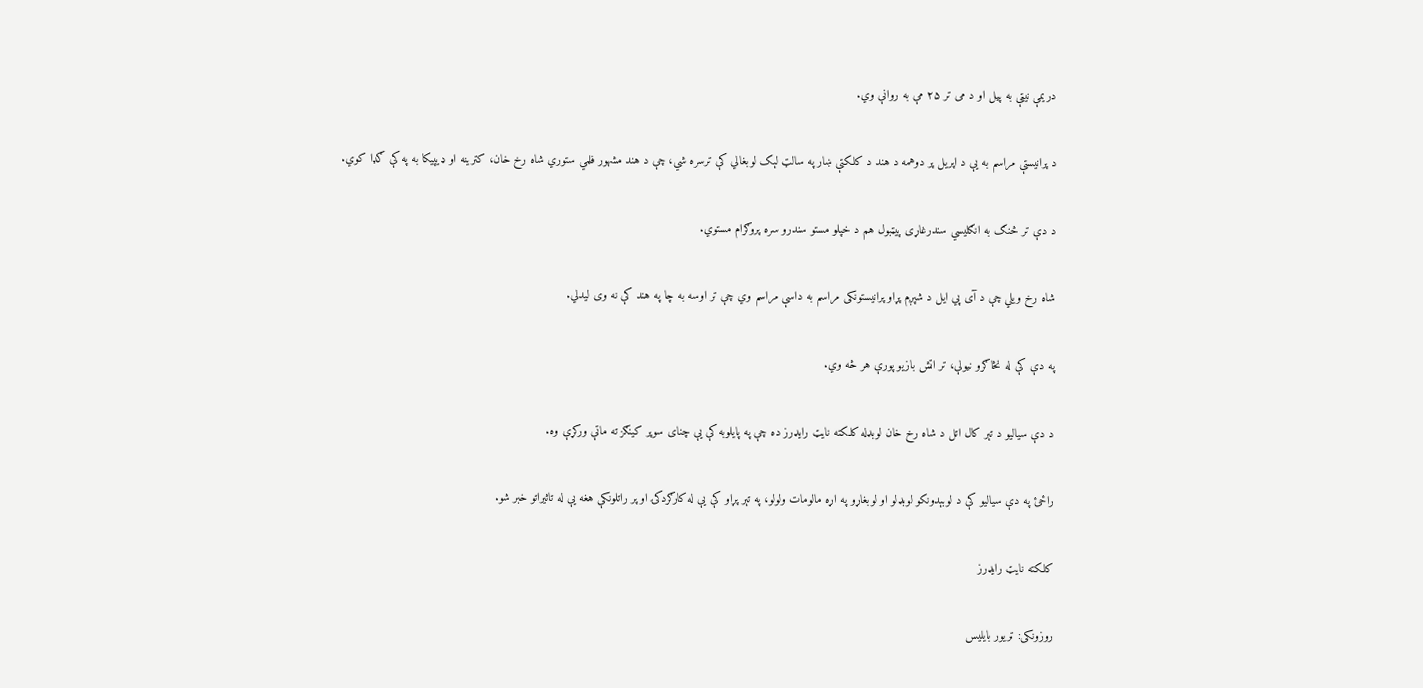دریمې نیټې به پیل او د می تر ۲۵ مې به روانې وي.

د پرانیستې مراسم به یې د اپریل پر دوهمه د هند د کلکتې ښار په سالټ لېک لوبغالي کې ترسره شي، چې د هند مشهور فلمي ستوري شاه رخ خان، کترینه او ډیپیکا به په کې ګډا کوي.

د دې تر څنګ به انګلیسي سندرغاړی پیټبول هم د خپلو مستو سندرو سره پروګرام مستوي.

شاه رخ ویلي چې د آی پي ایل د شپږم پړاو پرانیستونکی مراسم به داسې مراسم وي چې تر اوسه به چا په هند کې نه وی لیدلي.

په دې کې له نڅاګرو نیولې، تر اتش بازیو پورې هر څه وي.

د دې سیالیو د تېر کال اتل د شاه رخ خان لوبډله کلکته نایټ رایډرز ده چې په پایلوبه کې یې چنای سوپر کینګز ته ماتې ورکړې وه.

راځئ په دې سیالیو کې د لوبېدونکو لوبډلو او لوبغاړو په اړه مالومات ولولو، په تېر پړاو کې یې له کارګردکۍ او پر راتلونکې هغه یې له تاثیراتو خبر شو.

کلکته نایټ رایډرز

روزونکی: ټریور بایلیس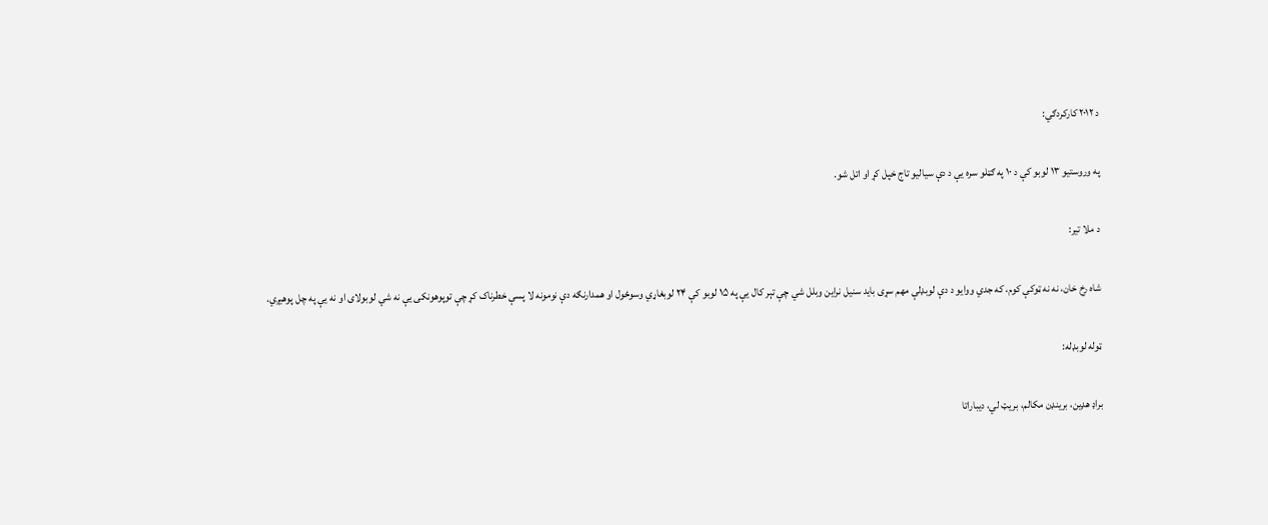د ۲۰۱۲ کارکردګي:

په وروستیو ۱۳ لوبو کې د ۱۰ په ګټلو سره یې د دې سیالیو تاج خپل کړ او اتل شو.

د ملا تیر:

شاه رخ خان، نه نه ټوکې کوم، که جدي ووایو د دې لوبډلې مهم سړی باید سنیل نراین وبلل شي چې تېر کال یې په ۱۵ لوبو کې ۲۴ لوبغاړي وسوځول او همدارنګه دې نومونه لا پسې خطرناک کړ چې توپوهونکی یې نه شي لوبولای او نه یې په چل پوهیږي.

ټوله لوبډله:

براډ هډین، برینډن مکالم، بریټ لي، دیباراتا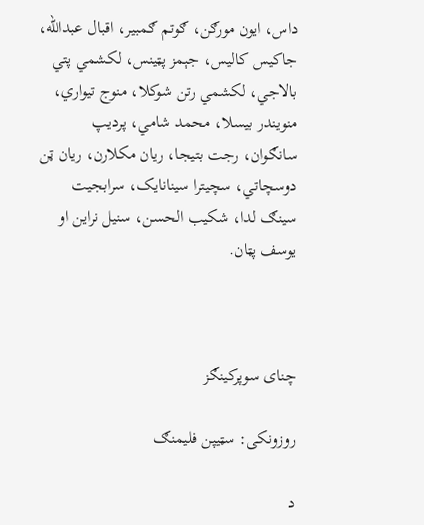داس، ایون مورګن، ګوتم ګمبیر، اقبال عبدالله، جاکیس کالیس، جېمز پټینس، لکشمي پتي بالاجي، لکشمي رتن شوکلا، منوج تیواري، منویندر بیسلا، محمد شامي، پردیپ سانګوان، رجت بتیجا، ریان مکلارن، ریان ټن دوسچاتي، سچیترا سینانایک، سرابجیت سینګ لدا، شکیب الحسن، سنیل نراین او یوسف پټان.



چنای سوپرکینګز

روزونکی: سټیپن فلیمنګ

د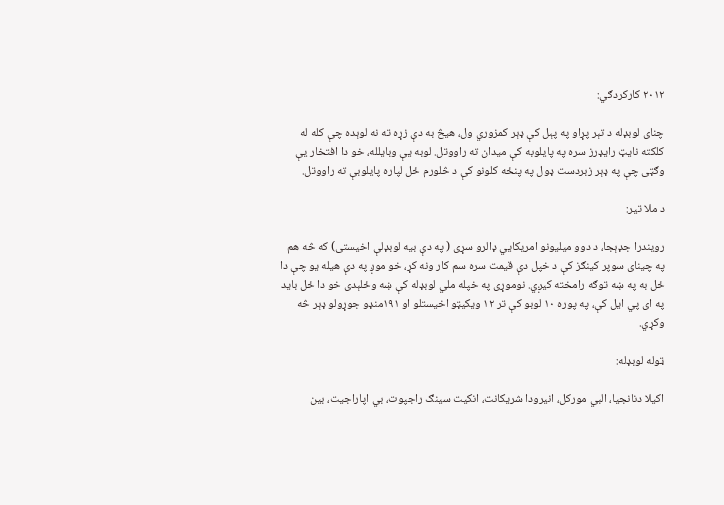۲۰۱۲ کارکردګي:

چنای لوبډله د تېر پړاو په پېل کې ډېر کمزوري ول، هیڅ به دې زړه ته نه لوېده چې کله له کلکته نایټ رایډرز سره په پایلوبه کې میدان ته راووتل. لوبه یې وبایلله، خو دا افتخار یې وګټی چې په ډېر زبردست ډول په پنځه کلونو کې د څلورم ځل لپاره پایلوبې ته راووتل.

د ملا تیر:

رویندرا جډېجا، د دوو میلیونو امریکايي ډالرو سړی ( په دې بیه لوبډلې اخیستی) که څه هم په چینای سوپر کینګز کې د خپل دې قیمت سره سم کار ونه کړ، خو موږ په دې هیله یو چې دا ځل به په ښه توګه رامخته کیږي. نوموړی په خپله ملي لوبډله کې ښه وځلېدی خو دا ځل باید په ای پي ایل کې، په پوره ۱۰ لوبو کې تر ۱۲ ویکیټو اخیستلو او ۱۹۱منډو جوړولو ډېر څه وکړي.

ټوله لوبډله:

اکیلا دنانجیا، البي مورکل، انیرودا شریکانت، انکیت سینګ راجپوت، بي اپاراجیت، بین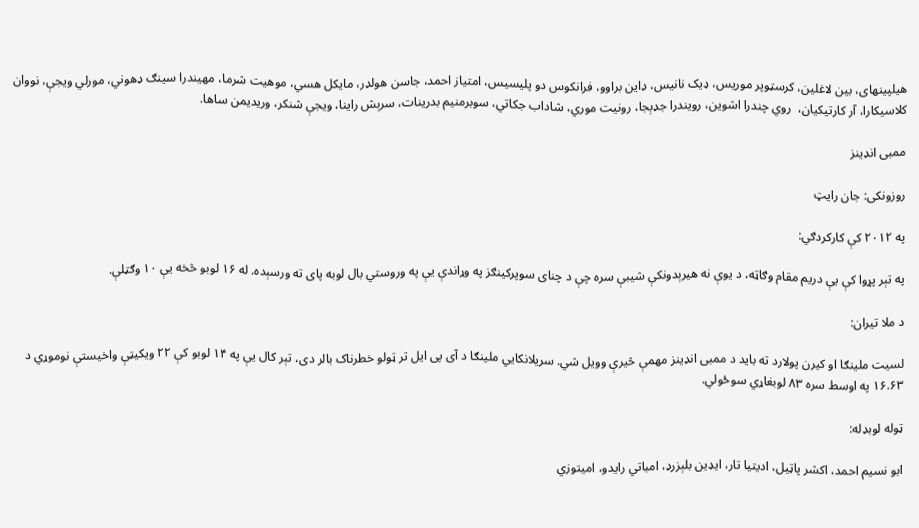هیلپینهای، بین لاغلین، کرسټوپر موریس، ډیک نانیس، ډاین براوو، فرانکوس دو پلیسیس، امتیاز احمد، جاسن هولډر، مایکل هسي، موهیت شرما، مهیندرا سینګ ډهوني، مورلي ویجې، نووان کلاسیکارا، آر کارتیکیان،  روي چندرا اشوین، رویندرا جډېجا، رونیت موري، شاداب جکاتي، سوبرمنیم بدرینات، سرېش راینا، ویجې شنکر، وریدیمن ساها.

ممبی انډینز

روزونکی: جان رایټ

په ۲۰۱۲ کې کارکردګي:

په تېر پړوا کې یې دریم مقام وګاټه، د یوې نه هیرېدونکې شیبې سره چې د چنای سوپرکینګز په وړاندې یې په وروستي بال لوبه پای ته ورسېده. له ۱۶ لوبو څخه یې ۱۰ وګټلې.

د ملا تیران:

لسیت ملینګا او کیرن پولارد ته باید د ممبی انډینز مهمې څیرې وویل شي. سریلانکايي ملینګا د آی پی ایل تر ټولو خطرناک بالر دی، تېر کال یې په ۱۴ لوبو کې ۲۲ ویکیټې واخیستې نوموړي د ۱۶.۶۳ په اوسط سره ۸۳ لوبغاړي سوځولي.

ټوله لوبډله:

ابو نسیم احمد، اکشر پاټیل، ادیتیا تار، ایډین بلېزرډ، امباتي رایدو، امیتوزي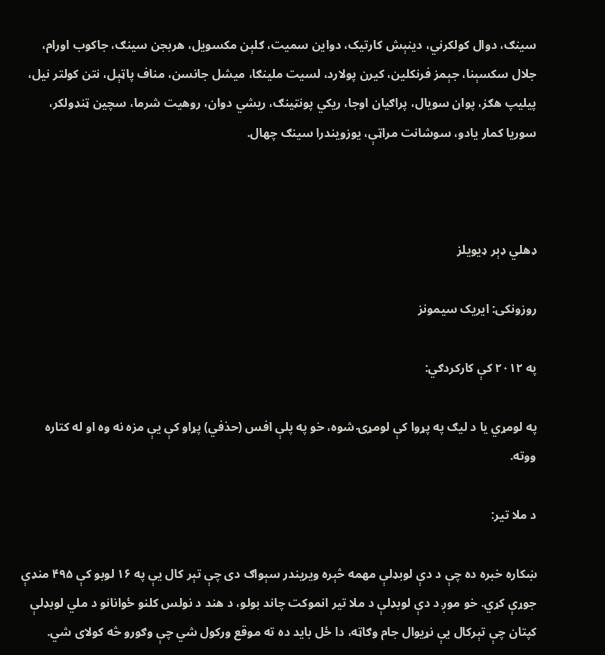سینګ، دوال کولکرني، دینېش کارتیک، دواین سمیت، ګلېن مکسویل، هربجن سینګ، جاکوب اورام، جلال سکسېنا، جېمز فرنکلین، کیرن پولارد، لسیت ملینګا، میشل جانسن، مناف پاټېل، نتن کولتر نیل، پیلیپ هګز، پوان سویال، پراګیان اوجا، ریکي پونټینګ، ریشي دوان، روهیت شرما، سچین ټنډولکر، سوریا کمار یادو، سوشانت مراټې، یوزویندرا سینګ چهال.



ډهلي ډېر ډیویلز

روزونکی: ایریک سیمونز

په ۲۰۱۲ کې کارکردګي:

په لومړي یا د لیګ په پړوا کې لومړۍ شوه، خو په پلې افس (حذفي) پړاو کې یې مزه نه وه او له کتاره ووته.

د ملا تیر:

ښکاره خبره ده چې د دې لوبډلې مهمه څېره ویریندر سېواګ دی چې تېر کال یې په ۱۶ لوبو کې ۴۹۵ منډې جوړې کړي. خو موږ د دې لوبډلې د ملا تیر انموکت چاند بولو، د هند د نولس کلنو ځوانانو د ملي لوبډلې کپتان چې تېرکال یې نړیوال جام وګاټه، دا ځل باید ده ته موقع ورکول شي چې وګورو څه کولای شي.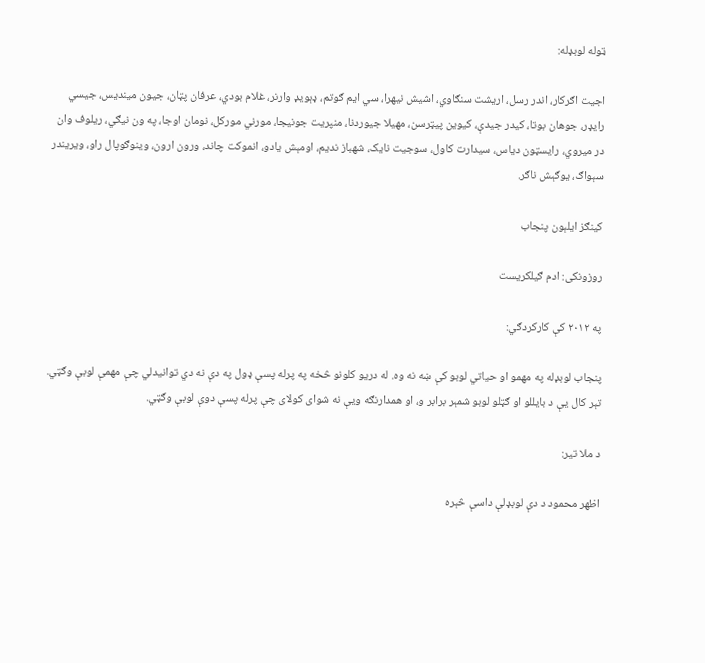ټوله لوبډله:

اجیت اګرکار، اندر رسل، اریشت سنګاوي، اشیش نیهرا، سي ایم ګوتم، ډېویډ وارنر، غلام بودي، عرفان پټان، جیون میندیس، جیسي رایډر، جوهان بوتا، کیدر جیدې، کیوین پیټرسن، مهیلا جیوردنا، منپریت جونیجا، مورني مورکل، نومان اوجا، په ون نیګي، ریلوف وان در میروي، رایسټون دیاس، سیدارت کاول، سوجیت نایک، شهباز ندیم، اومېش یادو، انموکت چاند، ورون ارون، وینوګوپال راو، ویریندر سېواګ، یوګېش ناګر.

کینګز ایلېون پنجاب

روزونکی: ادم ګیلکریست

په ۲۰۱۲ کې کارکردګي:

پنجاب لوبډله په مهمو او حیاتي لوبو کې ښه نه وه. له دریو کلونو څخه په پرله پسې ډول په دې نه دي توانیدلي چې مهمې لوبې وګټي. تېر کال یې د بایللو او ګټلو لوبو شمېر برابر و، او همدارنګه ویې نه شوای کولای چې پرله پسې دوې لوبې وګټي.

د ملا تیر:

اظهر محمود د دې لوبډلې داسې څېره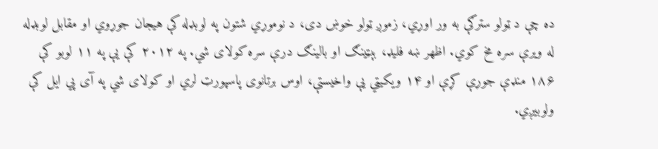ده چې د ټولو سترګې به ور اوړي، زموږ ټولو خوښ دی، د نوموړي شتون په لوبډله کې هیجان جوړوي او مقابل لوبډله له ویرې سره مخ کوي. اظهر ښه فلیډ، بېټینګ او بالینګ درې سره کولای شي. په ۲۰۱۲ کې یې په ۱۱ لوبو کې ۱۸۶ منډې جوړې کړې او ۱۴ ویکیټي یې واخیستې، اوس برتانوی پاسپورټ لري او کولای شي په آی پي ایل کې ولوبیږي.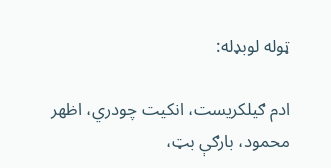ټوله لوبډله:

ادم ګیلکریست، انکیت چودري، اظهر محمود، بارګې بټ،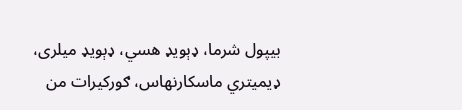بیپول شرما، ډېویډ هسي، ډېویډ میلری، ډیمیتري ماسکارنهاس، ګورکیرات من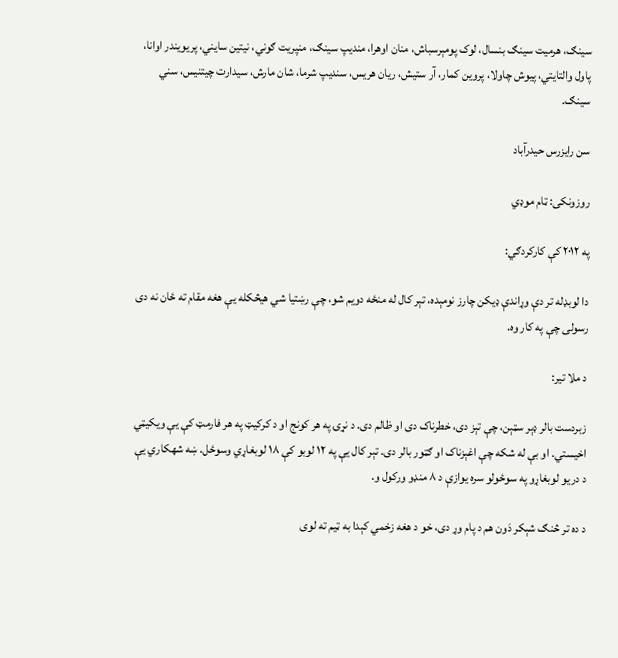سینګ، هرمیت سینګ بنسال، لوک پومېرسباش، منان اوهرا، مندیپ سینګ، منپریت ګوني، نیتین سایني، پریویندر اوانا، پاول والتایتي، پیوش چاولا، پروین کمار، آر ستیش، ریان هریس، سندیپ شرما، شان مارش، سیدارت چیتنیس، سني سینګ.

سن رایزرس حیدرآباد

روزونکی: ټام موډي

په ۲۰۱۲ کې کارکردګي:

دا لوبډله تر دې وړاندې ډیکن چارز نومېده، تېر کال له منځه دویم شو، چې رښتیا شي هیڅکله یې هغه مقام ته ځان نه دی رسولی چې په کار وه.

د ملا تیر:

زبردست بالر ډېر سټېن، چې تېز دی، خطرناک دی او ظالم دی. د نړۍ په هر کونج او د کرکیټ په هر فارمټ کې یې ویکیټي اخیستي. او بې له شکه چې اغېزناک او ګټور بالر دی. تېر کال یې په ۱۲ لوبو کې ۱۸ لوبغاړي وسوځل. ښه شهکاري یې د دریو لوبغاړو په سوځولو سره یوازې د ۸ منډو ورکول و.

د ده تر څنګ شېکر دَون هم د پام وړ دی، خو د هغه زخمي کېدا به ټیم ته لوی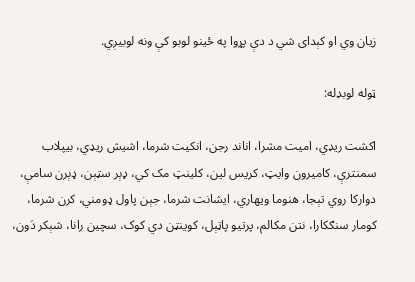زیان وي او کېدای شي د دې پړوا په ځینو لوبو کې ونه لوبیږي.

ټوله لوبډله:

اکشت ریډي، امیت مشرا، اناند رجن، انکیت شرما، اشیش ریډي، بیپلاب سمنترې، کامیرون وایټ، کریس لین، کلینټ مک کي، ډېر سټېن، ډېرن سامې، دوارکا روي تېجا، هنوما ویهاري، ايشانت شرما، جېن پاول ډومني، کرن شرما، کومار سنګکارا، نتن مکالم، پرتیو پاټېل، کوینټن دي کوک، سچین رانا، شېکر دَون،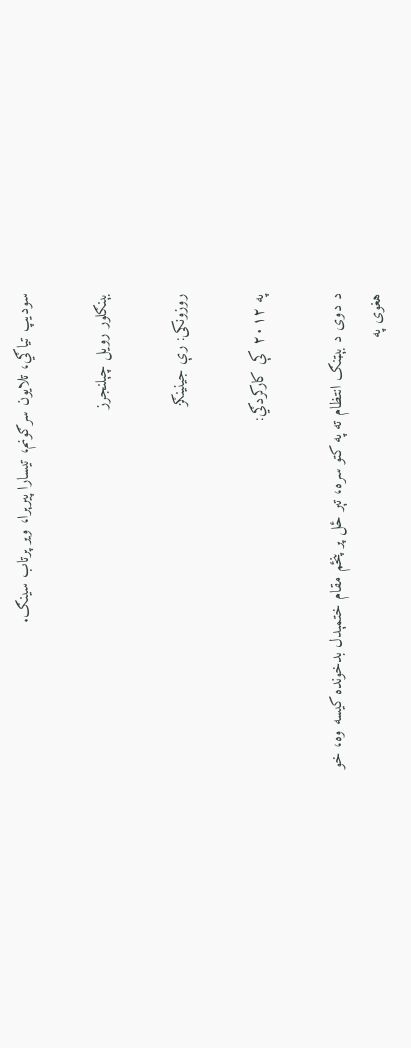سودیپ تیاګي، تلایون سرګونم، تیسارا پیرېرا، وير پرتاب سینګ.

بېنګلور رویل چېلنجرز

روزونکی: رې جینینګز

په ۲۰۱۲ کې کارکردګي:

د دوی د بېټنګ انتظام ته په کتو سره، تېر ځل پر پنځم مقام ختمېدل بدخونده کیسه وه، خو هغوی په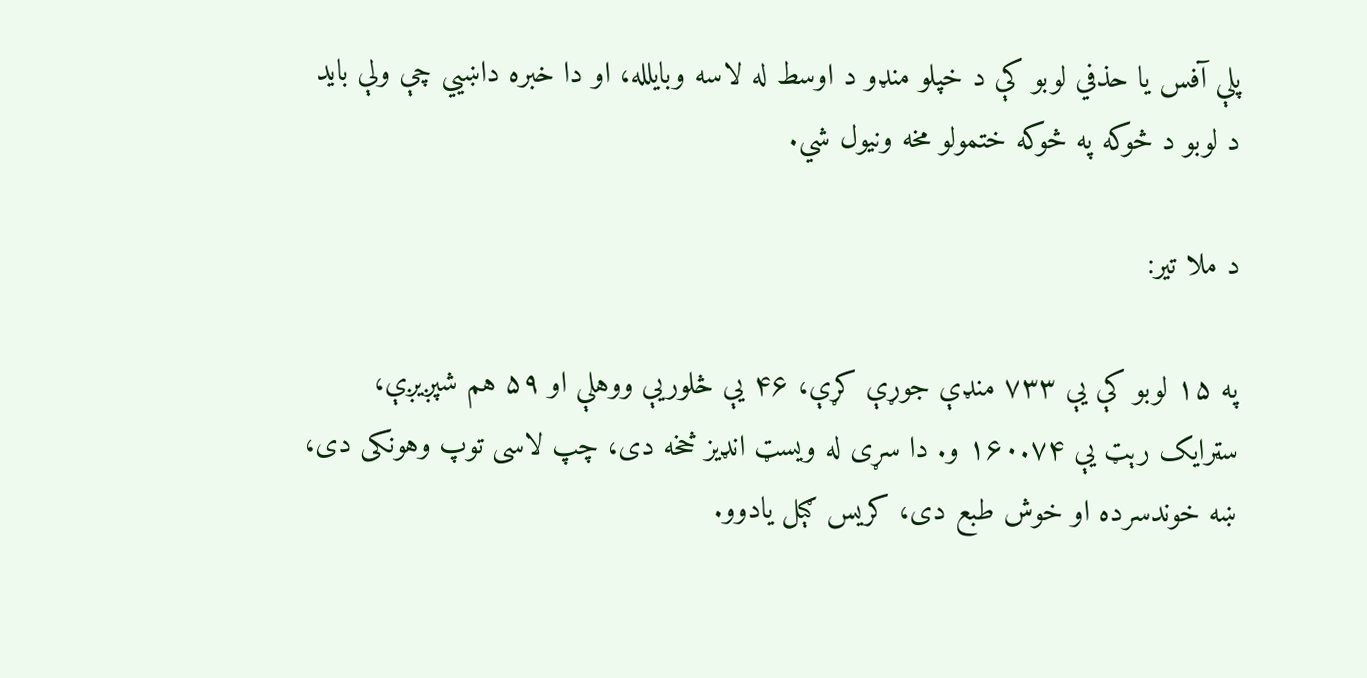پلې آفس یا حذفي لوبو کې د خپلو منډو د اوسط له لاسه وبایلله، او دا خبره داښيي چې ولې باید د لوبو د څوکه په څوکه ختمولو مخه ونیول شي.

د ملا تیر:

په ۱۵ لوبو کې یې ۷۳۳ منډې جوړې کړې، ۴۶ یې څلوریې ووهلې او ۵۹ هم شپږیږې، سټرایک رېټ یې ۱۶۰.۷۴ و. دا سړی له ویسټ انډیز څخه دی، چپ لاسی توپ وهونکی دی، ښه خوندسرده او خوش طبع دی، کریس ګېل یادوو.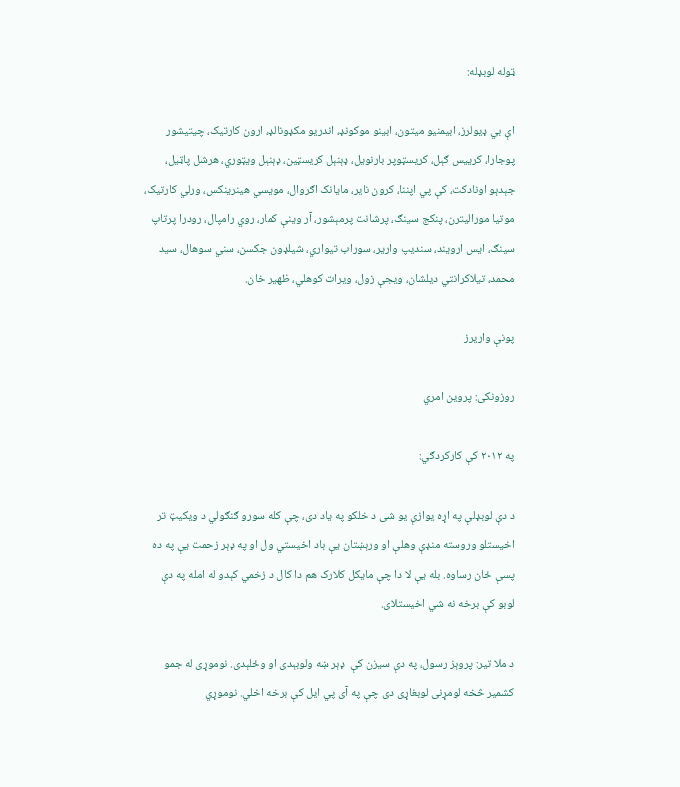ټوله لوبډله:

اې بي ډیولرز، ابیمنیو میتون، ابینو موکونډ، اندریو مکډونالډ، ارون کارتیک، چیتیشور پوجارا، کرییس ګېل، کریسټوپر بارنویل، ډېنېل کریسټین، ډېنېل ویټوري، هرشل پاټیل، جېدېو اونادکت، کې پي اپننا، کرون نایر، مایانک اګروال، مویسي هینرینکس، ورلي کارتیک، موتیا مورالیترن، پنکج سینګ، پرشانت پرمېشور، آر وینې کمار، روي رامپال، رودرا پرتاپ سینګ، ایس ارویند، سندیپ واریر، سوراب تیواري، شیلډون جکسن، سني سوهال، سید محمد، تيلاکرانتي دیلشان، ویجې زول، ویرات کوهلي، ظهیر خان.

پونې واریرز

روزونکی: پروین امري

په ۲۰۱۲ کې کارکردګي:

د دې لوبډلې په اړه یوازې یو شی د خلکو په یاد دی، چې کله سورو ګنګولي د ویکیټ تر اخیستلو وروسته منډې وهلې او ورېښتان یې باد اخیستي ول او په ډېر زحمت یې په ده پسې ځان رساوه. بله یې لا دا چې مایکل کلارک هم دا کال د زخمي کېدو له امله په دې لوبو کې برخه نه شي اخیستلای.

د ملا تیر: پروېز رسول، په دې سیزن کې  ډېر ښه ولوبېدی او وځلېدی. نوموړی له جمو کشمیر څخه لومړنی لوبغاړی دی چې په آی پي ایل کې برخه اخلي. نوموړي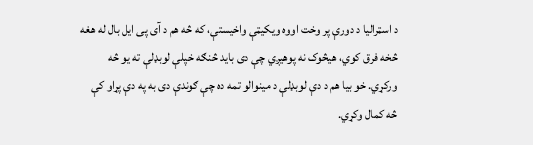د اسټرالیا د دورې پر وخت اووه ویکیټې واخیستې، که څه هم د آی پی ایل بال له هغه څخه فرق کوي، هیڅوک نه پوهیږي چې دی باید څنګه خپلې لوبډلې ته یو څه ورکړي. خو بیا هم د دې لوبډلې د مینوالو تمه ده چې ګوندې دی به په دې پړاو کې څه کمال وکړي.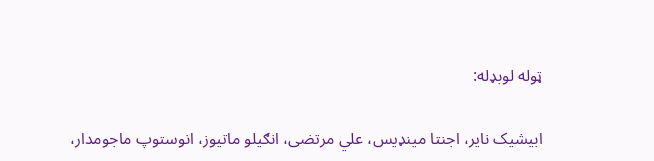ټوله لوبډله:

ابیشیک نایر، اجنتا مینډیس، علي مرتضی، انګیلو ماتیوز، انوستوپ ماجومدار،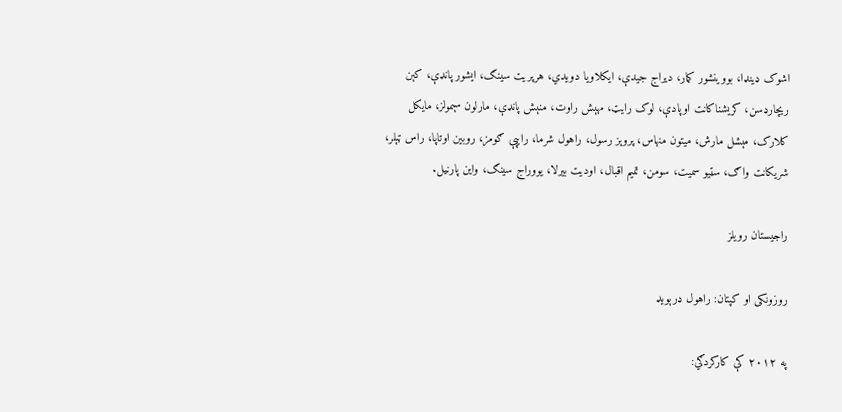اشوک ډینډا، بووینشور کمار، دیراج جیدې، ایکلاویا دویدي، هرپریت سینګ، ایشور پانډې، کېن ریچارډسن، کریشناکانت اوپادې، لوک رایټ، مهېش راوت، منېش پانډې، مارلون سېمولز، مایکل کلارک، مېشل مارش، میتون منهاس، پروېز رسول، راهول شرما، رایپې ګومز، روبین اوتاپا، راس ټېلر، شریکانت واګ، سټیو سمیت، سومن، تمیم اقبال، اودیت بیرلا، یووراج سینګ، واین پارنیل.

راجیستان رویلز

روزونکی او کپتان: راهول ډرېویډ

په ۲۰۱۲ کې کارکردګي: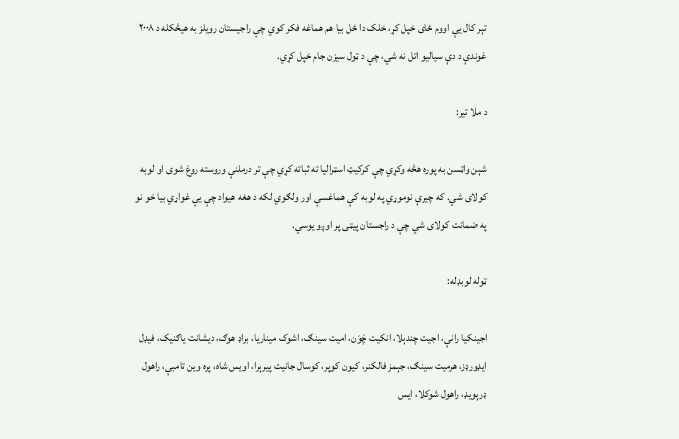تېر کال یې اووم ځای خپل کړ، خلک دا ځل بیا هم هماغه فکر کوي چې راجیستان رویلز به هیڅکله د ۲۰۰۸ غوندې د دې سیالیو اتل نه شي، چې د ټول سیزن جام خپل کړي.

د ملا تیر:

شېن واټسن به پوره هڅه وکړي چې کرکیټ اسټرالیا ته ثباته کړي چې تر درملنې وروسته روغ شوی او لوبه کولای شي. که چیرې نوموړي په لوبه کې هماغسې اور ولګوي لکه د هغه هیواد چې یې غواړي بیا خو نو په ضمانت کولای شي چې د راجستان پیټی پر اوږو یوسي.

ټوله لوبډله:

اجینکیا رانې، اجیت چندېلا، انکیت چَوَن، امیت سینګ، اشوک میناریا، براډ هوګ، دیشانت یاګنیک، فیډل ایډورډز، هرمیت سینګ، جېمز فالکنر، کیون کوپر، کوسال جانیت پیرېرا، اویس شاه، پره وین تامبې، راهول ډرېویډ، راهول شوکلا، ایس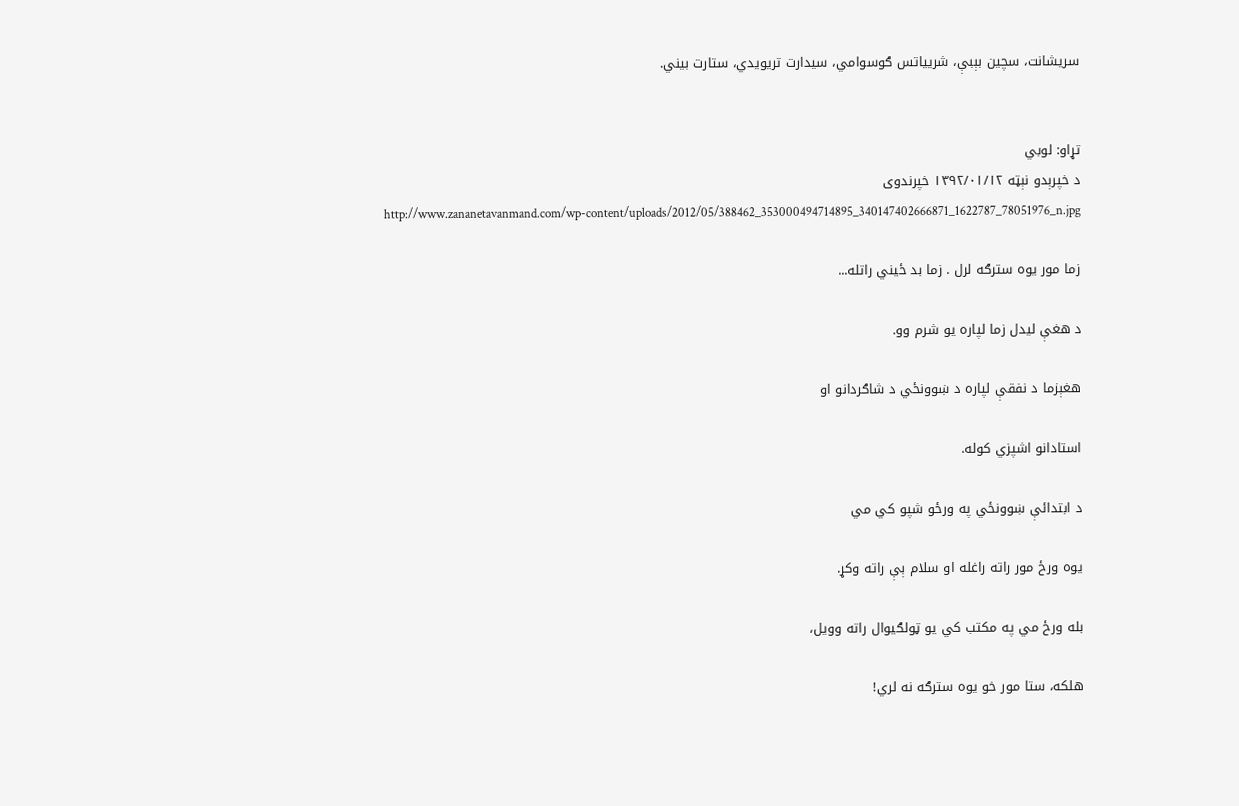سریشانت، سچین بېبې، شرییاتس ګوسوامي، سیدارت تریویدي، ستارت بیني.


تړاو: لوبي
د خپرېدو نېټه ۱۳۹۲/۰۱/۱۲ خپرندوی
http://www.zananetavanmand.com/wp-content/uploads/2012/05/388462_353000494714895_340147402666871_1622787_78051976_n.jpg

زما مور یوه سترګه لرل . زما بد ځيني راتله...

د هغې لیدل زما لپاره یو شرم وو.

هغېزما د نفقې لپاره د ښوونځي د شاګردانو او

استادانو اشپزي کوله.

د ابتدائې ښوونځي په ورځو شپو کي مي

یوه ورځ مور راته راغله او سلام ېې راته وکړ.

بله ورځ مي په مکتب کي یو ټولګیوال راته وویل،

هلکه، ستا مور خو یوه سترګه نه لري!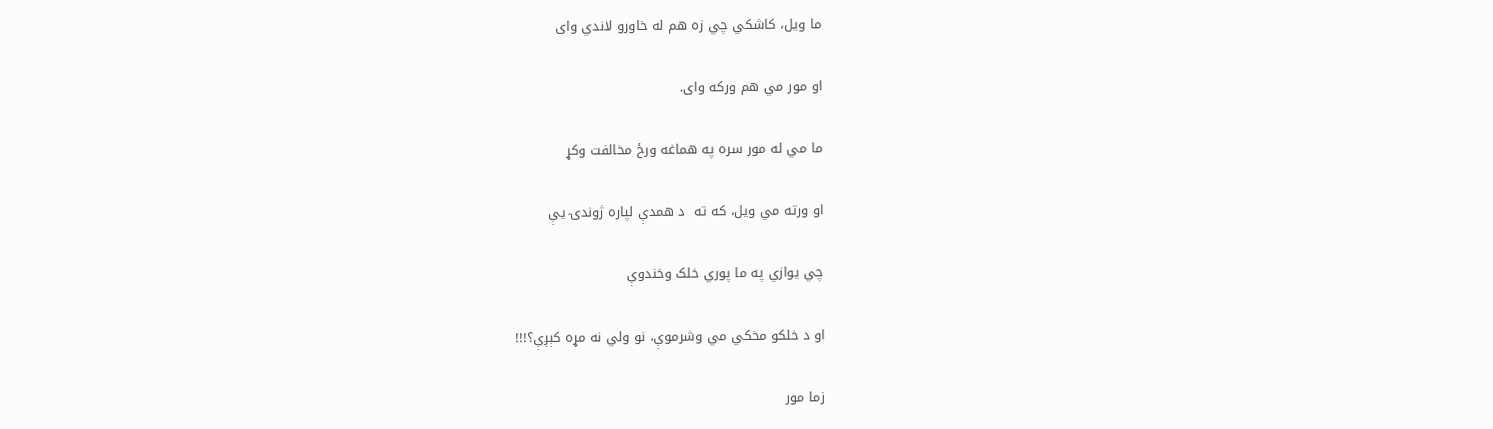ما ویل، کاشکي چي زه هم له خاورو لاندي واى

او مور مي هم ورکه وای.

ما مي له مور سره په هماغه ورځ مخالفت وکړ

او ورته مي ویل، که ته  د همدې لپاره ژوندۍ يې

چي یوازي په ما پوري خلک وخندوې

او د خلکو مخکي مي وشرموې، نو ولي نه مړه کېږې؟!!!

زما مور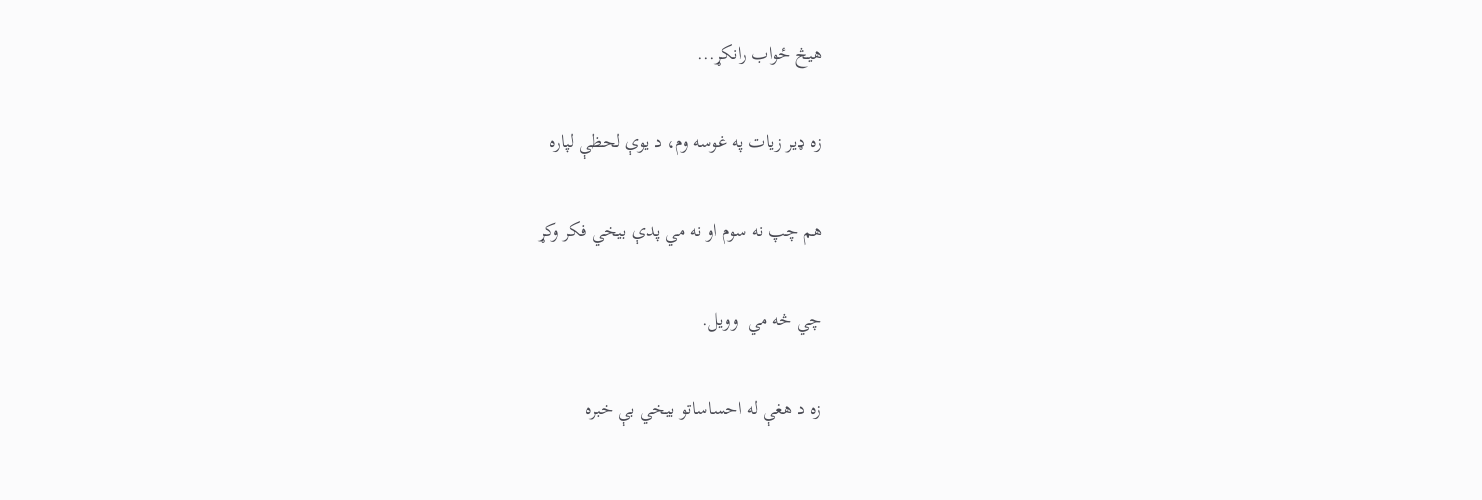هیڅ ځواب رانکړ...

زه ډیر زیات په غوسه وم، د یوې لحظې لپاره

هم چپ نه سوم او نه مي پدې بيخي فکر وکړ

چي څه مي  وویل.

زه د هغې له احساساتو بيخي بې خبره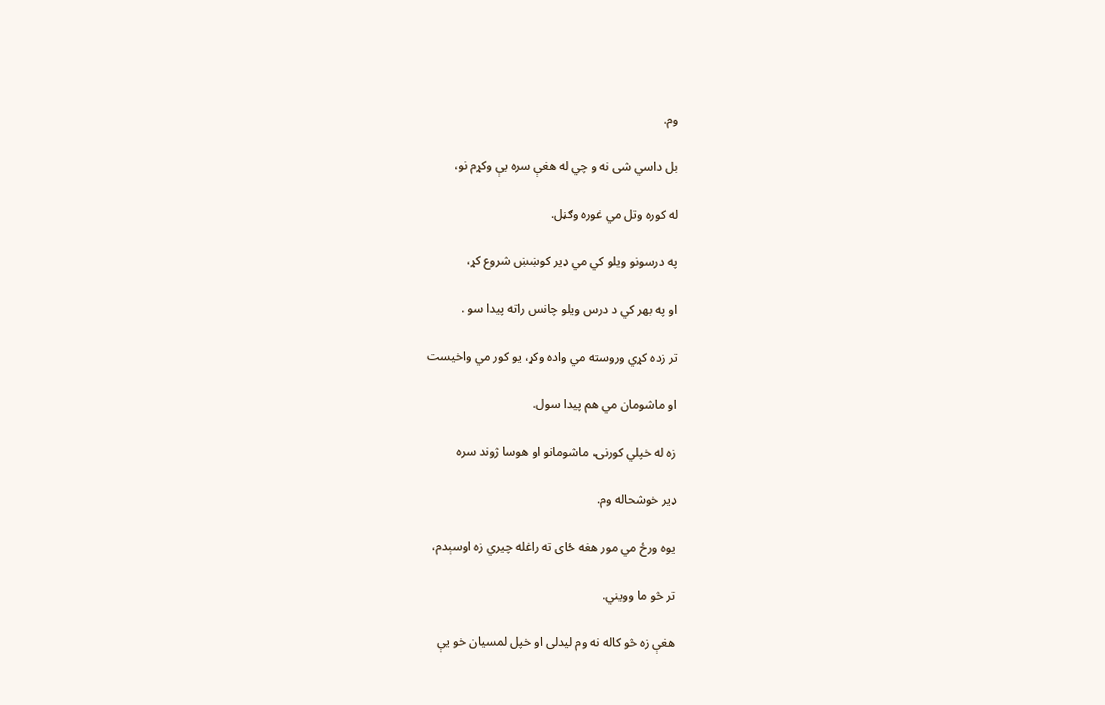وم.

بل داسي شى نه و چي له هغې سره يې وکړم نو،

له کوره وتل مي غوره وګڼل.

په درسونو ویلو کي مي ډیر کوښښ شروع کړ،

او په بهر کي د درس ویلو چانس راته پيدا سو .

تر زده کړي وروسته مي واده وکړ، یو کور مي واخیست

او ماشومان مي هم پیدا سول.

زه له خپلي کورنۍ، ماشومانو او هوسا ژوند سره

ډیر خوشحاله وم.

یوه ورځ مي مور هغه ځاى ته راغله چيري زه اوسېدم،

تر څو ما وویني.

هغې زه څو کاله نه وم ليدلى او خپل لمسیان خو يې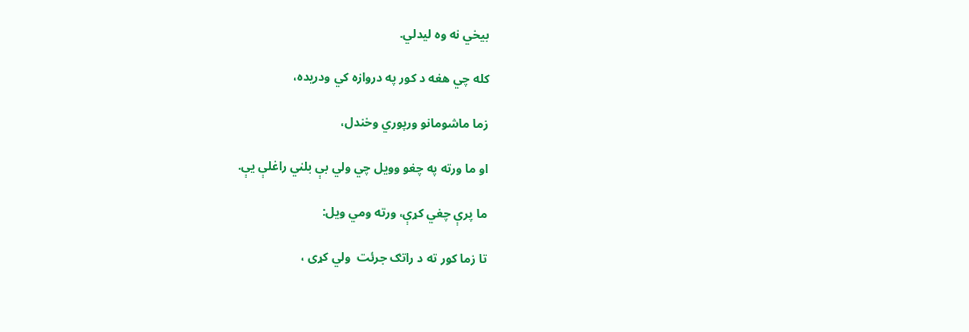بیخي نه وه ليدلي.

کله چي هغه د کور په دروازه کي ودریده،

زما ماشومانو ورپوري وخندل،

او ما ورته په چغو وویل چي ولي بې بلني راغلې يې.

ما پرې چغي کړې، ورته ومي ویل:

تا زما کور ته د راتګ جرئت  ولي کړى ،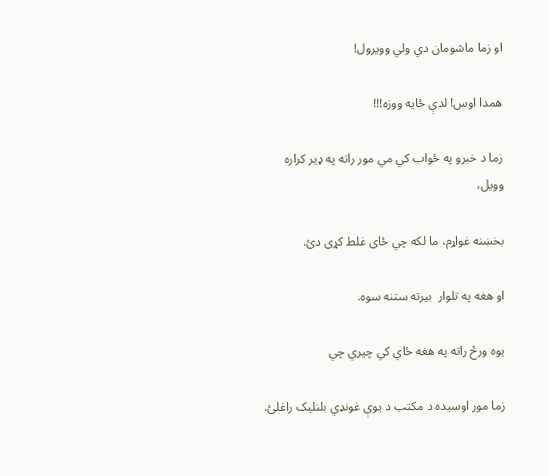او زما ماشومان دي ولي وویرول!

همدا اوس! لدې ځایه ووزه!!!

زما د خبرو په ځواب کي مي مور راته په ډیر کراره وویل،

بخښنه غواړم، ما لکه چي ځای غلط کړی دئ.

او هغه په تلوار  بیرته ستنه سوه.

یوه ورځ راته په هغه ځاي کي چیري چي

زما مور اوسیده د مکتب د یوې غونډي بلنلیک راغلئ.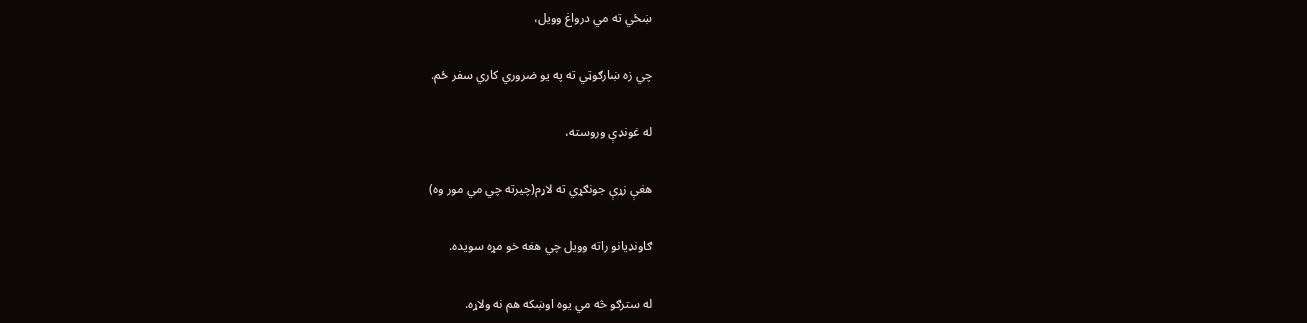ښځي ته مي درواغ وویل،

چي زه ښارګوټي ته په یو ضروري کاري سفر ځم.

له غونډې وروسته،

هغې زړې جونګړي ته لاړم(چیرته چي مي مور وه)

ګاونډیانو راته وویل چي هغه خو مړه سویده.

له سترګو څه مي یوه اوښکه هم نه ولاړه.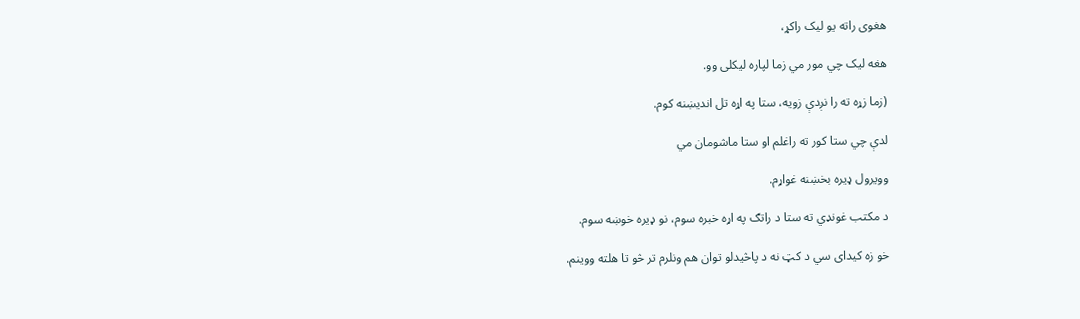هغوی راته یو لیک راکړ،

هغه لیک چي مور مي زما لپاره ليکلى وو.

(زما زړه ته را نږدې زویه، ستا په اړه تل اندیښنه کوم.

لدې چي ستا کور ته راغلم او ستا ماشومان مي

وویرول ډیره بخښنه غواړم.

د مکتب غونډي ته ستا د راتګ په اړه خبره سوم، نو ډیره خوښه سوم.

خو زه کیدای سي د کټ نه د پاڅیدلو توان هم ونلرم تر څو تا هلته ووینم.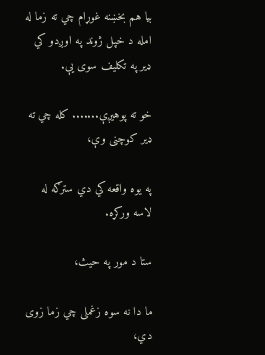بیا هم بخښنه غوړام چي ته زما له امله د خپل ژوند په اوږدو کي ډیر په تکلیف سوى يې.

خو ته پوهیږې....... کله چي ته ډیر کوچنى وې،

په یوه واقعه کي دي سترګه له لاسه ورکړه.

ستا د مور په حیث،

ما دا نه سوه زغملى چي زما زوی دي،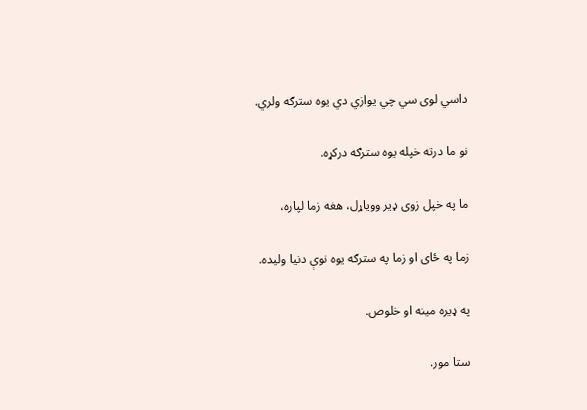داسي لوی سي چي یوازي دي یوه سترګه ولري.

نو ما درته خپله یوه سترګه درکړه.

ما په خپل زوی ډیر وویاړل، هغه زما لپاره،

زما په ځاى او زما په سترګه یوه نوې دنیا ولیده.

په ډیره مینه او خلوص.

ستا مور.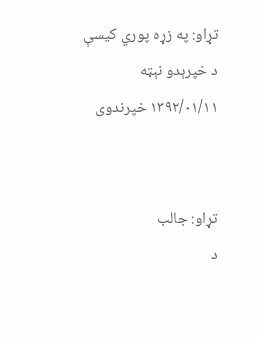تړاو: په زړه پوري کيسې
د خپرېدو نېټه ۱۳۹۲/۰۱/۱۱ خپرندوی


تړاو: جالب
د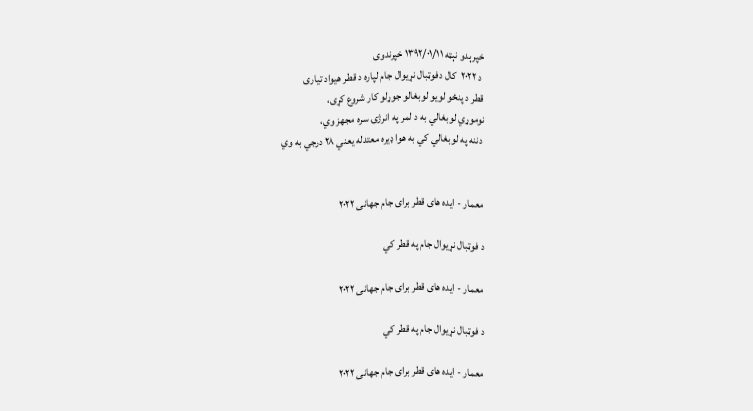خپرېدو نېټه ۱۳۹۲/۰۱/۱۱ خپرندوی
 د ٢٠٢٢  کال دفوټبال نړيوال جام لپاره د قطر هيواد تيارى
قطر د پنځو لويو لوبغالو جوړلو کار شروع کړى،
نوموړي لوبغالي به د لمر په انرژۍ سره مجهز وي،
 دننه په لوبغالي کي به هوا ډيره معتدله يعني ٢٨ درجي به وي


معمار - ایده های قطر برای جام جهانی ۲۰۲۲

د فوټبال نړيوال جام په قطر کي

معمار - ایده های قطر برای جام جهانی ۲۰۲۲

د فوټبال نړيوال جام په قطر کي

معمار - ایده های قطر برای جام جهانی ۲۰۲۲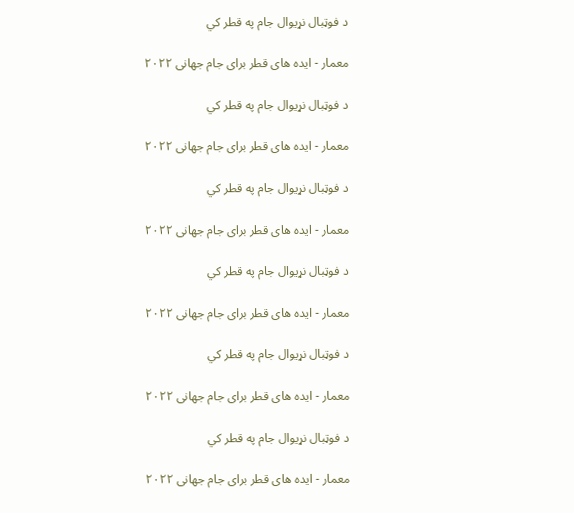د فوټبال نړيوال جام په قطر کي

معمار - ایده های قطر برای جام جهانی ۲۰۲۲

د فوټبال نړيوال جام په قطر کي

معمار - ایده های قطر برای جام جهانی ۲۰۲۲

د فوټبال نړيوال جام په قطر کي

معمار - ایده های قطر برای جام جهانی ۲۰۲۲

د فوټبال نړيوال جام په قطر کي

معمار - ایده های قطر برای جام جهانی ۲۰۲۲

د فوټبال نړيوال جام په قطر کي

معمار - ایده های قطر برای جام جهانی ۲۰۲۲

د فوټبال نړيوال جام په قطر کي

معمار - ایده های قطر برای جام جهانی ۲۰۲۲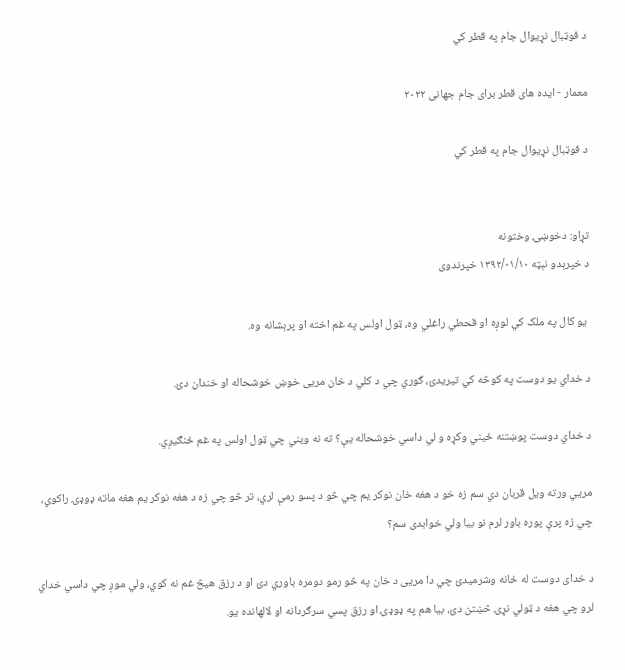د فوټبال نړيوال جام په قطر کي

معمار - ایده های قطر برای جام جهانی ۲۰۲۲

د فوټبال نړيوال جام په قطر کي


تړاو: دخوښۍ وختونه
د خپرېدو نېټه ۱۳۹۲/۰۱/۱۰ خپرندوی

 يو کال په ملک کي لوږه او قحطي راغلي وه، ټول اولس په غم اخته او پرېشانه وه.

د خداي يو دوست په کوڅه کي تيريدئ، ګوري چي د کلي د خان مريى خوښ خوشحاله او خندان دئ.

د خداي دوست پوښتنه ځيني وکړه و لي داسي خوشحاله يې؟ ته نه ويني چي ټول اولس په غم ځنګيږي.

مريي ورته ويل قربان دي سم زه خو د هغه خان نوکر يم چي څو د پسو رمې لري، تر څو چي زه د هغه نوکر يم هغه ماته ډوډۍ راکوي، چي زه پرې پوره باور لرم نو بيا ولي خوابدى سم؟

د خداى دوست له ځانه وشرميدئ چي دا مريى د خان په څو رمو دومره باوري دئ او د رزق هيڅ غم نه کوي، ولي موږ چي داسي خداي لرو چي هغه د ټولي نړۍ څښتن دئ، بيا هم په ډوډۍ او رزق پسي سرګردانه او لالهانده يو.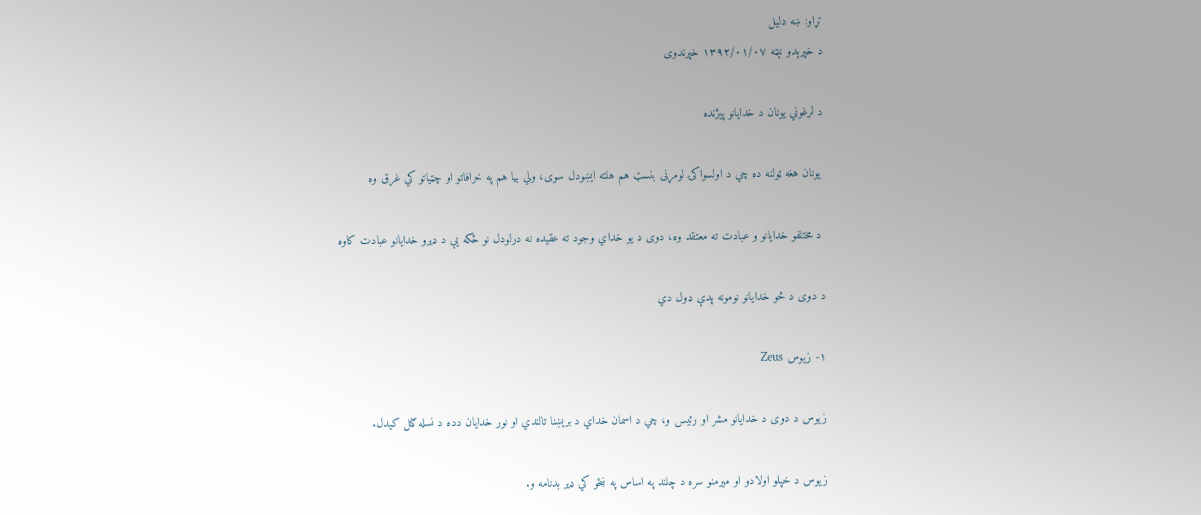تړاو: ښه دليل
د خپرېدو نېټه ۱۳۹۲/۰۱/۰۷ خپرندوی

د لرغوني يونان د خدايانو پيژنده

 يونان هغه ټولنه ده چي د اولسواکۍ لومړنى بنسټ هم هلته ايښودل سوى، ولي بيا هم په خرافاتو او چټياتو کي غرق وه

 د مختلفو خدايانو و عبادت ته معتقد وه، دوى د يو خداي وجود ته عقيده نه درلودل نو ځکه يې د ډيرو خدايانو عبادت کاوه

د دوى د څو خدايانو نومونه پدې ډول دي

۱- زيوس Zeus

زيوس د دوى د خدايانو مشر او رئيس و، چي د اسمان خداي د برېښنا تالندي او نور خدايان دده د نسله ګڼل کيدل.

زيوس د خپلو اولادو او ميرمنو سره د چلند په اساس په ښځو کي ډير بدنامه و.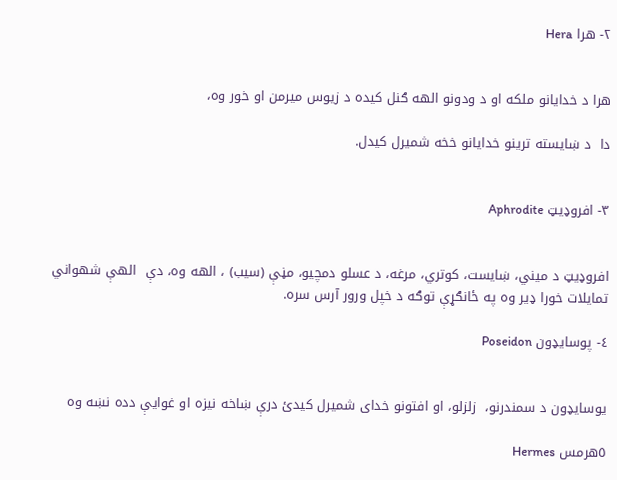۲- هرا Hera


هرا د خدايانو ملکه او د ودونو الهه ګنل کيده د زيوس ميرمن او خور وه،

دا  د ښايسته ترينو خدايانو خخه شميرل کيدل.


۳- افروډیټ Aphrodite


افروډيټ د ميني، ښايست، کوتري، مرغه، د عسلو دمچيو، مڼې (سيب) ، الهه وه، دې  الهې شهواني تمايلات خورا ډير وه په ځانګړې توګه د خپل ورور آرس سره.

٤- پوسایډون Poseidon


يوسايډون د سمندرنو،  زلزلو، او افتونو خداى شميرل کيدئ درې ښاخه نيزه او غوايې دده نښه وه

٥هرمس Hermes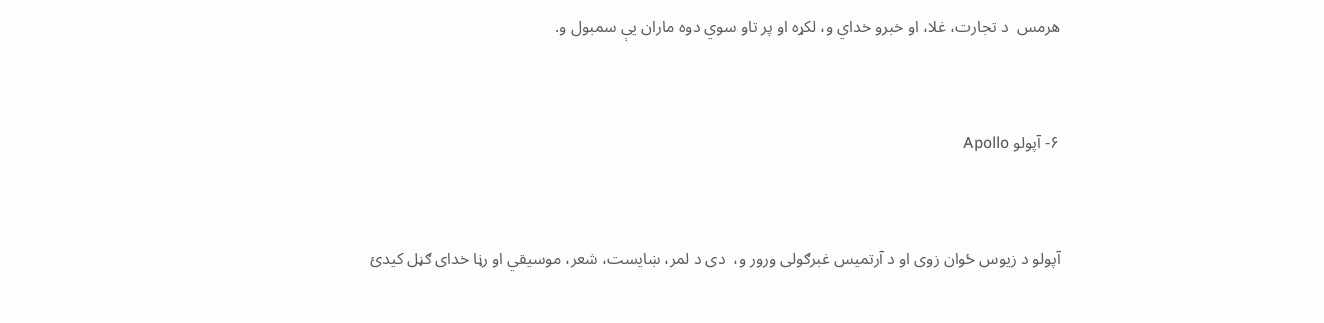هرمس  د تجارت، غلا، او خبرو خداي و، لکړه او پر تاو سوي دوه ماران يې سمبول و.


۶- آپولو Apollo


آپولو د زيوس ځوان زوى او د آرتميس غبرګولى ورور و،  دى د لمر، ښايست، شعر، موسيقي او رڼا خداى ګڼل کيدئ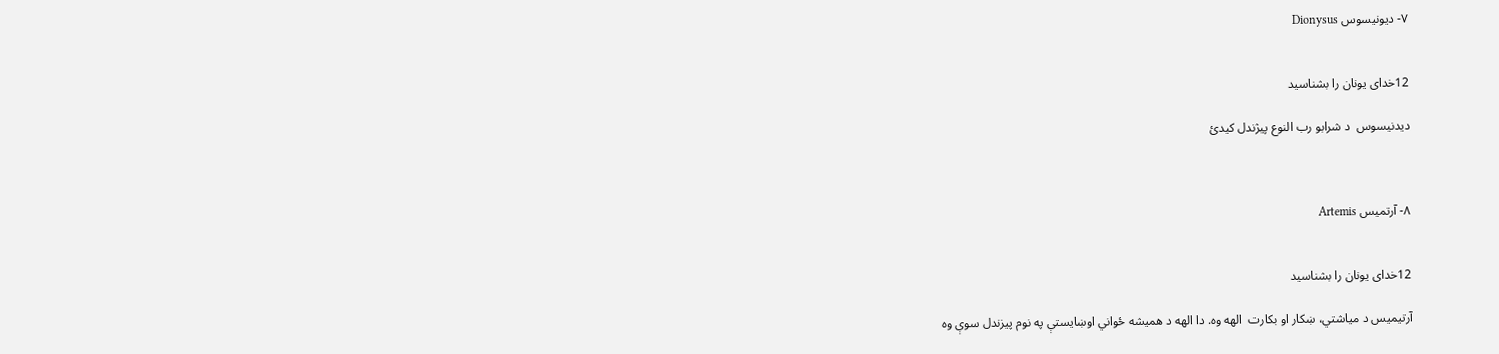۷- دیونیسوس Dionysus


12خدای یونان را بشناسید

ديدنيسوس  د شرابو رب النوع پيژندل کيدئ



۸- آرتمیس Artemis


12خدای یونان را بشناسید

آرتيميس د مياشتي، ښکار او بکارت  الهه وه. دا الهه د هميشه ځواني اوښايستې په نوم پيزندل سوې وه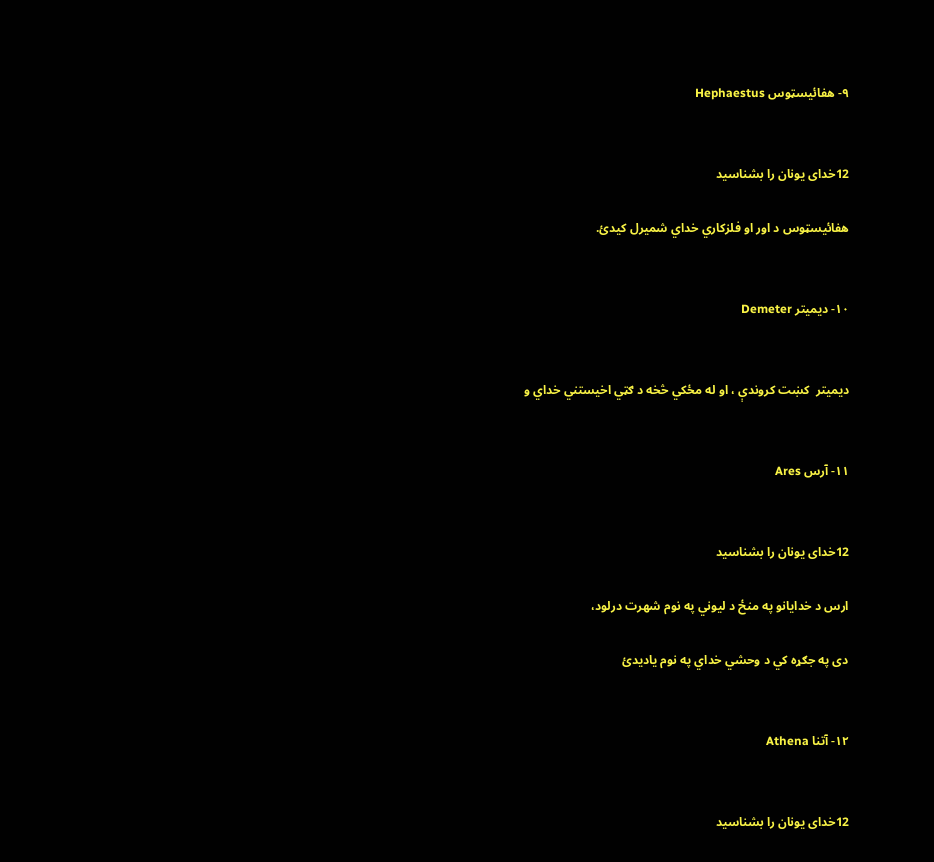۹- هفائيسټوس Hephaestus


12خدای یونان را بشناسید

هفائيسټوس د اور او فلزکاري خداي شميرل کيدئ.


۱۰- دیمیتر Demeter


ديميتر  کښت کروندې ، او له مځکي څخه د ګټي اخيستني خداي و


۱۱- آرس Ares


12خدای یونان را بشناسید

ارس د خدايانو په منځ د ليوني په نوم شهرت درلود،

دى په جګړه کي د وحشي خداي په نوم ياديدئ


۱۲- آتنا Athena


12خدای یونان را بشناسید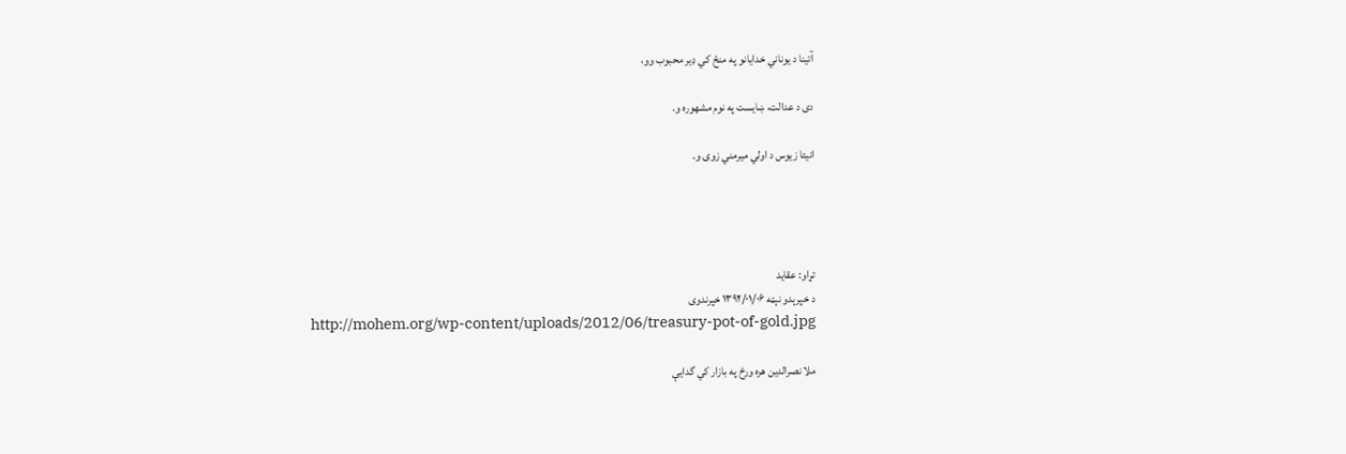آتينا د يوناني خدايانو په منځ کي ډير محبوب وو،

دى د عدالت، ښايست په نوم مشهوره و.

انيتا زيوس د اولي ميرمني زوى و.




تړاو: عقايد
د خپرېدو نېټه ۱۳۹۲/۰۱/۰۶ خپرندوی
http://mohem.org/wp-content/uploads/2012/06/treasury-pot-of-gold.jpg

ملا نصرالدين هره ورځ په بازار کي گدايې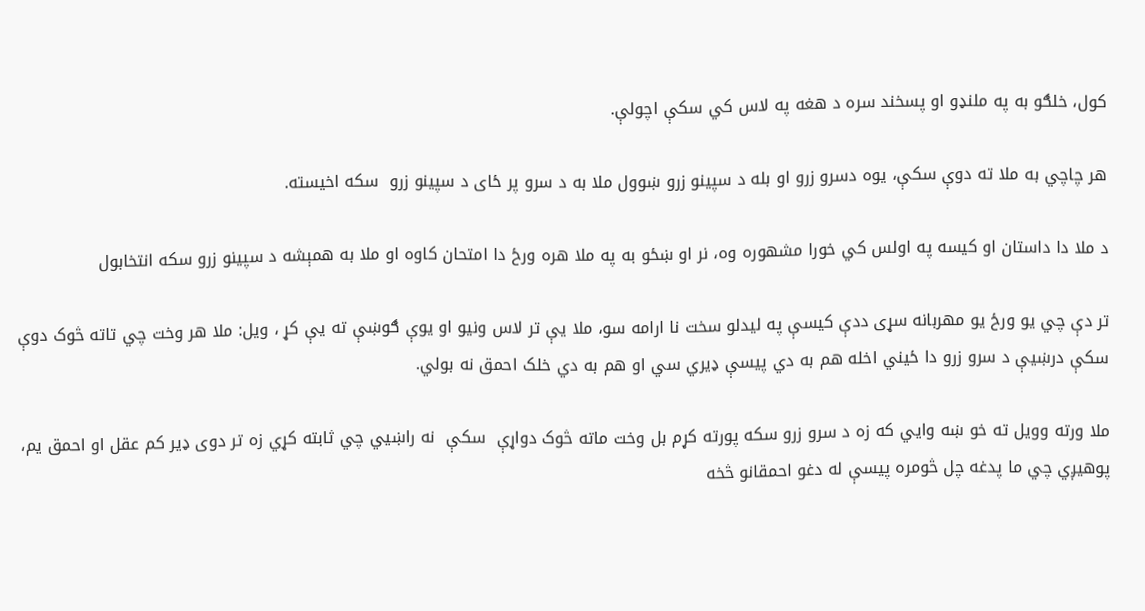کول، خلګو به په ملنډو او پسخند سره د هغه په لاس کي سکې اچولې.

هر چاچي به ملا ته دوې سکې، يوه دسرو زرو او بله د سپينو زرو ښوول ملا به د سرو پر ځاى د سپينو زرو  سکه اخيسته.

د ملا دا داستان او کيسه په اولس کي خورا مشهوره وه، نر او ښځو به په ملا هره ورځ دا امتحان کاوه او ملا به همېشه د سپينو زرو سکه انتخابول

تر دې چي يو ورځ يو مهربانه سړى ددې کيسې په ليدلو سخت نا ارامه سو، ملا يې تر لاس ونيو او يوې ګوښې ته يې کړ ، ويل: ملا هر وخت چي تاته څوک دوې سکې درښيې د سرو زرو دا ځيني اخله هم به دي پيسې ډيري سي او هم به دي خلک احمق نه بولي.

ملا ورته وويل ته خو ښه وايي که زه د سرو زرو سکه پورته کړم بل وخت ماته څوک دواړې  سکې  نه راښيي چي ثابته کړي زه تر دوى ډير کم عقل او احمق يم، پوهيږي چي ما پدغه چل څومره پيسې له دغو احمقانو څخه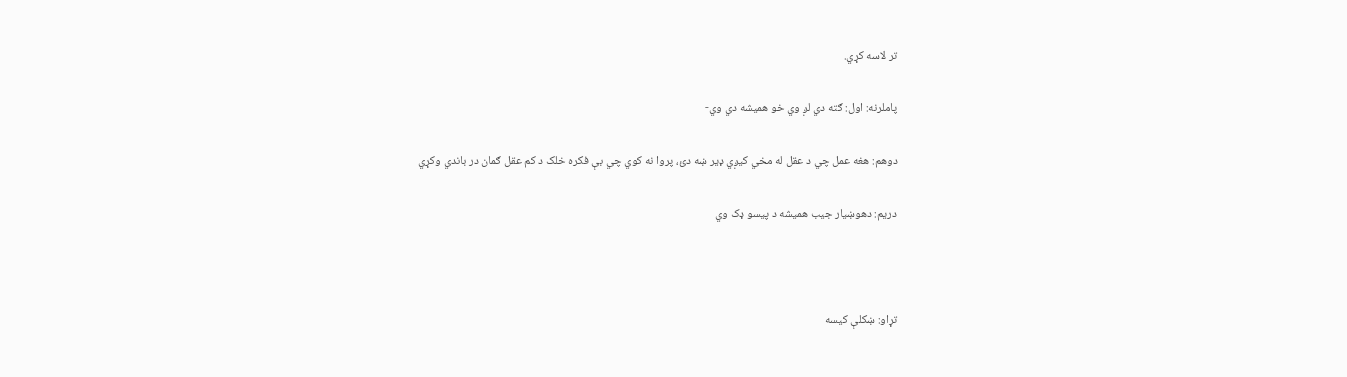تر لاسه کړي.

پاملرنه: اول: ګته دي لږ وي خو هميشه دي وي-

دوهم: هغه عمل چي د عقل له مخي کيږي ډير ښه دئ، پروا نه کوي چي بې فکره خلک د کم عقل ګمان در باندي وکړي

دريم: دهوښيار جيب هميشه د پيسو ډک وي



تړاو: ښکلې کيسه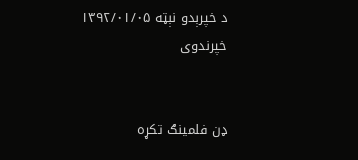د خپرېدو نېټه ۱۳۹۲/۰۱/۰۵ خپرندوی


ډن فلمینګ تکړه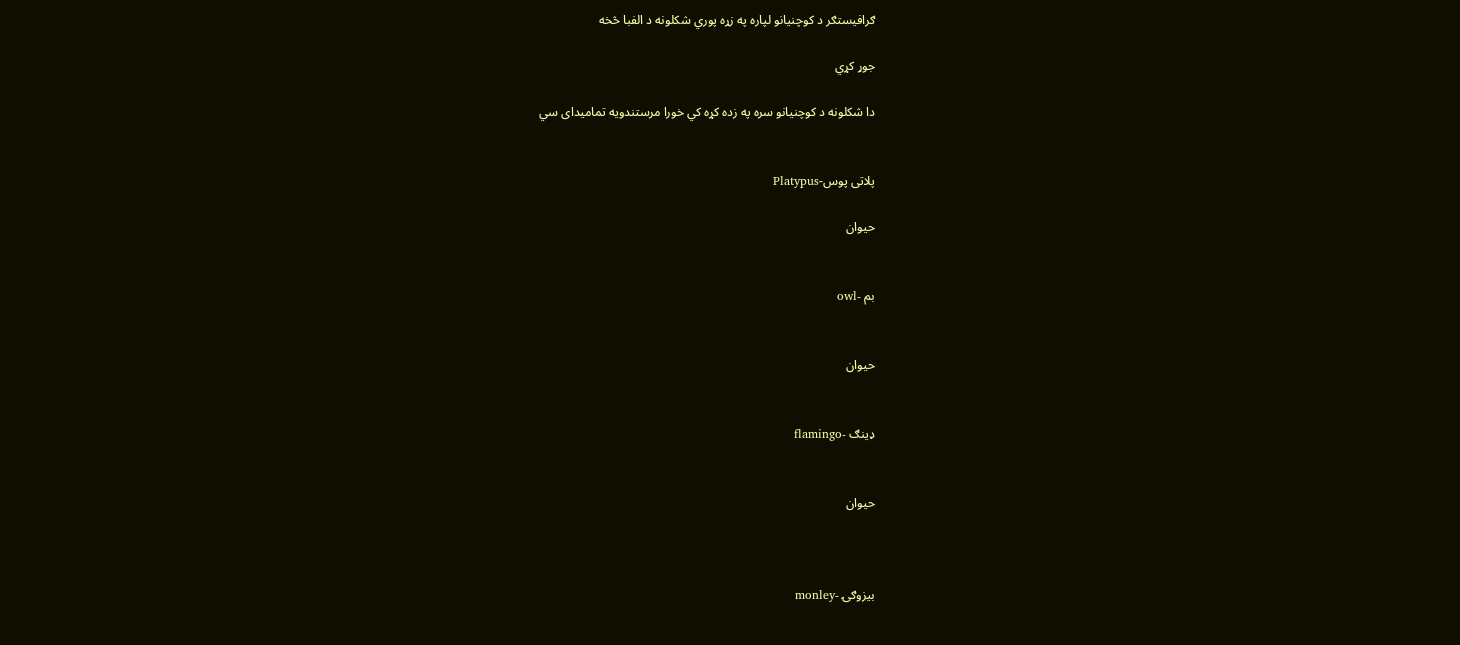ګرافيستګر د کوچنيانو لپاره په زړه پوري شکلونه د الفبا څخه

جوړ کړي

دا شکلونه د کوچنيانو سره په زده کړه کي خورا مرستندويه تماميداى سي


پلاتی پوس-Platypus

حیوان


بم -owl


حیوان


ډينګ -flamingo


حیوان



بيزوګۍ -monley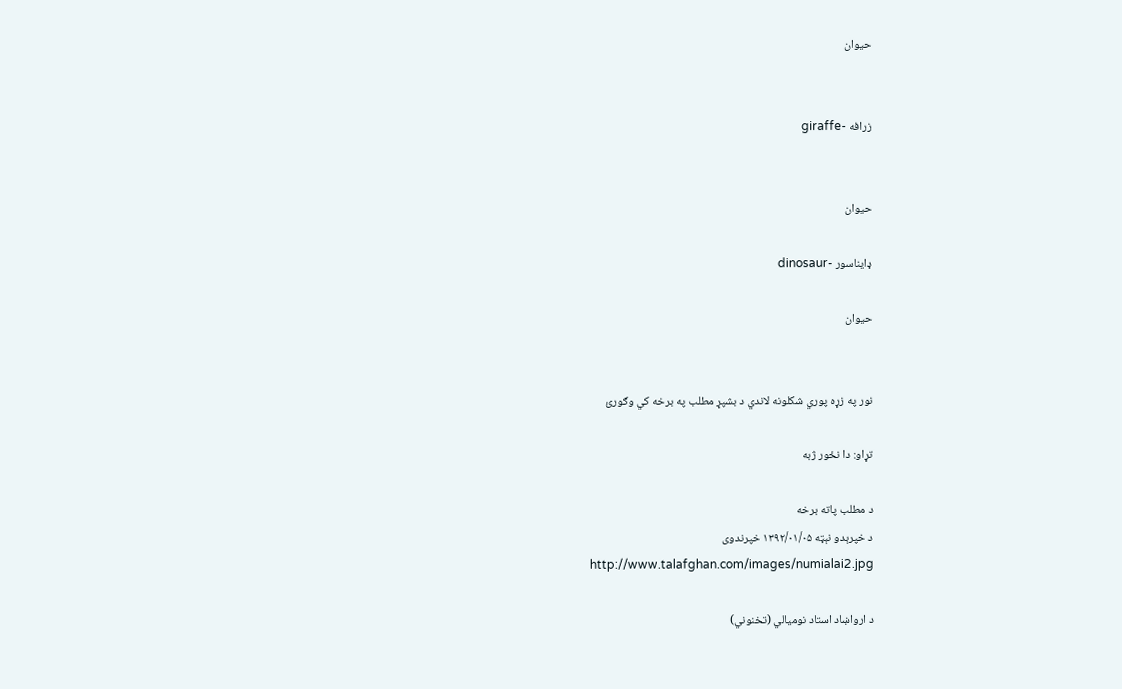حیوان


زرافه -giraffe


حیوان

ډایناسور -dinosaur

حیوان


نور په زړه پوري شکلونه لاندي د بشپړ مطلب په برخه کي وګورئ

تړاو: دا نځور ژبه

د مطلب پاته برخه
د خپرېدو نېټه ۱۳۹۲/۰۱/۰۵ خپرندوی
http://www.talafghan.com/images/numialai2.jpg

د ارواښاد استاد نوميالي (تخنوني)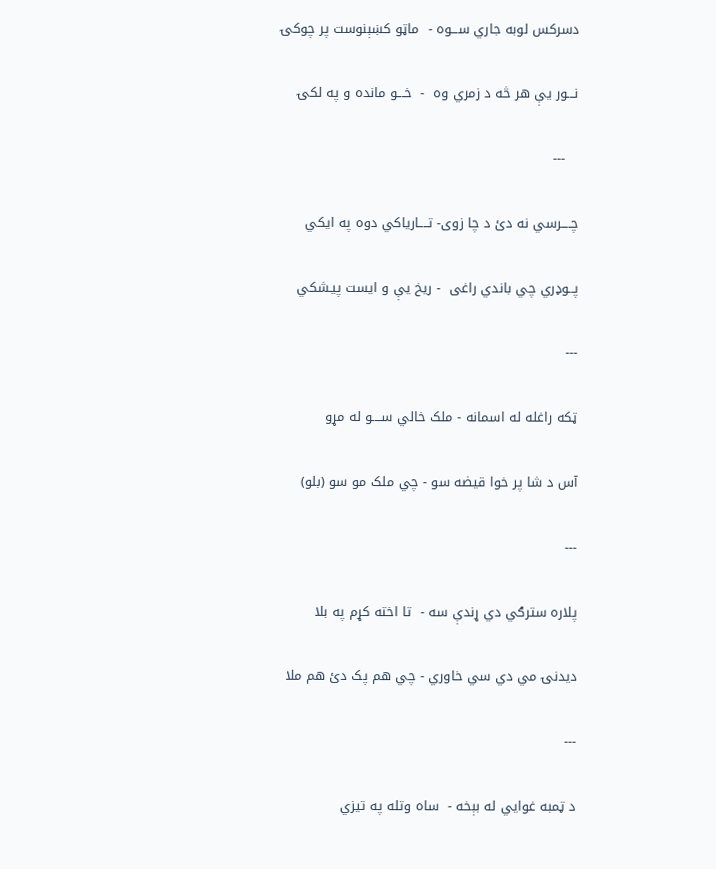دسرکس لوبه جاري ســـوه -  ماټو کښېنوست پر چوکۍ

نـــور يې هر څه د زمري وه  -  خـــو مانده و په لکۍ

   ---

چــــرسي نه دئ د چا زوى- تــــارياکي دوه په ايکي

پــوډري چي باندي راغى  - ريخ يې و ايست پيـشکي

---

ټکه راغله له اسمانه - ملک خالي ســــو له مړو

آس د شا پر خوا قيضه سو - چي ملک مو سو (بلو)

---

پلاره سترګي دي ړندې سه -  تا اخته کړم په بلا

ديدنۍ مي دي سي خاوري - چي هم پک دئ هم ملا

---

د ټمبه غوايي له بېخه -  ساه وتله په تيزي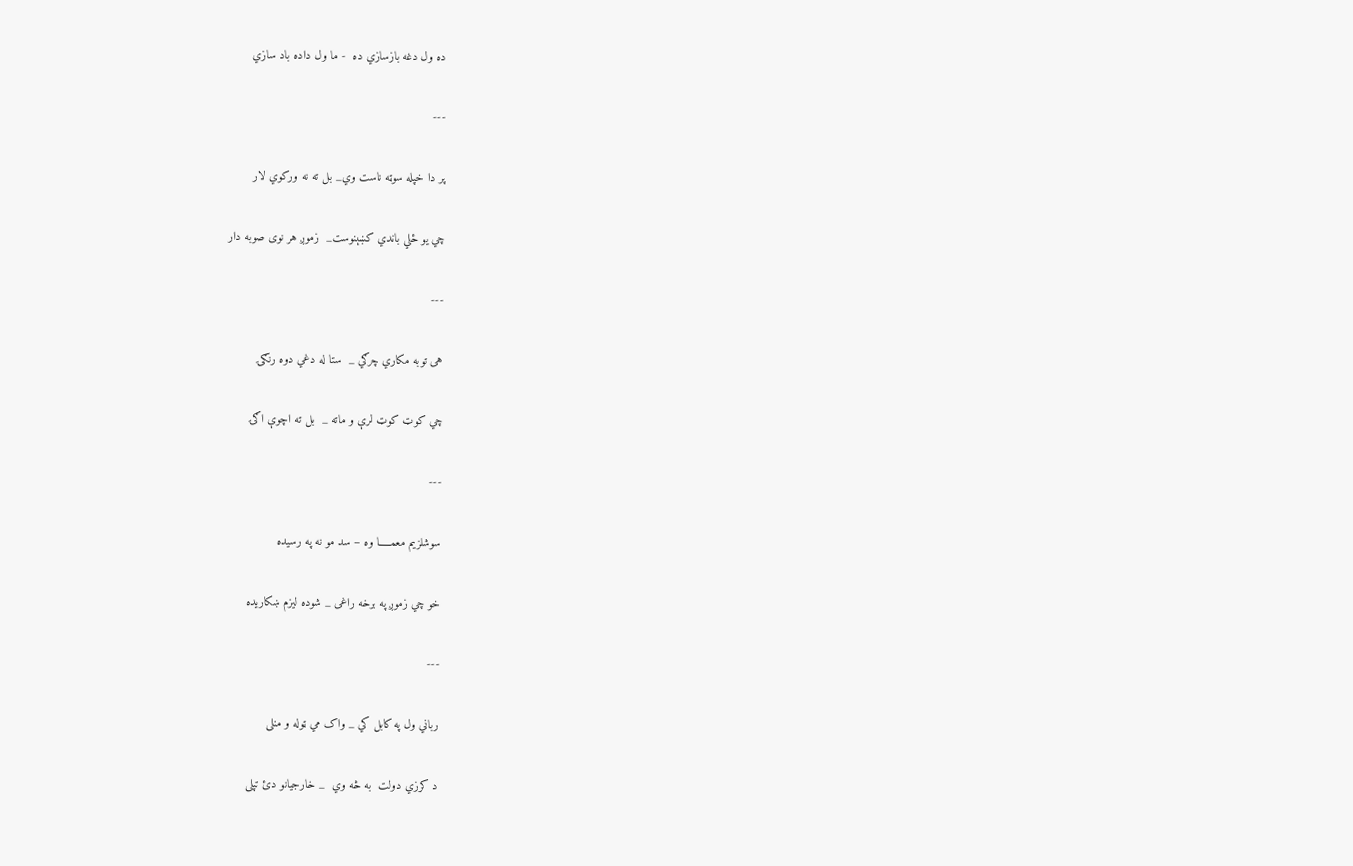ده ول دغه بازسازي ده  - ما ول داده باد سازي

---

پر دا خپله سوټه ناست وي_ بل ته نه ورکوي لار

چي يو ځلي باندي کښېنوست_  زموږ هر نوى صوبه دار

---

هى توبه مکاري چرګي _  ستا له دغي دوه رنګۍ

چي کوټ کوټ لرې و ماته _  بل ته اچوې اګۍ

---

سوشلزيم معمـــــا وه – سد مو نه په رسيده

خو چي زموږ په برخه راغى _ شوده ليزم ښکاريده

---

رباني ول په کابل کي _ واک مي ټوله و منلى

د کرزي دولت  به څه وي  _ خارجيانو دئ تپلى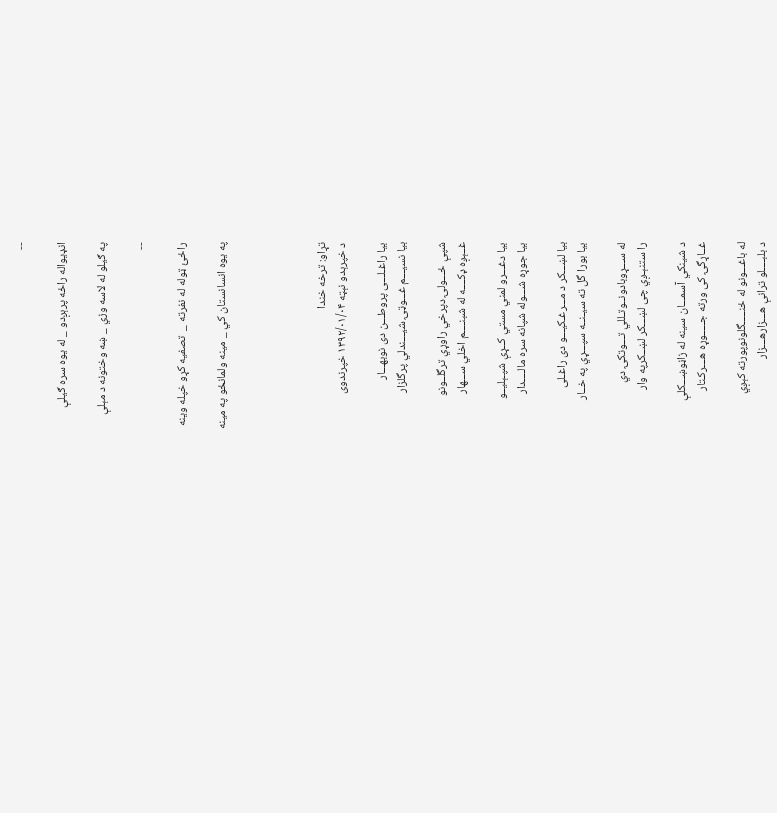--

انډيواله راځه پرېږدو _ له يوه سره ګيلې

په ګيلو له لاسه وزي _ ښه وختونه د مېلې

--

راځئ ټوله له نفرته _  تصفيه کړو خپله وينه

په يوه انسانستان کي _ مينه ولمانځو په مينه




تړاو: ترخه خندا
د خپرېدو نېټه ۱۳۹۲/۰۱/۰۴ خپرندوی

بیا راغـلـــی پروطـــن دی نوبهـــار
بیا نسیـــم غـــوټۍ شیـــندلي پرگلزار

شپې ځـــولۍ دپرخي راوړي ترگلــونو
غــېږه ډکــــه له شبنــــم اخلي ســـهار

بیا دغـــرو لمني مستي کــړې شپـېلیــو
بیا جوړه شـــوله شپانه سره مالــــدار

بیا لښـــکر د مـــرغـکیـــو دی راغـلی
بیا بورا گل ته سیـنــه سپـــړي په خــار

له ســـړوبادونــوتـللي تـــوتکۍ دي
را ستنېـږي چی لښـــکر لښــکرپه وار

د شینکي آسمـــان سینه له زاڼوښـــکلې
غــاړگۍ کی ورته جـــــوړه هـــرکـتار

له باغـــونو له ځنـــــگلونوپورته کېږي
د بلبــــلو ترانې هـــزارهـــزار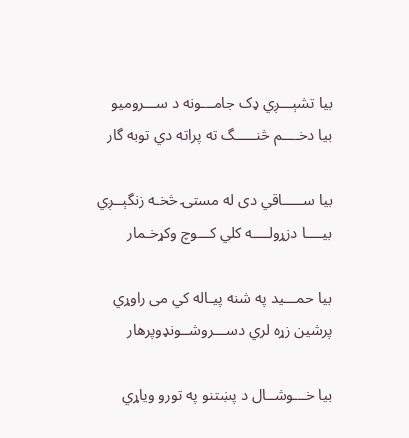بیا تشېـــږي ډک جامـــونه د ســـرومیو
بیا دخــــم څنـــــگ ته پراته دي توبه گار

بیا ســـــاقي دی له مستۍ څخـه زنگېــږي
بیــــا دزړولــــه کلي کـــوچ وکړخـمار

بیا حمـــید په شنه پیـاله کي می راوړي
پرشین زړه لري دســـروشــونډوپرهار

بیا خـــوشــال د پښتنو په تورو ویاړي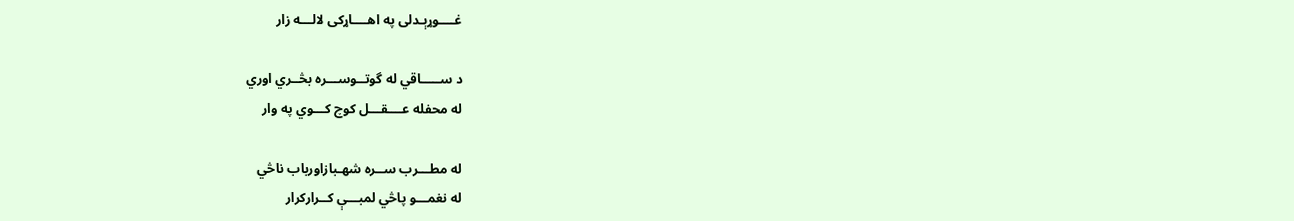غــــوړېـدلی په اهــــاړکی لالـــه زار

د ســـــاقي له گوتــوســـره بڅــري اوري
له محفله عــــقـــل کوچ کـــوي په وار

له مطـــرب ســره شهـبازاورباب ناڅي
له نغمـــو پاڅي لمبـــې کــرارکرار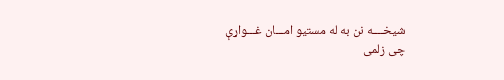شیخــــه نن به له مستیو امـــان غـــواړې
چی زلمی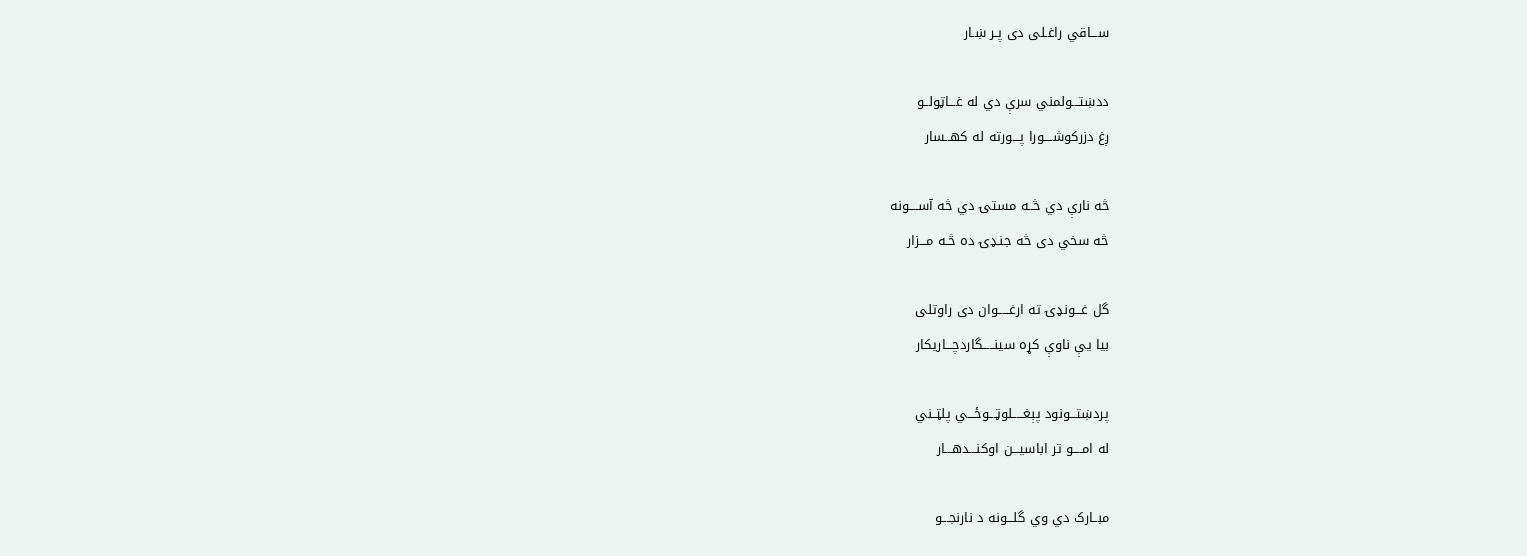ســـاقي راغـلی دی پـر ښـار

ددښتـــولمني سرې دي له غـــاټولــو
ږغ دزرکوشــــورا پـــورته له کهــسار

څه نارې دي څــه مستۍ دي څه آســــونه
څه سخي دی څه جنـډۍ ده څـه مـــزار

گل غـــونډۍ ته ارغـــــوان دی راوتلی
بیا یې ناوې کړه سینـــــگاردچـــاریکار

پردښتـــونود پېغـــــلوټـــوځـــي پلټــني
له امــــو تر اباسیـــن اوکنـــدهـــار

مبــارک دي وي گلـــونه د نارنجـــو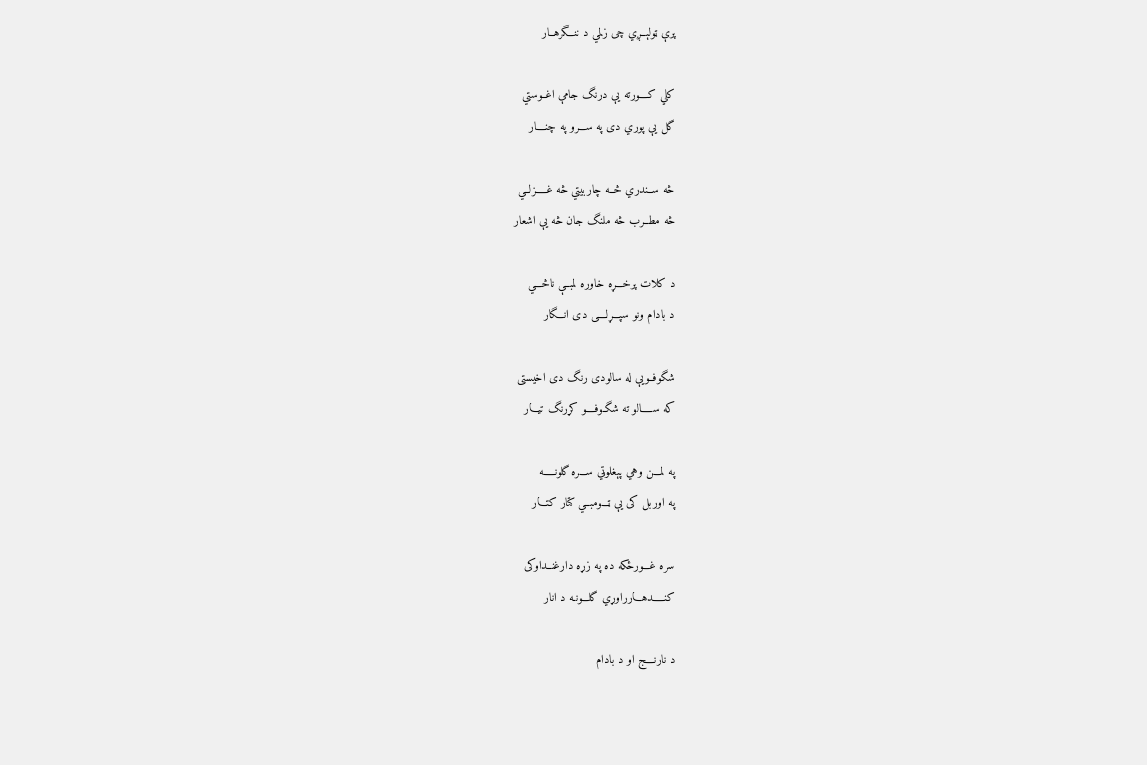پرې ټولېــږي چی زلمي د ننـــگرهــار

کلي کــــورته یې درنگ جامې اغــوستي
گل یې پوري دی په ســـرو په چنــــار

څه ســندري څــه چاربیتي څه غـــــزلــي
څه مطــرب څه ملنگ جان څه یې اشعار

د کلات پرخـــړه خاوره لمبــې ناڅـــي
د بادام ونو سپـــړلــــی دی انـــگار

شگوفــویې له سالودی رنگ دی اخیستی
که ســـــالو ته شگـوفــــو کړرنگ تیـــار

په لمـــن وهي پېغلوټي ســـره گلونـــــه
په اوربل کی یې ټـــومبــي کتار کتـــار

سره غـــورځکه ده په زړه دارغنــداوکی
کنـــــدهـــارراوړي گلـــونـه د انار

د نارنــــج او د بادام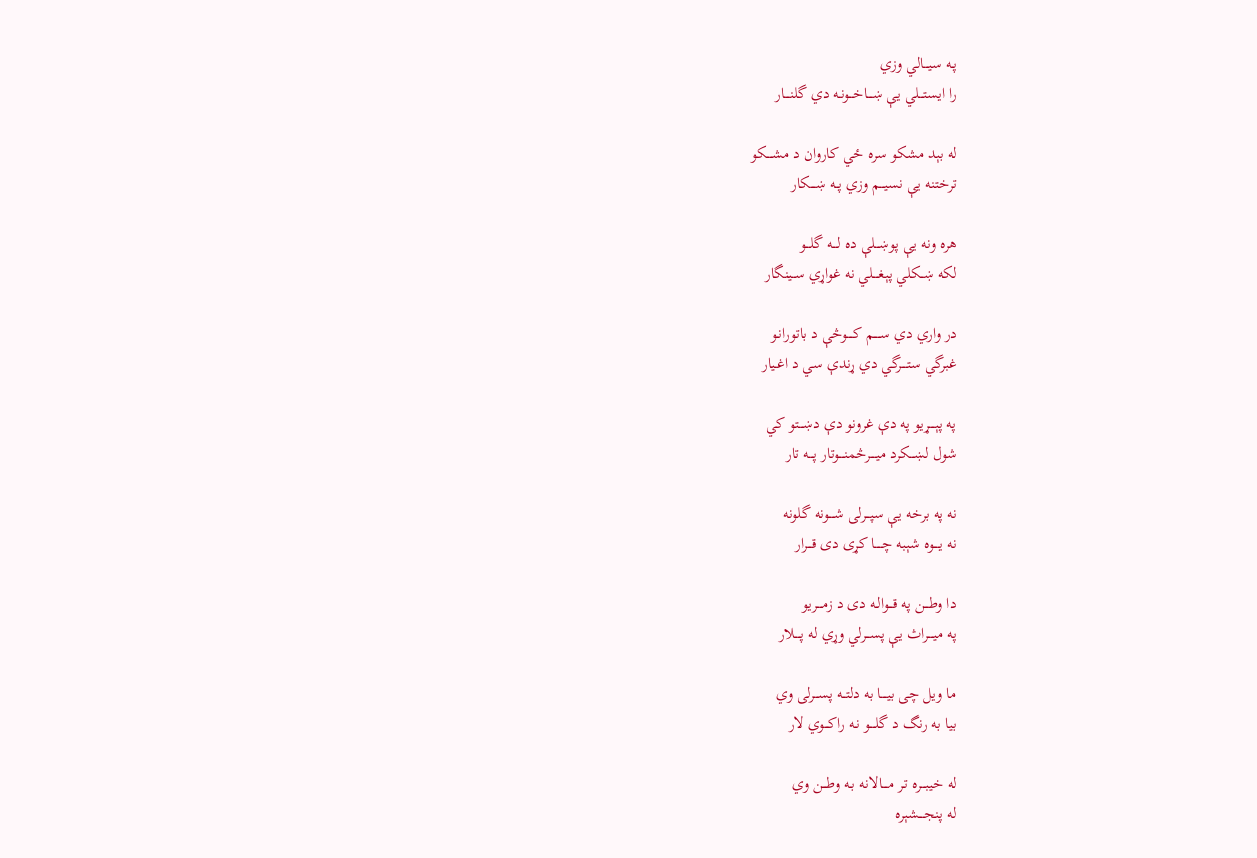پـه سیـــالي وزي
را ایستـــلي یې ښــــاخـــونـه دي گلنــــار

له بېد مشکو سره ځي کاروان د مشــــکو
ترختنه یې نسیـــم وزي پــه ښــــکار

هره ونه یې پوښـــلې ده لـــه گلـــو
لکه ښــکلي پېغــــلي نه غواړي ســینگار

در واري دي ســـــم کــــوڅې د باتورانـو
غبرگي ستــــرگي دي ړندې سي د اغـیار

په پېــــړیو په دې غرونو دې دښـــتو کي
شول لښـــکرد میــــرڅمنــــوتار پـــه تار

نه په برخه یې سپـــرلی شــــونه گلونه
نه یــــوه شېبه چـــــا کړی دی قـــرار

دا وطـــن په قـــوالـه دی د زمــــریو
په میــــراث یې پســـرلي وړي له پــــلار

ما ویل چی بیــــا به دلتــه پســـرلی وي
بیا به رنگ د گلــــو نـه راکـــوي لار

له خیبـــره تـر مــــالانه بـه وطـــن وي
له پنجــــشېره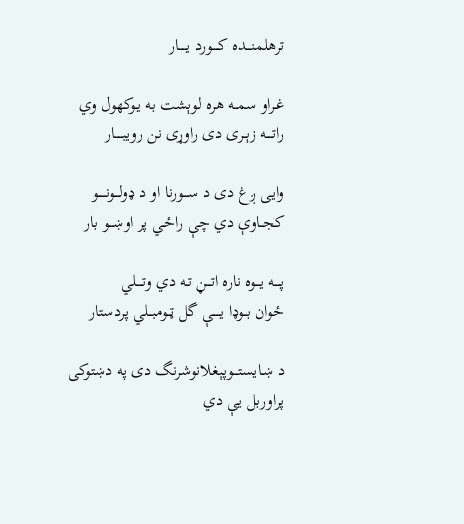ترهلمنـــده کــــورد یـــــار

غـراو سمــه هره لوېشت به یـوکهول وي
راتــــه زېــری دی راوړی نن رویبـــــار

وایی ږغ دی د ســـورنا او د ډولـــونـــــو
کجــاوې دي چې راځـي پر اوښـــو بار

پــــه یـــوه ناره اتـــڼ تـه دي وتــــلي
ځوان بــوډا یـــــې گل ټــومبــلي پردستار

د ښـایستـــوپېغلانوشرنگ دی په دښتوکی
پراوربل یې دي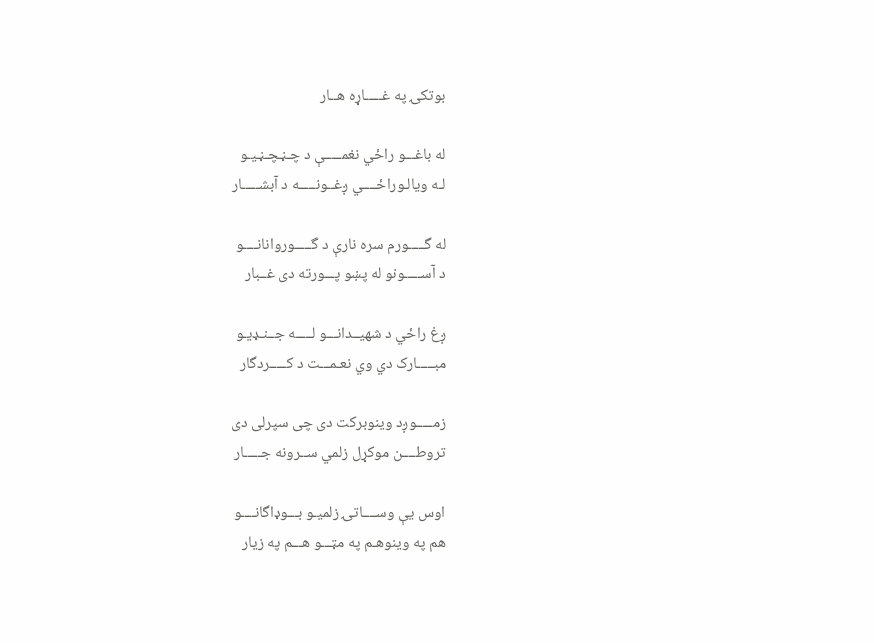بوتکۍ په غـــــاړه هــار

له باغـــو راځي نغمـــــې د چـڼـچـڼـیـو
لـه ویالـوراځــــي ږغــونـــــه د آبشـــــار

له گـــــورم سره نارې د گـــــوروانانــــو
د آســـــونو له پښو پـــورته دی غــبار

ږغ راځي د شهیــدانـــو لـــــه جــنـډیـو
مبـــــارک دي وي نعـمـــت د کـــــردگار

زمـــــوږد وینوبرکت دی چی سپرلی دی
تروطــــن موکړل زلمي ســرونه جـــــار

اوس یې وســــاتۍ زلمیـو بـــوډاگانــــو
هم په وینوهـم په مټـــو هـــم په زیار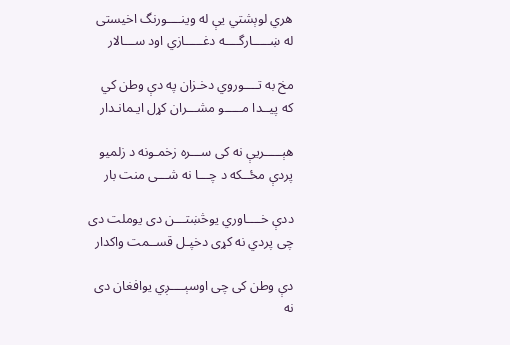هري لوېشتي یې له وینــــورنگ اخیستی
له ښـــــارگــــه دغـــــازي اود ســـالار

مخ به تــــوروي دخـزان په دې وطن کي
که پیــدا مـــــو مشـــران کړل ایـمانـدار

هېـــــریې نه کی ســـره زخمـونه د زلمیو
پردې مځــکه د چـــا نه شـــی منت بار

ددې خــــاوري یوڅښتـــن دی یوملت دی
چی پردي نه کړی دخپـل قســمت واکدار

دې وطن کی چی اوسېــــږي یوافغان دی
نه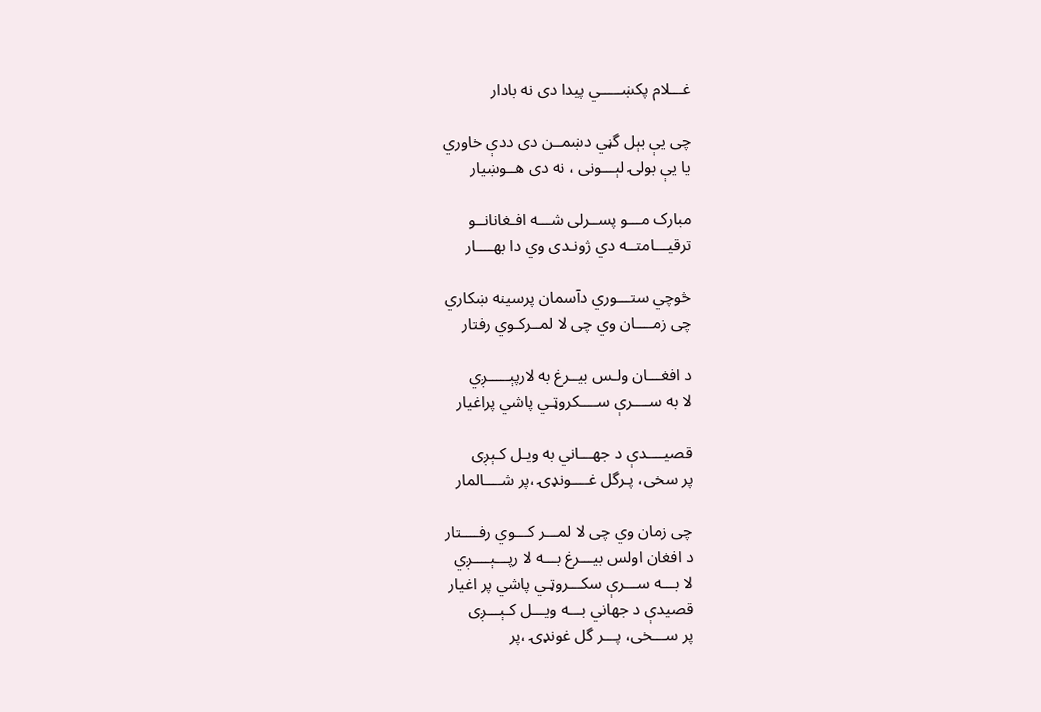غـــلام پکښـــــي پیدا دی نه بادار

چی یې بېل گڼي دښمــن دی ددې خاوري
یا یې بولۍ لېـــونی ، نه دی هــوښیار

مبارک مـــو پســرلی شـــه افـغانانــو
ترقیـــامتــه دي ژونـدی وي دا بهــــار

څوچي ستـــوري دآسمان پرسینه ښکاري
چی زمــــان وي چی لا لمــرکـوي رفتار

د افغـــان ولـس بیــرغ به لارپېـــــږي
لا به ســــرې ســــکروټـي پاشي پراغیار

قصیــــدې د جهـــاني به ویـل کـېږی
پر سخی، پـرگل غــــونډۍ ،پر شــــالمار

چی زمان وي چی لا لمـــر کـــوي رفــــتار
د افغان اولس بیـــرغ بـــه لا رپـــېــــږي
لا بـــه ســـرې سکـــروټـي پاشي پر اغیار
قصیدې د جهاني بـــه ویـــل کـېـــږی
پر ســـخی، پـــر گل غونډۍ ،پر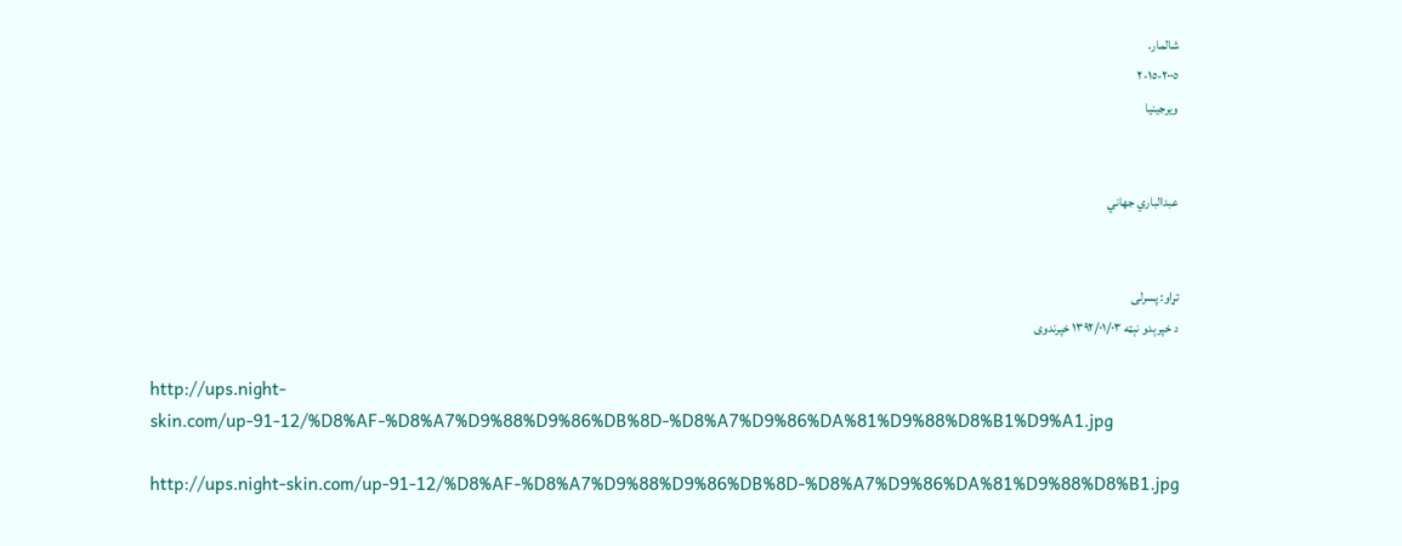شالمار.
٢٠٠٥-١٥-٢
ویرجینیا


عبدالباري جهاني


تړاو: پسرلى
د خپرېدو نېټه ۱۳۹۲/۰۱/۰۳ خپرندوی

http://ups.night-skin.com/up-91-12/%D8%AF-%D8%A7%D9%88%D9%86%DB%8D-%D8%A7%D9%86%DA%81%D9%88%D8%B1%D9%A1.jpg

http://ups.night-skin.com/up-91-12/%D8%AF-%D8%A7%D9%88%D9%86%DB%8D-%D8%A7%D9%86%DA%81%D9%88%D8%B1.jpg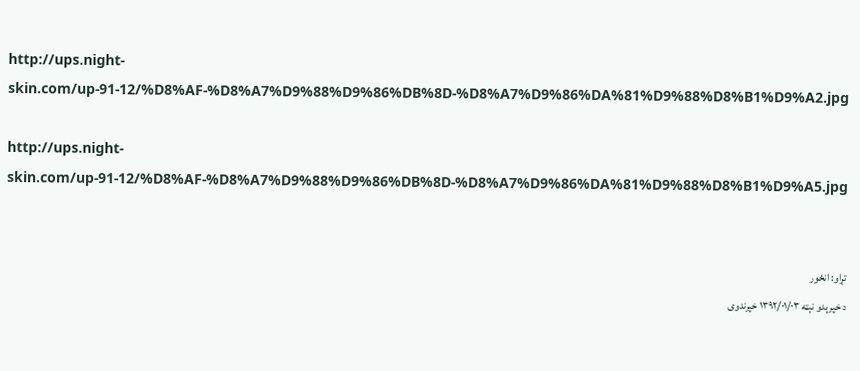http://ups.night-skin.com/up-91-12/%D8%AF-%D8%A7%D9%88%D9%86%DB%8D-%D8%A7%D9%86%DA%81%D9%88%D8%B1%D9%A2.jpg

http://ups.night-skin.com/up-91-12/%D8%AF-%D8%A7%D9%88%D9%86%DB%8D-%D8%A7%D9%86%DA%81%D9%88%D8%B1%D9%A5.jpg


تړاو: انځور
د خپرېدو نېټه ۱۳۹۲/۰۱/۰۳ خپرندوی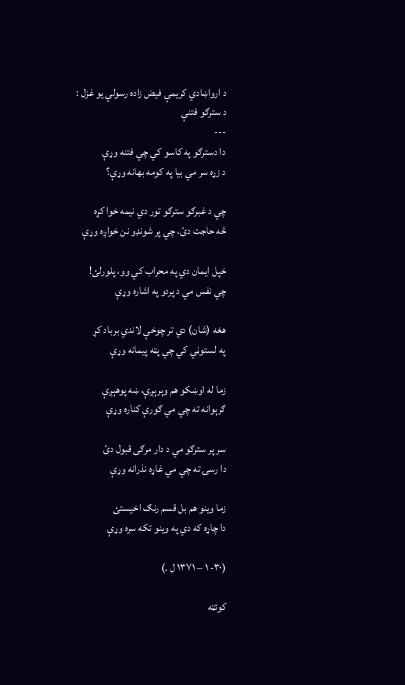د ارواښادي کريمې فيض زاده رسولي يو غزل :
د سترګو فتنې
---
دا دسترګو په كاسو كي چي فتنه وړې
د زړه سر مي بيا په كومه بهانه وړې؟

چي د غبرګو سترګو تور دي نيمه خوا كړه
څه حاجت دئ، چي پر شونډو نن خواږه وړې

خپل ايمان دي په محراب كي وو، پلورلئ!
چي نفس مي د پردو په اشاره وړې

هغه (شان) دي تر چوخې لاندي برباد كړ
په لستوڼي كي چي پټه پيمانه وړې

زما له اوښكو هم وېرېږې، ښه پوهېږې
ګرېوانه ته چي مي ګورې كناره وړې

سر پر سترګو مي د دار مرګى قبول دئ
دا رسۍ ته چي مي غاړه نذرانه وړې

زما وينو هم بل قسم رنګ اخيستئ
دا چاړه كه دي په وينو تكه سره وړې

(۳۰- ۱ – ۱۳۷۱ ل .)

کوئټه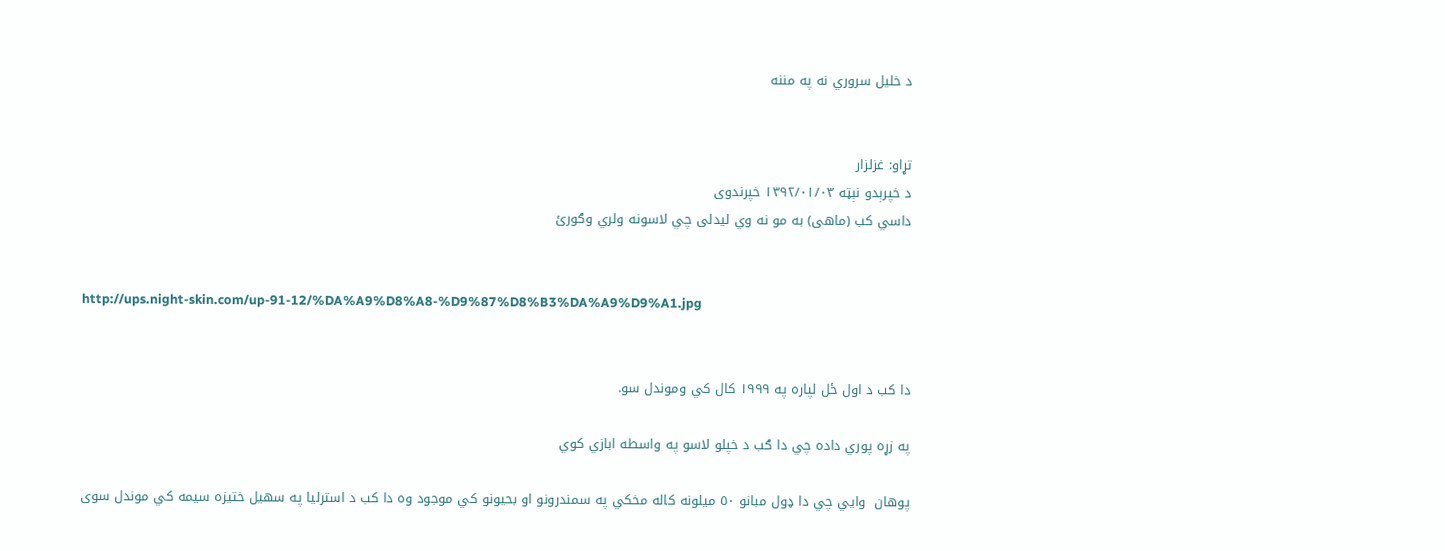د خليل سروري نه په مننه


تړاو: غزلزار
د خپرېدو نېټه ۱۳۹۲/۰۱/۰۳ خپرندوی
داسي کب (ماهى) به مو نه وي ليدلى چي لاسونه ولري وګورئ


http://ups.night-skin.com/up-91-12/%DA%A9%D8%A8-%D9%87%D8%B3%DA%A9%D9%A1.jpg


دا کب د اول ځل لپاره په ١٩٩٩ کال کي وموندل سو.

په زړه پوري داده چي دا ګب د خپلو لاسو په واسطه ابازي کوي

پوهان  وايي چي دا ډول مبانو ٥٠ ميلونه کاله مخکي په سمندرونو او بحيونو کي موجود وه دا کب د استرليا په سهيل ختيزه سيمه کي موندل سوى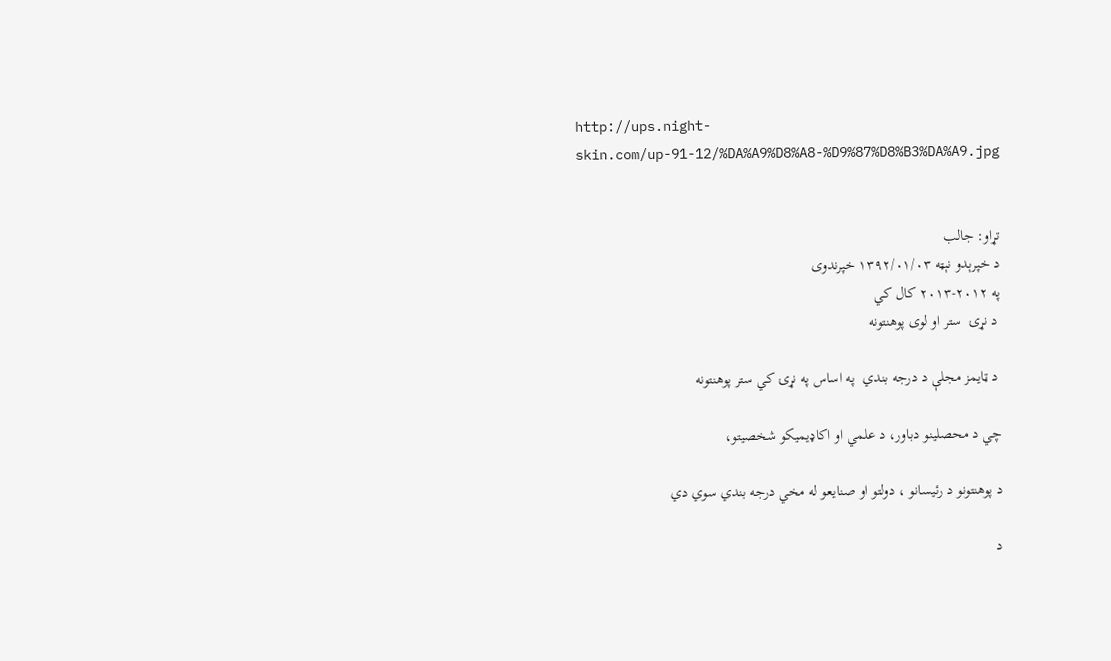http://ups.night-skin.com/up-91-12/%DA%A9%D8%A8-%D9%87%D8%B3%DA%A9.jpg


تړاو: جالب
د خپرېدو نېټه ۱۳۹۲/۰۱/۰۳ خپرندوی
په ٢٠١٢-٢٠١٣ کال کي
 د نړۍ  ستر او لوى پوهنتونه

 د ټايمز مجلې د درجه بندي  په اساس په نړۍ کي ستر پوهنتونه

چي د محصلينو دباور، د علمي او اکاډيميکو شخصيتو،

د پوهنتونو د رئيسانو ، دولتو او صنايعو له مخي درجه بندي سوي دي

د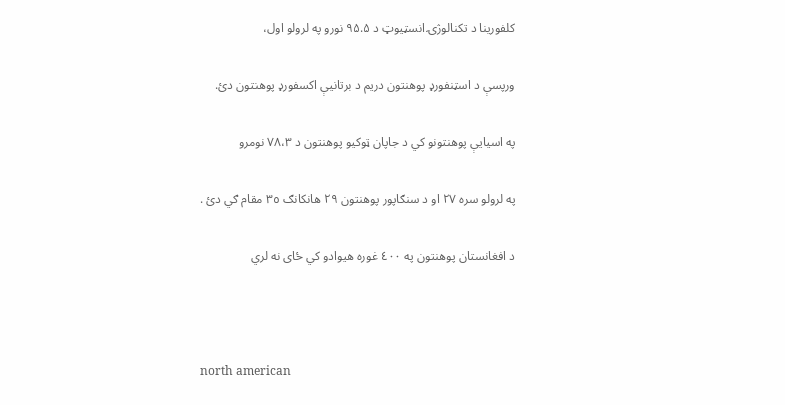کلفورينا د تکنالوژۍ انسټيوټ د ۹۵.۵ نورو په لرولو اول،

ورپسې د اسټنفورډ پوهنتون دريم د برتانيې اکسفورډ پوهنتون دئ.

په اسيايې پوهنتونو کي د جاپان ټوکيو پوهنتون د ٧٨،٣ نومرو

په لرولو سره ٢٧ او د سنګاپور پوهنتون ٢٩ هانکانګ ٣٥ مقام ګي دئ .

د افغانستان پوهنتون په ٤٠٠ غوره هيوادو کي ځاى نه لري



north american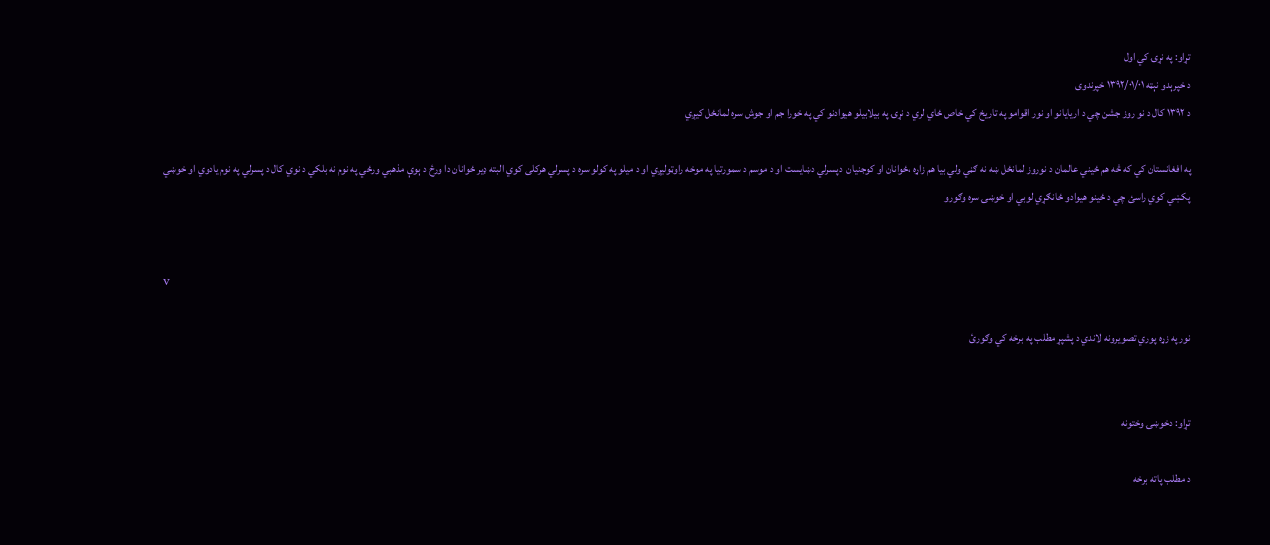تړاو: په نړۍ کي اول
د خپرېدو نېټه ۱۳۹۲/۰۱/۰۱ خپرندوی
د ١٣٩٢ کال د نو روز جشن چي د اريايانو او نور اقوامو په تاريخ کي خاص ځاي لري د نړۍ په بيلابيلو هيوادنو کي په خورا جم او جوش سره لمانځل کيږي

په افغانستان کي که څه هم ځيني عالمان د نوروز لمانځل ښه نه ګڼي ولي بيا هم زاړه ،ځوانان او کوجنيان  دپسرلي دښايست او د موسم د سمورتيا په موخه راوټوليږي او د ميلو په کولو سره د پسرلي هرکلى کوي البته ډير ځوانان دا ورځ د ېوې مذهبي ورځي په نوم نه بلکي د نوي کال د پسرلي په نوم يادوي او خوښي پکښي کوي راسئ چي د ځينو هيوادو ځانګړي لوبي او خوښۍ سره وګورو


v

نور په زړه پوري تصويرونه لاندي د پشپړ مطلب په برخه کي وګورئ


تړاو: دخوښۍ وختونه

د مطلب پاته برخه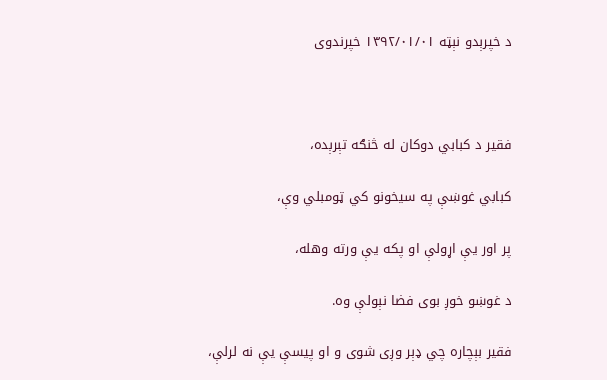د خپرېدو نېټه ۱۳۹۲/۰۱/۰۱ خپرندوی



فقير د کبابي دوکان له څنګه تېرېده،

کبابي غوښې په سيخونو کي ټومبلي وې،

پر اور يې اړولې او پکه يې ورته وهله،

د غوښو خوږ بوى فضا نېولې وه.

فقير بېچاره چي ډېر وږى شوى و او پيسې يې نه لرلې،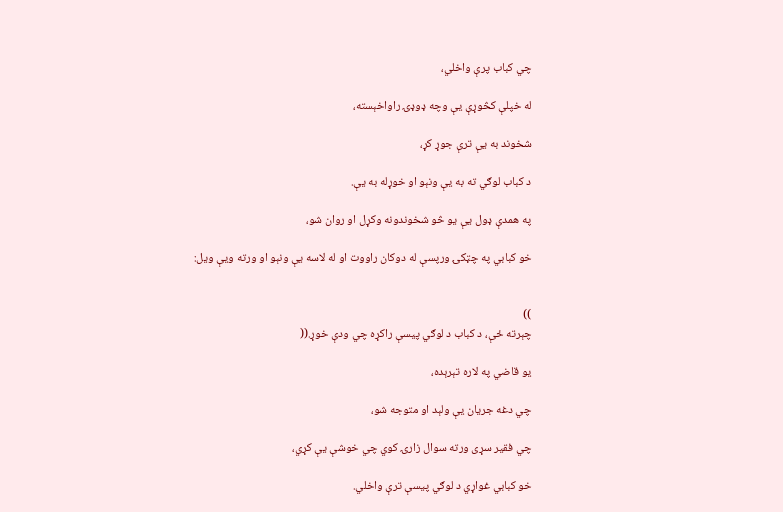چي کباب پرې واخلي،

له خپلې کڅوړې يې وچه ډوډۍ راواخېسته،

شخوند به يې ترې جوړ کړ،

د کباب لوګي ته به يې ونېو او خوړله به يې.

په همدې ډول يې يو څو شخوندونه وکړل او روان شو،

خو کبابي په چټکۍ ورپسې له دوکان راووت او له لاسه يې ونېو او ورته ويې ويل:


))
چېرته ځې، د کباب د لوګي پيسې راکړه چي ودې خوړ.((

يو قاضي په لاره تېرېده،

چي دغه جريان يې ولېد او متوجه شو،

چي فقير سړى ورته سوال زارۍ کوي چي خوشې يې کړي،

خو کبابي غواړي د لوګي پيسې ترې واخلي.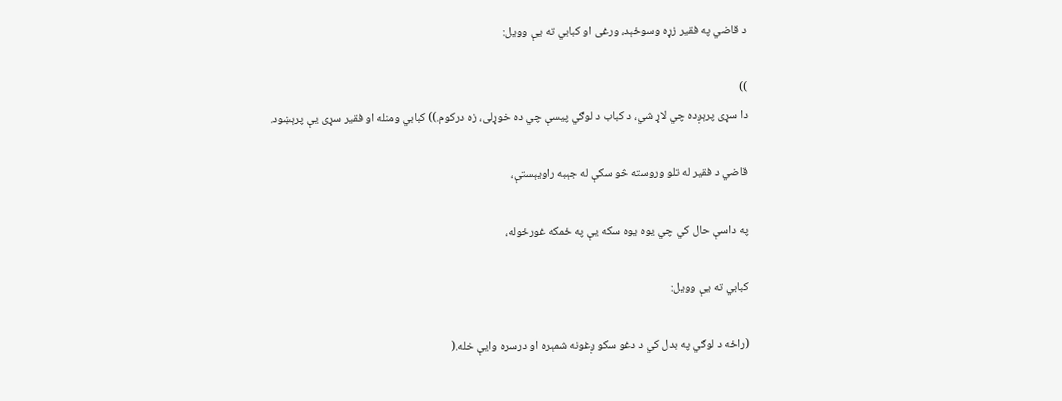د قاضي په فقير زړه وسوځېد، ورغى او کبابي ته يې وويل:

))
دا سړى پرېږده چي لاړ شي، د کباب د لوګي پيسې چي ده خوړلى، زه درکوم.)) کبابي ومنله او فقير سړى يې پرېښود.

قاضي د فقير له تلو وروسته څو سکې له جېبه راويېستې،

په داسې حال کي چي يوه يوه سکه يې په ځمکه غورځوله،

کبابي ته يې وويل:

(راځه د لوګي په بدل کي د دغو سکو ږغونه شمېره او درسره وايې خله.(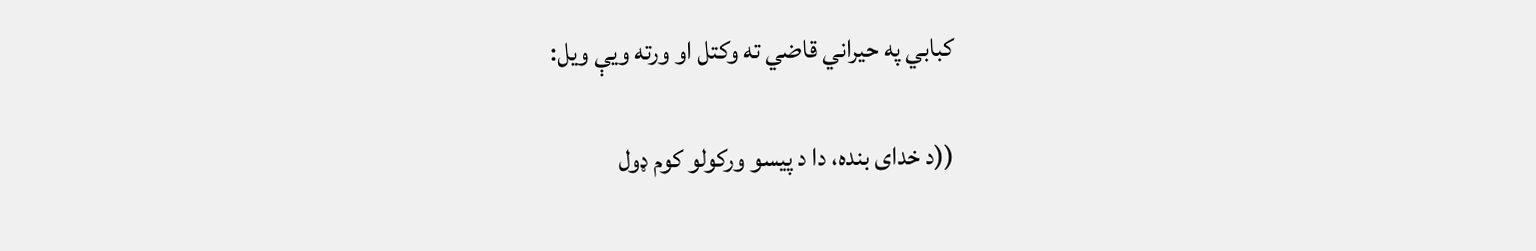کبابي په حيراني قاضي ته وکتل او ورته ويې ويل:

((د خداى بنده، دا د پيسو ورکولو کوم ډول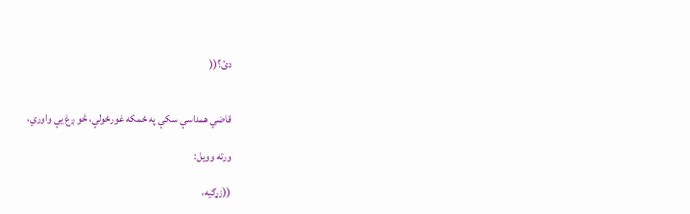دئ؟((


قاضي همداسې سکې په ځمکه غورځولې، څو ږغ يې واوري،

ورته وويل:

((زړګيه،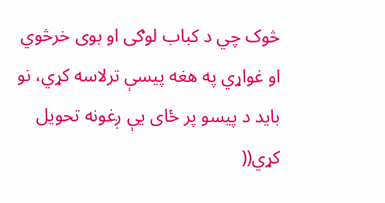څوک چي د کباب لوګى او بوى خرڅوي او غواړي په هغه پيسې ترلاسه کړي، نو بايد د پيسو پر ځاى يې ږغونه تحويل کړي((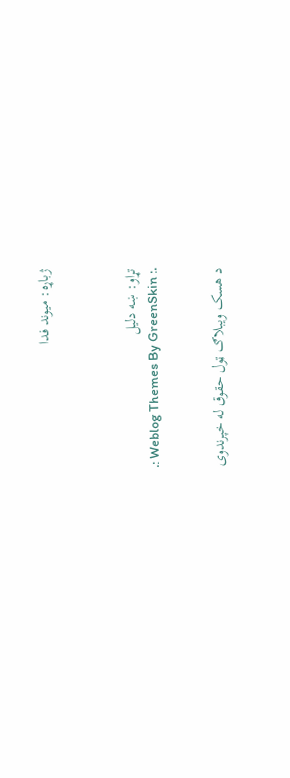ژباړه: ميوند فدا



تړاو: ښه دليل
.: Weblog Themes By GreenSkin :.


د هسک ویبلاګ ټول حقوق له خپرندوی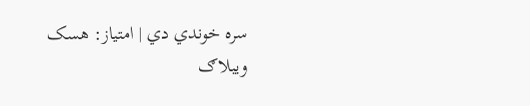سره خوندي دي | امتیاز: هسک ویبلاګ